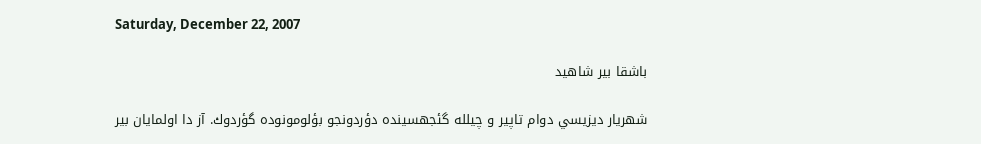Saturday, December 22, 2007

باشقا بير شاهيد

شهريار ديزيسي دوام تاپير و چيلله گئجهسينده دؤردونجو بؤلومونوده گؤردوك. آز دا اولمايان بير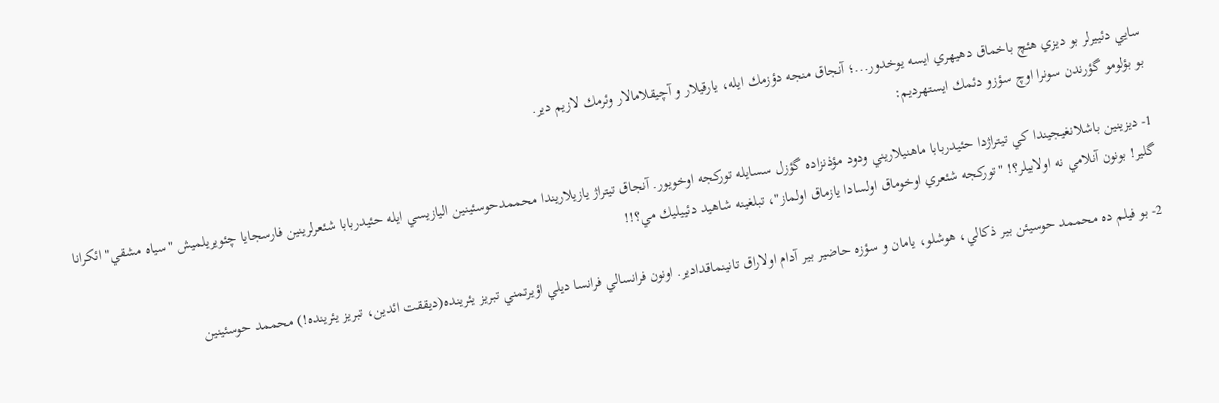سايي دئييرلر بو ديزي هئچ باخماق دهيهري ايسه يوخدور...؛ آنجاق منجه دؤزمك ايله، يارقيلار و آچيقلامالار وئرمك لازيم دير.
بو بؤلومو گؤرندن سونرا اوچ سؤزو دئمك ايستهرديم:

1- ديزينين باشلانغيجيندا كي تيتراژدا حئيدربابا ماهنيلاريني ودود مؤذنزاده گؤزل سسايله توركجه اوخويور. آنجاق تيتراژ يازيلاريندا محممدحوسئينين اليازيسي ايله حئيدربابا شئعرلرينين فارسجايا چئويريلميش "سياه مشقي" ائكرانا گلير! بونون آنلامي نه اولابيلر؟! "توركجه شئعري اوخوماق اولسادا يازماق اولماز"، تبلغينه شاهيد دئييليك مي؟!!

2- بو فيلم ده محممد حوسيئن بير ذكالي، هوشلو، يامان و سؤزه حاضير بير آدام اولاراق تانينماقدادير. اونون فرانسالي فرانسا ديلي اؤيرتمني تبريز يئرينده(ديققت ائدين، تبريز يئرينده!) محممد حوسئينين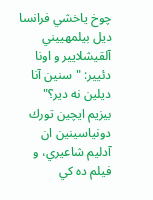چوخ ياخشي فرانسا ديل بيلمهييني آلقيشلايير و اونا دئيير: "سنين آنا ديلين نه دير؟"
بيزيم ايچين تورك دونياسينين ان آدليم شاعيري، و فيلم ده كي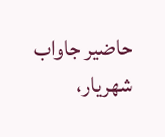حاضير جاواب شهريار،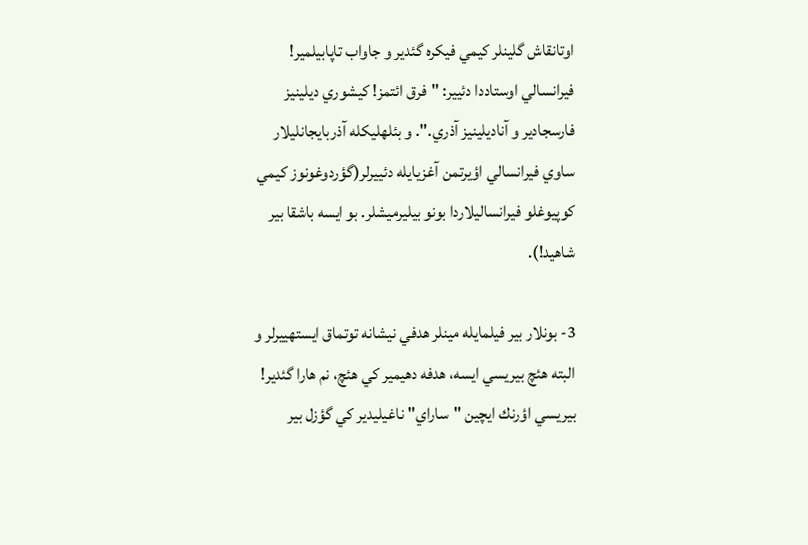اوتانقاش گلينلر كيمي فيكره گئدير و جاواب تاپابيلمير! فيرانسالي اوستاددا دئيير: "فرق ائتمز! كيشوري ديلينيز فارسجادير و آناديلينيز آذري.". و بئلهليكله آذربايجانليلار ساوي فيرانسالي اؤيرتمن آغزيايله دئييرلر(گؤردوغونوز كيمي كوپيوغلو فيرانساليلاردا بونو بيليرميشلر. بو ايسه باشقا بير شاهيد!).

3- بونلار بير فيلمايله مينلر هدفي نيشانه توتماق ايستهييرلر و البته هئچ بيريسي ايسه، هدفه دهيمير كي هئچ، نم هارا گئدير! بيريسي اؤرنك ايچين "ساراي" ناغيليدير كي گؤزل بير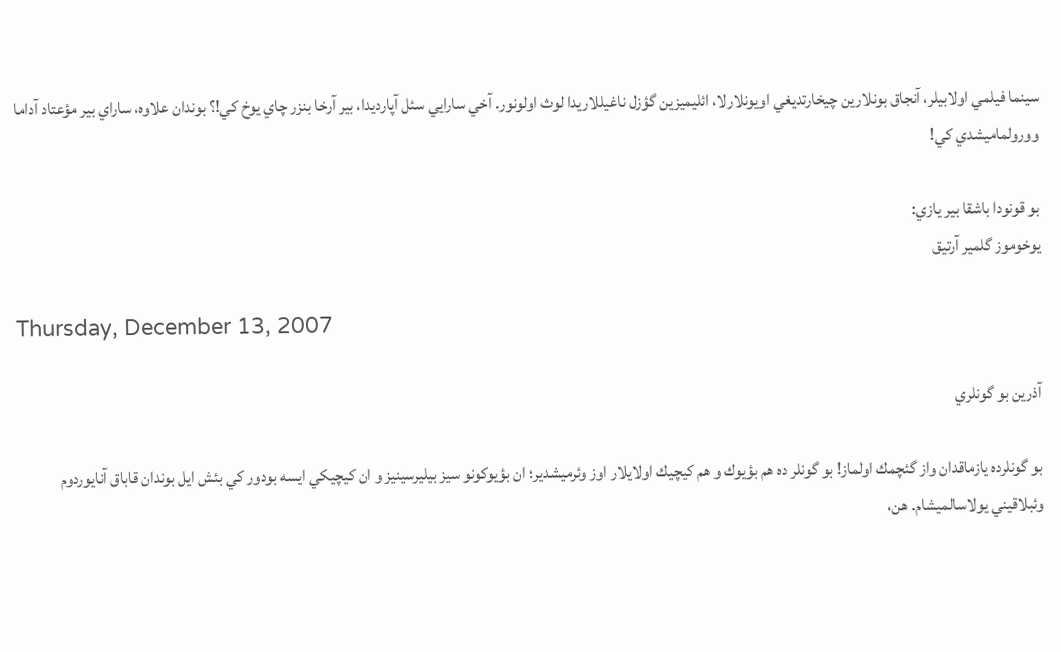سينما فيلمي اولابيلر، آنجاق بونلارين چيخارتديغي اويونلارلا، ائليميزين گؤزل ناغيللاريدا لوث اولونور. آخي سارايي سئل آپارديدا، بير آرخا بنزر چاي يوخ كي!؟ بوندان علاوه، ساراي بير مؤعتاد آداما وورولماميشدي كي!

بو قونودا باشقا بير يازي:
يوخوموز گلمير آرتيق

Thursday, December 13, 2007

آذرين بو گونلري

بو گونلرده يازماقدان واز گئچمك اولماز! بو گونلر ده هم بؤيوك و هم كيچيك اولايلار اوز وئرميشدير؛ ان بؤيوكونو سيز بيليرسينيز و ان كيچيكي ايسه بودور كي بئش ايل بوندان قاباق آنايوردوم وئبلاقيني يولاسالميشام. هن،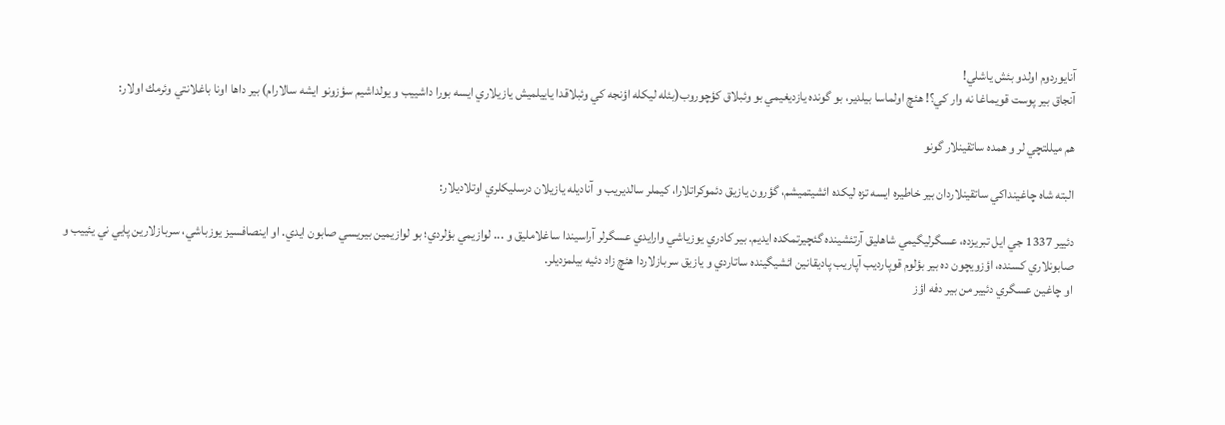آنايوردوم اولدو بئش ياشلي!
آنجاق بير پوست قويماغا نه وار كي؟! هئچ اولماسا بيلدير، بو گونده يازديغيمي بو وئبلاق كؤچوروب(بئله ليكله اؤنجه كي وئبلاقدا ياييلميش يازيلاري ايسه بورا داشييب و يولداشيم سؤزونو ايشه سالارام) بير داها اونا باغلانتي وئرمك اولار:

هم ميللتچي لر و همده ساتقينلار گونو

البته شاه چاغينداكي ساتقينلاردان بير خاطيره ايسه تزه ليكده ائشيتميشم، گؤرون يازيق دئموكراتلارا، كيملر سالديريب و آناديله يازيلان درسليكلري اوتلاديلار:

دئيير 1337 جي ايل تبريزده، عسگرليگيمي شاهليق آرتئشينده گئچيرتمكده ايديم. بير كادري يوزياشي وارايدي عسگرلر آراسيندا ساغلامليق و ... لوازيمي بؤلردي؛ بو لوازيمين بيريسي صابون ايدي. او اينصافسيز يوزباشي، سربازلارين پايي ني يئييب و صابونلاري كسنده، اؤزويچون ده بير بؤلوم قوپارديب آپاريب پاديقانين ائشيگينده ساتاردي و يازيق سربازلاردا هئچ زاد دئيه بيلمزديلر.
او چاغين عسگري دئيير من بير دفه اؤز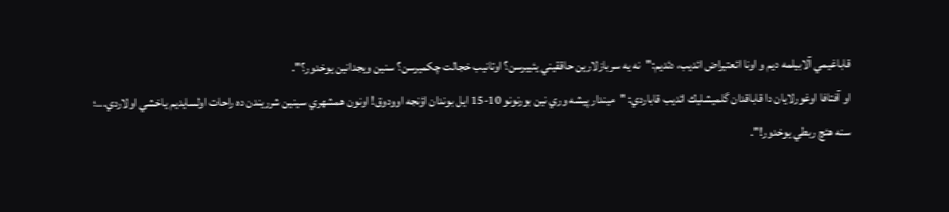قاباغيمي آلابيلمه ديم و اونا ائعتيراض ائديب، دئديم:"نه يه سربازلارين حاققيني يئييرسن؟ اوتانيب خجالت چكميرسن؟ سنين ويجدانين يوخدور؟".
او آفتافا اوغورلايان دا قاباقدان گلميشليك ائديب قاباردي: "ميندار پيشه وري نين بورنونو 10-15 ايل بوندان اؤنجه اوودوق! اونون همشهري سينين شرريندن ده راحات اولسايديم ياخشي اولاردي...؛ سنه هئچ ربطي يوخدور!".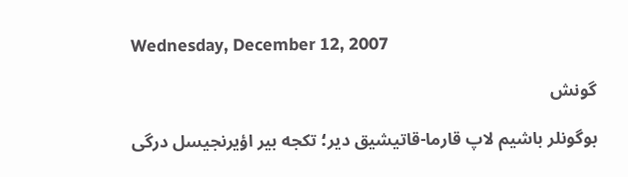Wednesday, December 12, 2007

گونش

بوگونلر باشیم لاپ قارما-قاتیشیق دیر؛ تکجه بیر اؤیرنجیسل درگی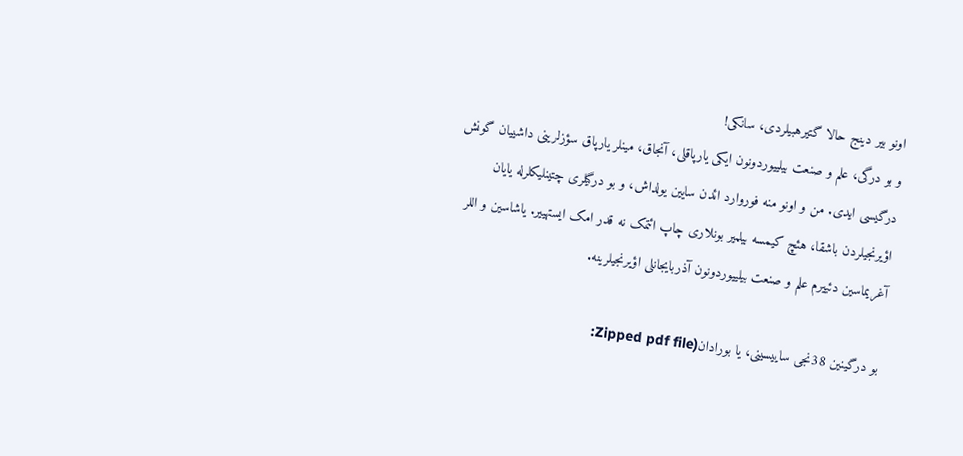اونو بیر دینج حالا گتیرهبیلردی، سانکی!
و بو درگی، علم و صنعت بیلییوردونون ایکی یارپاقلی، آنجاق، مینلر یارپاق سؤزلرینی داشییان گونش درگیسی ایدی. من و اونو منه فوروارد ائدن سایین یولداش، و بو درگیلری چتینلیکلرله یایان اؤیرنجیلردن باشقا، هئچ کیمسه بیلمیر بونلاری چاپ ائتمک نه قدر امک ایستهییر. یاشاسین و اللر آغریماسین دئییرم علم و صنعت بیلییوردونون آذربایجانلی اؤیرنجیلرینه.

بو درگینین 38نجی ساییسینی، یا بورادان(Zipped pdf file: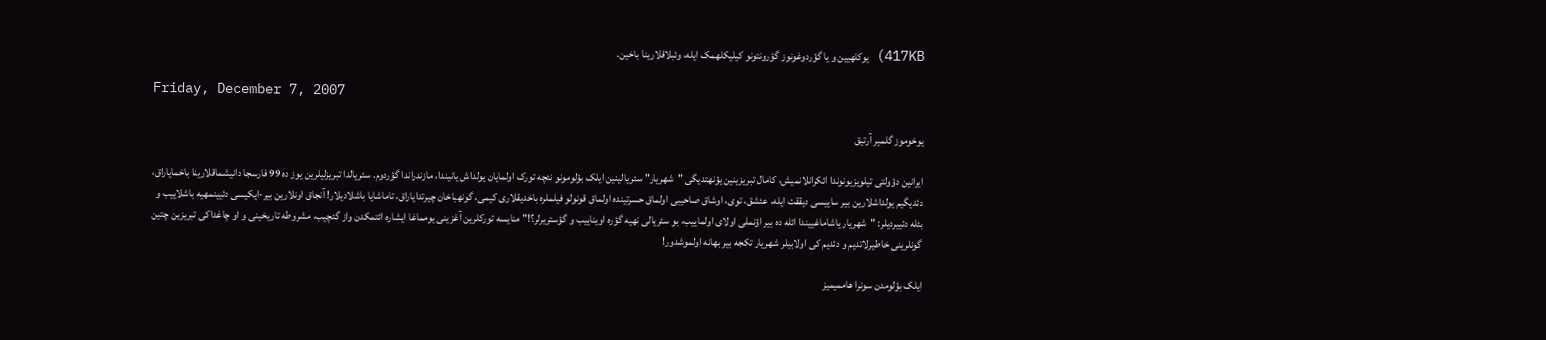417KB) یوکلهیین و یا گؤردوغونوز گؤرونتونو کیلیکلهمک ایله، وئبلاقلارینا باخین.

Friday, December 7, 2007

یوخوموز گلمیر آرتیق

ایرانین دؤولتی تیلویزیونوندا ائکرانلانمیش، کامال تبریزینین یؤنهتدیگی "شهریار" سئریالینین ایلک بؤلومونو نئچه تورک اولمایان یولداش یانیندا، مازندراندا گؤردوم. سئریالدا تبریزلیلرین یوز ده 99 فارسجا دانیشماقلارینا باخمایاراق، دئدیگیم یولداشلارین بیر ساییسی دیققت ایله، عئشق، توی، اوشاق صاحیبی اولماق حسرتینده اولماق قونولو فیلملره باخدیقلاری کیمی، گونهباخان چیرتدایاراق، تاماشایا باشلادیلار! آنجاق اونلارین بیر-ایکیسی دئیینمهیه باشلاییب و بئله دئییردیلر: "شهریار یاشاماغییندا ائله ده بیر اؤنملی اولای اولماییب، بو سئریالی نهیه گؤره اویناییب و گؤستریرلر؟!" منایسه تورکلرین آغزینی یومماغا ایشاره ائتمکدن واز گئچیب، مشروطه تاریخینی و او چاغداکی تبریزین چتین گونلرینی خاطیرلاتدیم و دئدیم کی اولابیلر شهریار تکجه بیر بهانه اولموشدور!

ایلک بؤلومدن سونرا هاممیمیز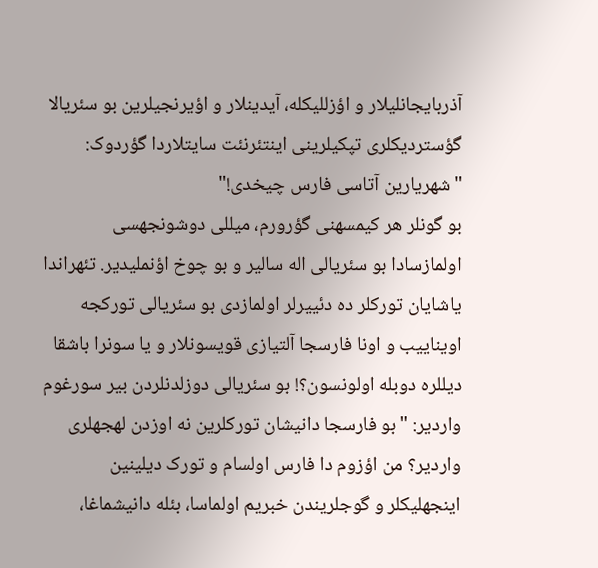آذربایجانلیلار و اؤزللیکله، آیدینلار و اؤیرنجیلرین بو سئریالا گؤستردیکلری تپکیلرینی اینتئرنئت سایتلاردا گؤردوک: "شهریارین آتاسی فارس چیخدی!"
بو گونلر هر کیمسهنی گؤرورم، میللی دوشونجهسی اولمازسادا بو سئریالی اله سالیر و بو چوخ اؤنملیدیر. تئهراندا یاشایان تورکلر ده دئییرلر اولمازدی بو سئریالی تورکجه اویناییب و اونا فارسجا آلتیازی قویسونلار و یا سونرا باشقا دیللره دوبله اولونسون؟! بو سئریالی دوزلدنلردن بیر سورغوم واردیر: "بو فارسجا دانیشان تورکلرین نه اوزدن لهجهلری واردیر؟ من اؤزوم دا فارس اولسام و تورک دیلینین اینجهلیکلر و گوجلریندن خبریم اولماسا، بئله دانیشماغا،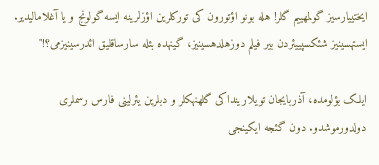ایختییارسیز گولمهییم گلر! هله بونو اؤتورون کی تورکلرین اؤزلرینه ایسه گولونج و یا آغلامالیدیر. ایستهسینیز شئکسپییئردن بیر فیلم دوزهلدهسینیز، گینهده بئله سارساقلیق ائدرسینیزمی؟!"

ایلک بؤلومده، آذربایجان تویلارینداکی گلهنهکلر و دبلرین یئرلینی فارس رسملری دولدورموشدو. دون گئجه ایکینجی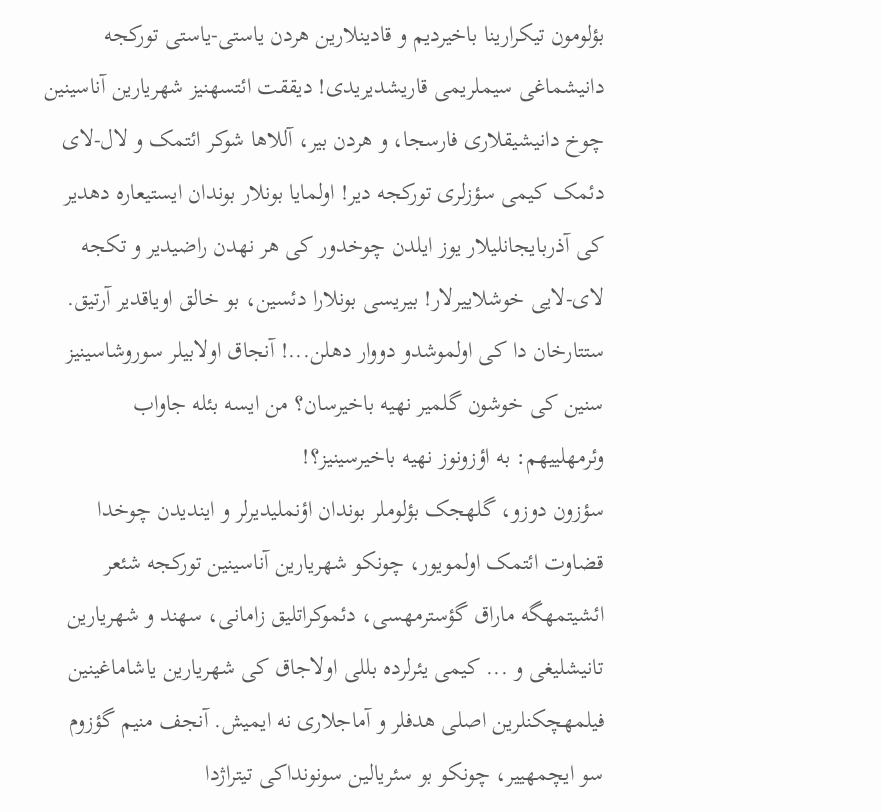بؤلومون تیکرارینا باخیردیم و قادینلارین هردن یاستی-یاستی تورکجه دانیشماغی سیملریمی قاریشدیریدی! دیققت ائتسهنیز شهریارین آناسینین چوخ دانیشیقلاری فارسجا، و هردن بیر، آللاها شوکر ائتمک و لال-لای دئمک کیمی سؤزلری تورکجه دیر! اولمایا بونلار بوندان ایستیعاره دهدیر کی آذربایجانلیلار یوز ایلدن چوخدور کی هر نهدن راضیدیر و تکجه لای-لایی خوشلاییرلار! بیریسی بونلارا دئسین، بو خالق اویاقدیر آرتیق.
ستتارخان دا کی اولموشدو دووار دهلن...! آنجاق اولابیلر سوروشاسینیز سنین کی خوشون گلمیر نهیه باخیرسان؟ من ایسه بئله جاواب وئرمهلییهم: به اؤزونوز نهیه باخیرسینیز؟!
سؤزون دوزو، گلهجک بؤلوملر بوندان اؤنملیدیرلر و ایندیدن چوخدا قضاوت ائتمک اولمویور، چونکو شهریارین آناسینین تورکجه شئعر ائشیتمهگه ماراق گؤسترمهسی، دئموکراتلیق زامانی، سهند و شهریارین تانیشلیغی و ... کیمی یئرلرده بللی اولاجاق کی شهریارین یاشاماغینین فیلمهچکنلرین اصلی هدفلر و آماجلاری نه ایمیش. آنجف منیم گؤزوم سو ایچمهییر، چونکو بو سئریالین سونونداکی تیتراژدا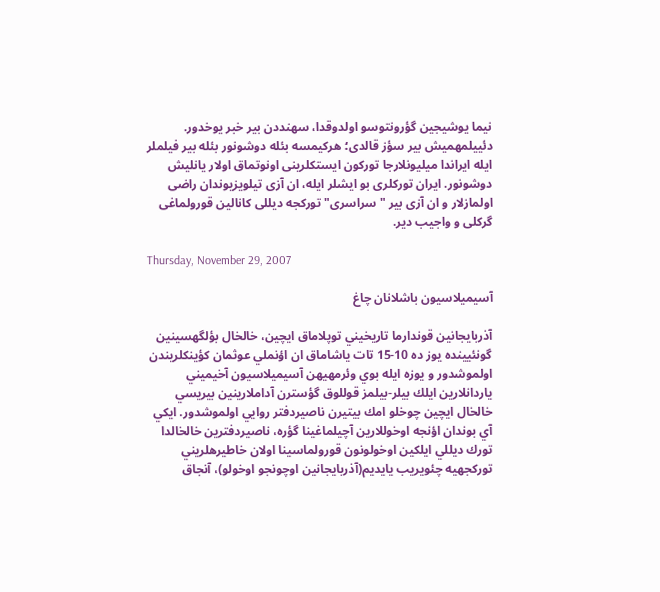نیما یوشیجین گؤرونتوسو اولدوقدا، سهنددن بیر خبر یوخدور.
دئییلمهمیش بیر سؤز قالدی؛ هرکیمسه بئله دوشونور بئله بیر فیلملر ایله ایراندا میلیونلارجا تورکون ایستکلرینی اونوتماق اولار یانلیش دوشونور. ایران تورکلری بو ایشلر ایله، ان آزی تیلویزیوندان راضی اولمازلار و ان آزی بیر "سراسری" تورکجه دیللی کانالین قورولماغی گرکلی و واجیب دیر.

Thursday, November 29, 2007

آسيميلاسيون باشلانان چاغ

آذربايجانين قوندارما تاريخيني توپلاماق ايچين، خالخال بؤلگهسينين گونئيينده يوز ده 10-15 تات ياشاماق ان اؤنملي عوثمان كؤينكلريندن اولموشدور و يوزه ايله بوي وئرمهيهن آسيميلاسيون آخيميني ياردانلارين ايلك بيلر-بيلمز قوللوق گؤسترن آداملارينين بيريسي خالخال ايچين چوخلو امك بيتيرن ناصيردفتر روايي اولموشدور. ايكي آي بوندان اؤنجه اوخوللارين آچيلماغينا گؤره، ناصيردفترين خالخالدا تورك ديللي ايلكين اوخولونون قورولماسينا اولان خاطيرهلريني توركجهيه چئويريب يايديم(آذربایجانین اوچونجو اوخولو)، آنجاق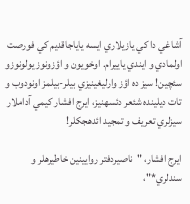آشاغي دا كي يازيلاري ايسه ياياجاقديم كي فورصت اولمادي و ايندي ياييرام. اوخويون و اؤزونوز يولونوزو سئچين! سيز ده اؤز وارليغينيزي بيلر-بيلمز اونودوب و تات ديلينده شئعر دئسهنيز، ايرج افشار كيمي آداملار سيزلري تعريف و تمجيد ائدهجكلر!

ايرج افشار، "ناصيردفتر روايينين خاطيرهلر و سندلري*"،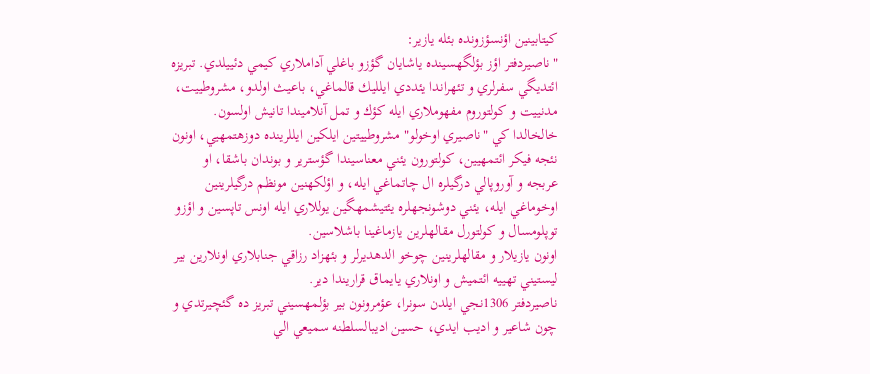كيتابينين اؤنسؤزونده بئله يازير:
"ناصيردفتر اؤز بؤلگهسينده ياشايان گؤزو باغلي آداملاري كيمي دئييلدي. تبريزه ائتديگي سفرلري و تئهراندا يئددي ايلليك قالماغي، باعيث اولدو، مشروطييت، مدنييت و كولتوروم مفهوملاري ايله كؤك و تمل آنلاميندا تانيش اولسون. خالخالدا كي "ناصيري اوخولو" مشروطييتين ايلكين ايللرينده دوزهتمهيي، اونون نئجه فيكر ائتمهيين، كولتورون يئني معناسيندا گؤسترير و بوندان باشقا، او عربجه و آوروپالي درگيلره ال چاتماغي ايله، و اؤلكهنين مونظم درگيلرينين اوخوماغي ايله، يئني دوشونجهلره يئتيشمهگين يوللاري ايله اونس تاپسين و اؤزو توپلومسال و كولتورل مقالهلرين يازماغينا باشلاسين.
اونون يازيلار و مقالهلرينين چوخو الدهديرلر و بئهزاد رزاقي جنابلاري اونلارين بير ليستيني تهييه ائتميش و اونلاري يايماق قراريندا دير.
ناصيردفتر 1306نجي ايلدن سونرا، عؤمرونون بير بؤلمهسيني تبريز ده گئچيرتدي و چون شاعير و اديب ايدي، حسين اديبالسلطنه سميعي الي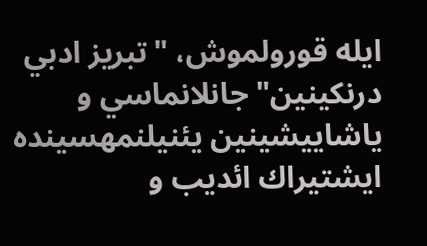ايله قورولموش، "تبريز ادبي درنكينين" جانلانماسي و ياشاييشينين يئنيلنمهسينده ايشتيراك ائديب و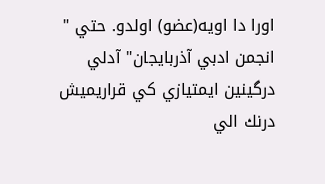اورا دا اويه(عضو) اولدو. حتي " انجمن ادبي آذربايجان" آدلي درگينين ايمتيازي كي قراريميش درنك الي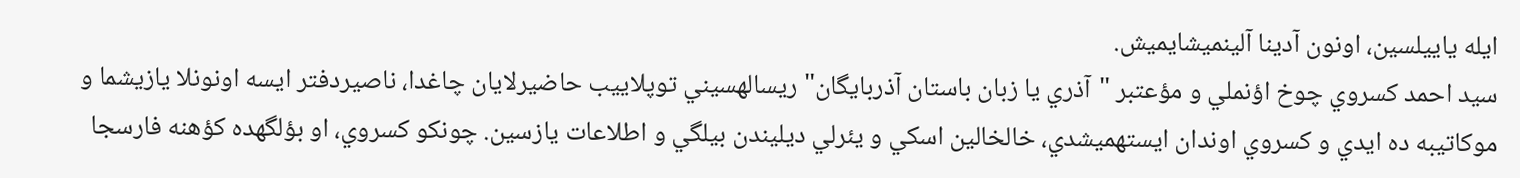ايله ياييلسين، اونون آدينا آلينميشايميش.
سيد احمد كسروي چوخ اؤنملي و مؤعتبر "آذري يا زبان باستان آذربايگان" ريسالهسيني توپلاييب حاضيرلايان چاغدا، ناصيردفتر ايسه اونونلا يازيشما و موكاتيبه ده ايدي و كسروي اوندان ايستهميشدي، خالخالين اسكي و يئرلي ديليندن بيلگي و اطلاعات يازسين. چونكو كسروي، او بؤلگهده كؤهنه فارسجا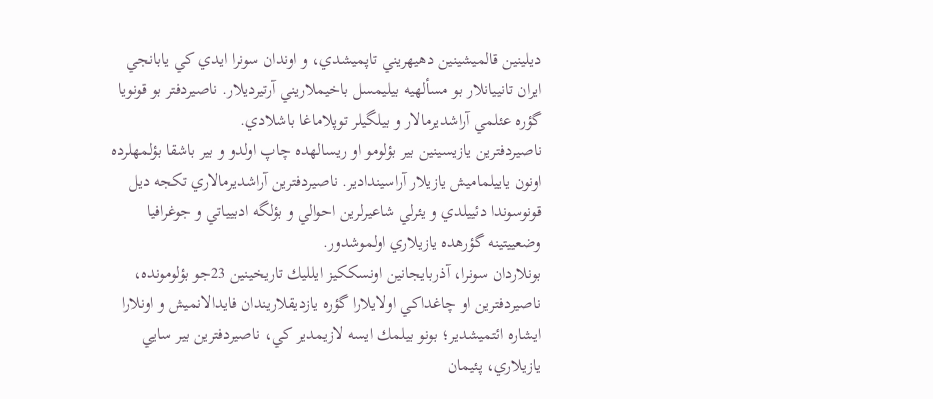ديلينين قالميشينين دهيهريني تاپميشدي، و اوندان سونرا ايدي كي يابانجي ايران تانييانلار بو مسألهيه بيليمسل باخيملاريني آرتيرديلار. ناصيردفتر بو قونويا گؤره عئلمي آراشديرمالار و بيلگيلر توپلاماغا باشلادي.
ناصيردفترين يازيسينين بير بؤلومو او ريسالهده چاپ اولدو و بير باشقا بؤلمهلرده اونون ياييلماميش يازيلار آراسيندادير. ناصيردفترين آراشديرمالاري تكجه ديل قونوسوندا دئييلدي و يئرلي شاعيرلرين احوالي و بؤلگه ادبيياتي و جوغرافيا وضعييتينه گؤرهده يازيلاري اولموشدور.
بونلاردان سونرا، آذربايجانين اونسككيز ايلليك تاريخينين 23جو بؤلومونده، ناصيردفترين او چاغداكي اولايلارا گؤره يازديقلاريندان فايدالانميش و اونلارا ايشاره ائتميشدير؛ بونو بيلمك ايسه لازيمدير كي، ناصيردفترين بير سايي يازيلاري، پئيمان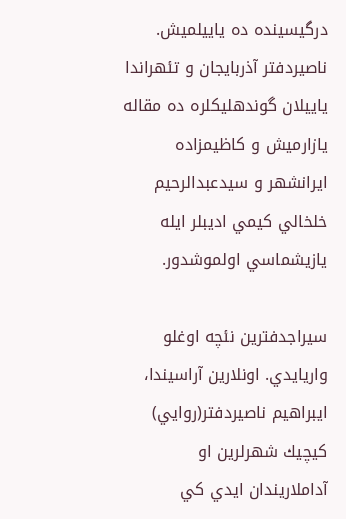درگيسينده ده ياييلميش. ناصيردفتر آذربايجان و تئهراندا ياييلان گوندهليكلره ده مقاله يازارميش و كاظيمزاده ايرانشهر و سيدعبدالرحيم خلخالي كيمي اديبلر ايله يازيشماسي اولموشدور.

سيراجدفترين نئچه اوغلو واريايدي. اونلارين آراسيندا، ايبراهيم ناصيردفتر(روايي) كيچيك شهرلرين او آداملاريندان ايدي كي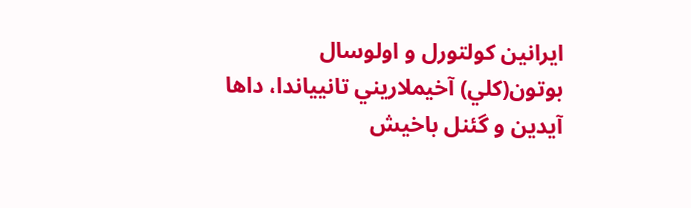ايرانين كولتورل و اولوسال بوتون(كلي) آخيملاريني تانيياندا، داها آيدين و گئنل باخيش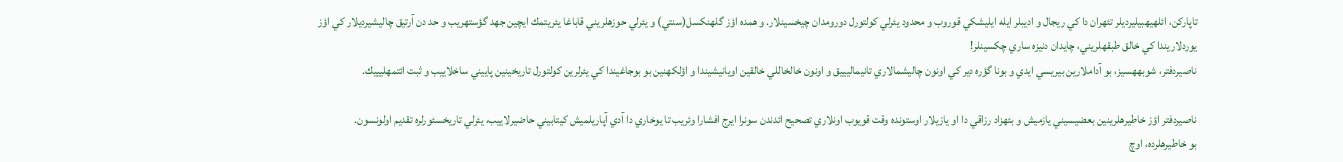تاپاركن، ائلهيهبيليرديلر تئهران دا كي ريجال و اديبلر ايله ايليشكي قوروب و محدود يئرلي كولتورل دورومدان چيخسينلار. و همده اؤز گلهنكسل(سنتي) و يئرلي حوزهلريني قاباغا يئريتمك ايچين جهد گؤستهريب و حد دن آرتيق چاليشيرديلار كي اؤز يوردلاريندا كي خالق طبقهلريني، چايدان دنيزه ساري چكسينلر!
ناصيردفتر، شوبههسيز، بو آداملارين بيريسي ايدي و بونا گؤره دير كي اونون چاليشمالاري تانيماليييق و اونون خالخاللي خالقين اويانيشيندا و اؤلكهنين بو بوجاغيندا كي يئرلرين كولتورل تاريخينين پاييني ساخلاييب و ثبت ائتمهليييك.

ناصيردفتر اؤز خاطيرهلرينين بعضيسيني يازميش و بئهزاد رزاقي دا او يازيلار اوستونده وقت قويوب اونلاري تصحيح ائدندن سونرا ايرج افشارا وئريب تا يوخاري دا آدي آپاريلميش كيتابيني حاضيرلاييب، يئرلي تاريخسئورلره تقديم اولونسون.
بو خاطيرهلرده، اوچ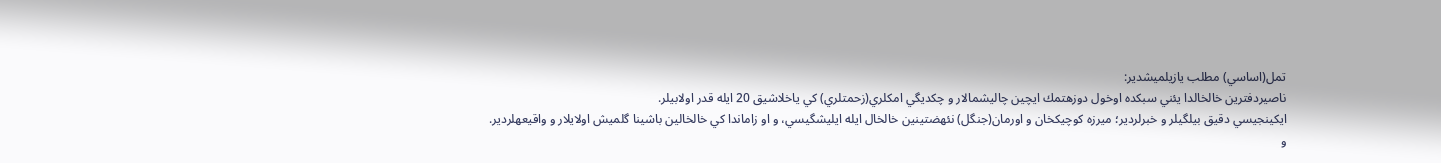تمل(اساسي) مطلب يازيلميشدير:
ناصيردفترين خالخالدا يئني سبكده اوخول دوزهتمك ايچين چاليشمالار و چكديگي امكلري(زحمتلري) كي ياخلاشيق 20 ايله قدر اولابيلر.
ايكينجيسي دقيق بيلگيلر و خبرلردير؛ ميرزه كوچيكخان و اورمان(جنگل) نئهضتينين خالخال ايله ايليشگيسي، و او زاماندا كي خالخالين باشينا گلميش اولايلار و واقيعهلردير.
و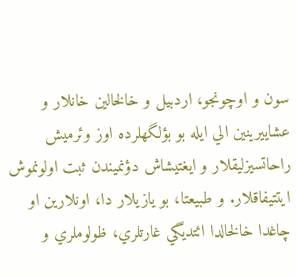سون و اوچونجو، اردبيل و خالخالين خانلار و عشاييرينين الي ايله بو بؤلگهلرده اوز وئرميش راحاتسيزليقلار و ايغتيشاش دؤنميندن ثبت اولونموش ايتتيفاقلار. و طبيعتا، بو يازيلار دا، اونلارين او چاغدا خالخالدا ائتديگي غارتلري، ظولوملري و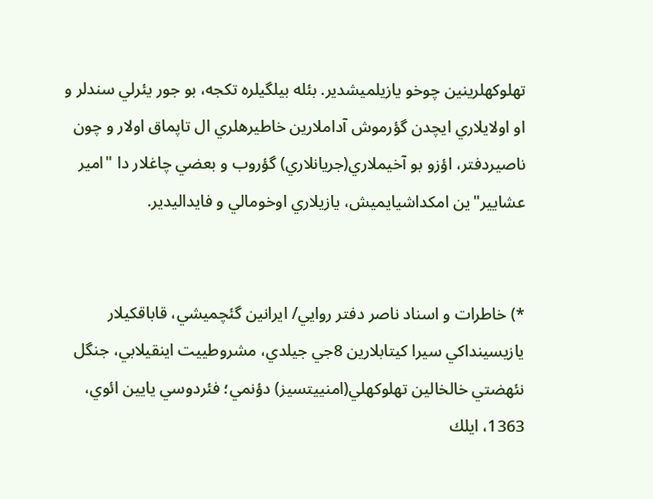تهلوكهلرينين چوخو يازيلميشدير. بئله بيلگيلره تكجه، بو جور يئرلي سندلر و او اولايلاري ايچدن گؤرموش آداملارين خاطيرهلري ال تاپماق اولار و چون ناصيردفتر، اؤزو بو آخيملاري(جريانلاري) گؤروب و بعضي چاغلار دا "امير عشايير"ين امكداشيايميش، يازيلاري اوخومالي و فايداليدير.


*) خاطرات و اسناد ناصر دفتر روايي/ ايرانين گئچميشي، قاباقكيلار يازيسينداكي سيرا كيتابلارين 8جي جيلدي، مشروطييت اينقيلابي، جنگل نئهضتي خالخالين تهلوكهلي(امنييتسيز) دؤنمي؛ فئردوسي يايين ائوي، 1363، ايلك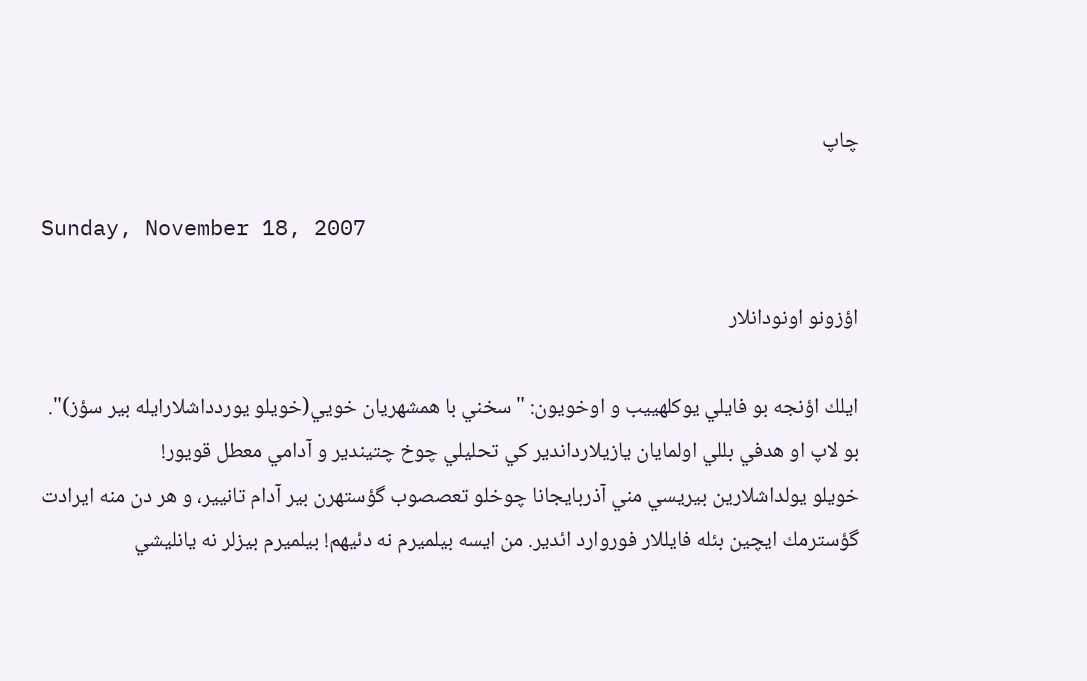چاپ

Sunday, November 18, 2007

اؤزونو اونودانلار

ايلك اؤنجه بو فايلي يوكلهييب و اوخويون: "سخني با همشهريان خويي(خويلو يوردداشلارايله بير سؤز)".
بو لاپ او هدفي بللي اولمايان يازيلارداندير كي تحليلي چوخ چتيندير و آدامي معطل قويور!
خويلو يولداشلارين بيريسي مني آذربايجانا چوخلو تعصصوب گؤستهرن بير آدام تانيير، و هر دن منه ايرادت گؤسترمك ايچين بئله فايللار فوروارد ائدير. من ايسه بيلميرم نه دئيهم! بيلميرم بيزلر نه يانليشي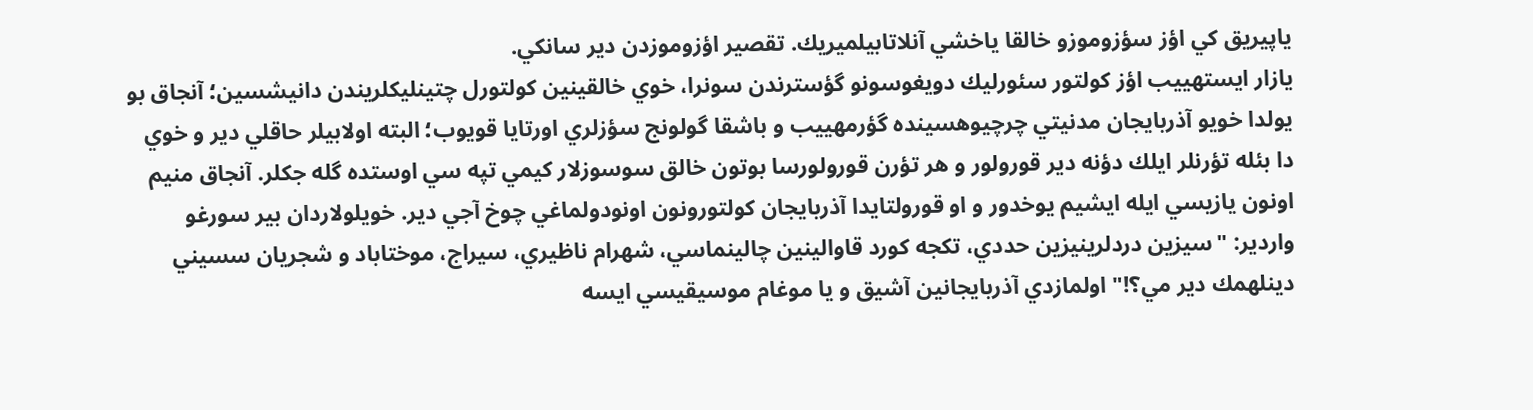ياپيريق كي اؤز سؤزوموزو خالقا ياخشي آنلاتابيلميريك. تقصير اؤزوموزدن دير سانكي.
يازار ايستهييب اؤز كولتور سئورليك دويغوسونو گؤسترندن سونرا، خوي خالقينين كولتورل چتينليكلريندن دانيشسين؛ آنجاق بو يولدا خويو آذربايجان مدنيتي چرچيوهسينده گؤرمهييب و باشقا گولونج سؤزلري اورتايا قويوب؛ البته اولابيلر حاقلي دير و خوي دا بئله تؤرنلر ايلك دؤنه دير قورولور و هر تؤرن قورولورسا بوتون خالق سوسوزلار كيمي تپه سي اوستده گله جكلر. آنجاق منيم اونون يازيسي ايله ايشيم يوخدور و او قورولتايدا آذربايجان كولتورونون اونودولماغي چوخ آجي دير. خويلولاردان بير سورغو واردير: "سيزين دردلرينيزين حددي، تكجه كورد قاوالينين چالينماسي، شهرام ناظيري، سيراج، موختاباد و شجريان سسيني دينلهمك دير مي؟!" اولمازدي آذربايجانين آشيق و يا موغام موسيقيسي ايسه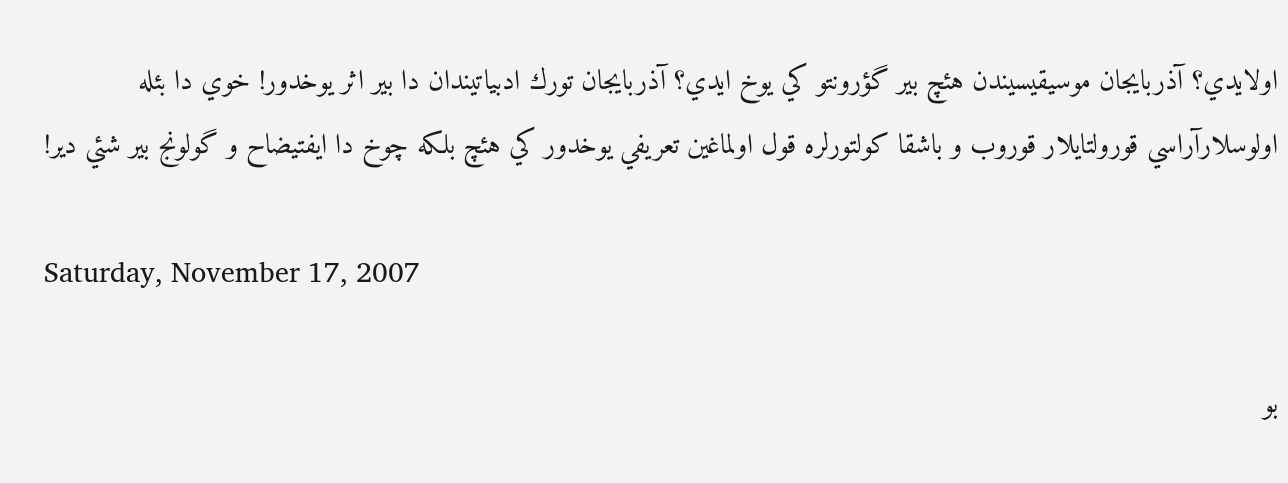اولايدي؟ آذربايجان موسيقيسيندن هئچ بير گؤرونتو كي يوخ ايدي؟ آذربايجان تورك ادبياتيندان دا بير اثر يوخدور! خوي دا بئله اولوسلارآراسي قورولتايلار قوروب و باشقا كولتورلره قول اولماغين تعريفي يوخدور كي هئچ بلكه چوخ دا ايفتيضاح و گولونج بير شئي دير!

Saturday, November 17, 2007

بو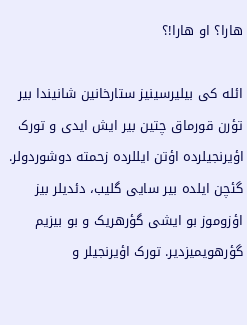هارا؟ او هارا!؟

ائله کی بیلیرسینیز ستارخانین شانیندا بیر تؤرن قورماق چتین بیر ایش ایدی و تورک اؤیرنجیلرده اؤتن ایللرده زحمته دوشوردولر. گئچن ایلده بیر سایی گلیب، دئدیلر بیز اؤزوموز بو ایشی گؤرهریک و بو بیزیم گؤرهویمیزدیر. تورک اؤیرنجیلر و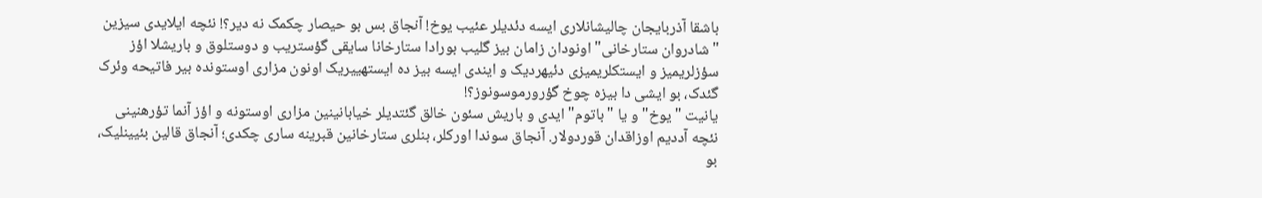باشقا آذربایجان چالیشانلاری ایسه دئدیلر عئیب یوخ! آنجاق بس بو حیصار چکمک نه دیر؟! نئچه ایلایدی سیزین "شادروان ستارخانی" اونودان زامان بیز گلیب بورادا ستارخانا سایقی گؤستریب و دوستلوق و باریشلا اؤز سؤزلریمیز و ایستکلریمیزی دئیهردیک و ایندی ایسه بیز ده ایستهییریک اونون مزاری اوستونده بیر فاتیحه وئرک گئدک، بو ایشی دا بیزه چوخ گؤرورموسونوز؟!
یانیت "یوخ" و یا "باتوم" ایدی و باریش سئون خالق گئتدیلر خیابانینین مزاری اوستونه و اؤز آنما تؤرهنینی نئچه آددیم اوزاقدان قوردولار. آنجاق سوندا اورکلر، بنلری ستارخانین قبرینه ساری چکدی؛ آنجاق قالین بئیینلیک، بو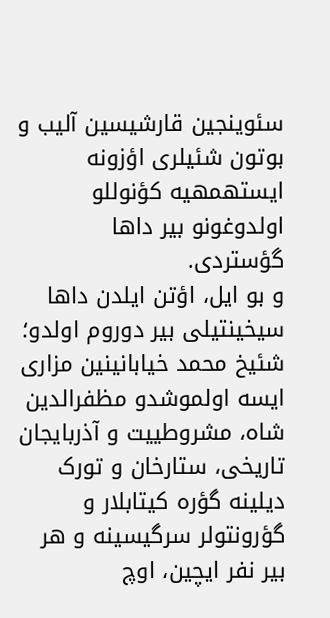سئوینجین قارشیسین آلیب و بوتون شئیلری اؤزونه ایستهمهیه کؤنوللو اولدوغونو بیر داها گؤستردی.
و بو ایل، اؤتن ایلدن داها سیخینتیلی بیر دوروم اولدو؛ شئیخ محمد خیابانینین مزاری ایسه اولموشدو مظفرالدین شاه، مشروطییت و آذربایجان تاریخی، ستارخان و تورک دیلینه گؤره کیتابلار و گؤرونتولر سرگیسینه و هر بیر نفر ایچین، اوچ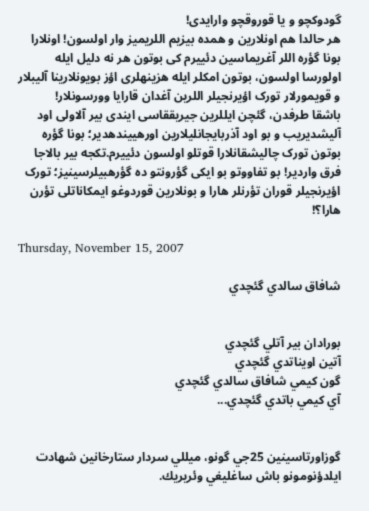گودوکچو و یا قوروقچو وارایدی!
هر حالدا هم اونلارین و همده بیزیم اللریمیز وار اولسون! اونلارا بونا گؤره اللر آغریماسین دئییرم کی بوتون هر نه دلیل ایله اولورسا اولسون، بوتون امکلر ایله هزینهلری اؤز بویونلارینا آلیبلار و قویمورلار تورک اؤیرنجیلر اللرین آغدان قارایا وورسونلار!
باشقا طرفدن، گئچن ایللرین جیریققاسی ایندی بیر آلاولی اود آلیشدیریب و بو اود آذربایجانلیلارین اورهییندهدیر؛ بونا گؤره بوتون تورک چالیشقانلارا قوتلو اولسون دئییرم.تکجه بیر بالاجا فرق واردیر! بو تفاووتو بو ایکی گؤرونتو ده گؤرهبیلرسینیز؛ تورک اؤیرنجیلر قوران تؤرنلر هارا و بونلارین قوردوغو ایمکاناتلی تؤرن هارا؟!

Thursday, November 15, 2007

شافاق سالدي گئچدي


بورادان بير آتلي گئچدي
آتين اويناتدي گئچدي
گون كيمي شافاق سالدي گئچدي
آي كيمي باتدي گئچدي...


گوزاورتاسينين 25جي گونو، ميللي سردار ستارخانين شهادت ايلدؤنومونو باش ساغليغي وئريريك.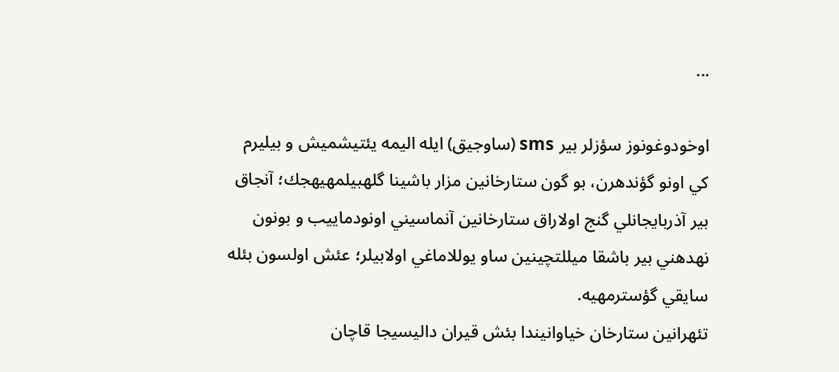...

اوخودوغونوز سؤزلر بير sms (ساوجيق) ايله اليمه يئتيشميش و بيليرم كي اونو گؤندهرن، بو گون ستارخانين مزار باشينا گلهبيلمهيهجك؛ آنجاق بير آذربايجانلي گنج اولاراق ستارخانين آنماسيني اونودماييب و بونون نهدهني بير باشقا ميللتچينين ساو يوللاماغي اولابيلر؛ عئش اولسون بئله سايقي گؤسترمهيه.
تئهرانين ستارخان خياوانيندا بئش قيران داليسيجا قاچان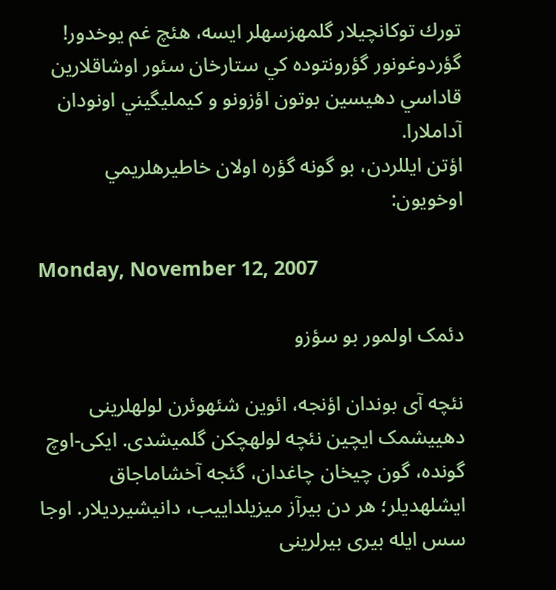تورك توكانچيلار گلمهزسهلر ايسه، هئچ غم يوخدور! گؤردوغونور گؤرونتوده كي ستارخان سئور اوشاقلارين قاداسي دهيسين بوتون اؤزونو و كيمليگيني اونودان آداملارا.
اؤتن ايللردن، بو گونه گؤره اولان خاطيرهلريمي اوخويون:

Monday, November 12, 2007

دئمک اولمور بو سؤزو

نئچه آی بوندان اؤنجه، ائوین شئهوئرن لولهلرینی دهییشمک ایچین نئچه لولهچکن گلمیشدی. ایکی-اوچ گونده، گون چیخان چاغدان، گئجه آخشاماجاق ایشلهدیلر؛ هر دن بیرآز میزیلداییب، دانیشیردیلار. اوجا سس ایله بیری بیرلرینی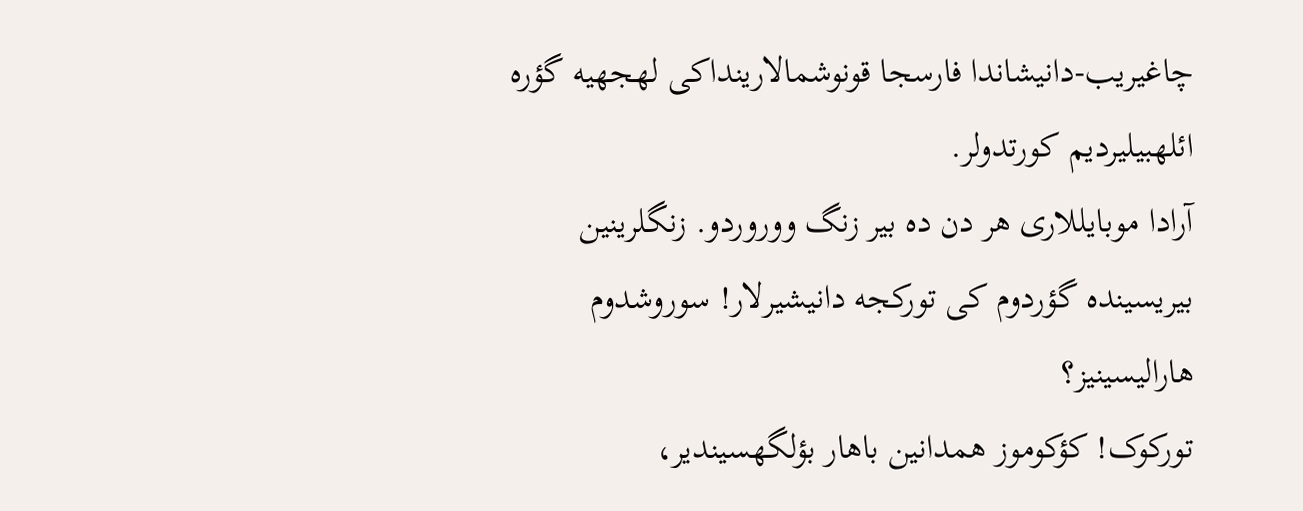چاغیریب-دانیشاندا فارسجا قونوشمالارینداکی لهجهیه گؤره ائلهبیلیردیم کورتدولر.
آرادا موبایللاری هر دن ده بیر زنگ ووروردو. زنگلرینین بیریسینده گؤردوم کی تورکجه دانیشیرلار! سوروشدوم هارالیسینیز؟
تورکوک! کؤکوموز همدانین باهار بؤلگهسیندیر،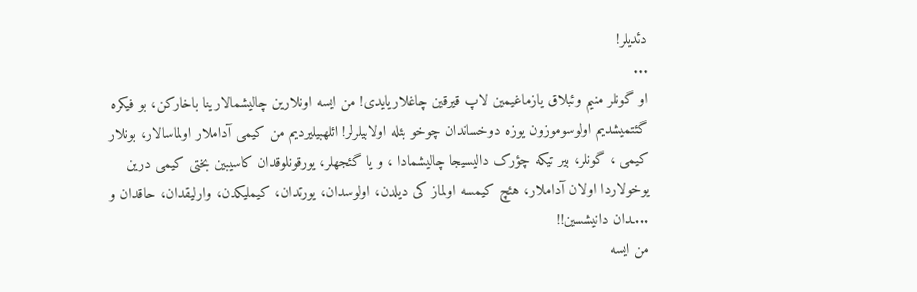دئدیلر!
...
او گونلر منیم وئبلاق یازماغیمین لاپ قیرقین چاغلاریایدی! من ایسه اونلارین چالیشمالارینا باخارکن، بو فیکره گئتمیشدیم اولوسوموزون یوزه دوخساندان چوخو بئله اولابیلرلر! ائلهبیلیردیم من کیمی آداملار اولماسالار، بونلار کیمی ، گونلر، بیر تیکه چؤرک دالیسیجا چالیشمادا ، و یا گئجهلر، یورقونلوقدان کاسیبین بختی کیمی درین یوخولاردا اولان آداملار، هئچ کیمسه اولماز کی دیلدن، اولوسدان، یورتدان، کیملیکدن، وارلیقدان، حاقدان و ...ـدان دانیشسین!!
من ایسه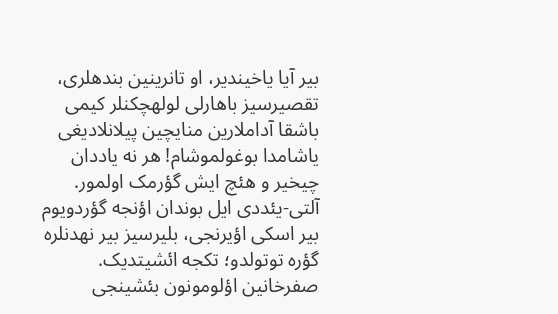بیر آیا یاخیندیر، او تانرینین بندهلری، تقصیرسیز باهارلی لولهچکنلر کیمی باشقا آداملارین منایچین پیلانلادیغی یاشامدا بوغولموشام! هر نه یاددان چیخیر و هئچ ایش گؤرمک اولمور. آلتی-یئددی ایل بوندان اؤنجه گؤردویوم بیر اسکی اؤیرنجی، بلیرسیز بیر نهدنلره گؤره توتولدو؛ تکجه ائشیتدیک. صفرخانین اؤلومونون بئشینجی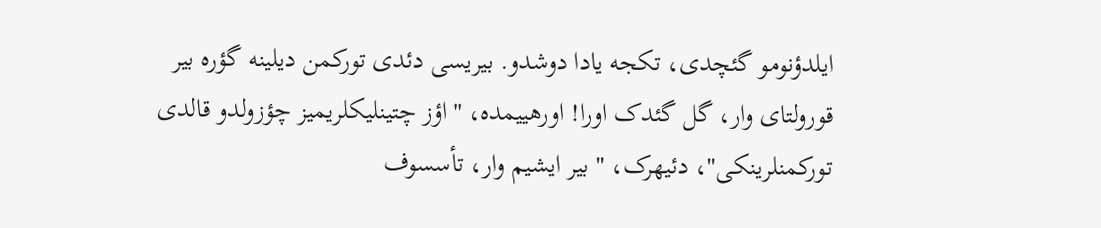ایلدؤنومو گئچدی، تکجه یادا دوشدو. بیریسی دئدی تورکمن دیلینه گؤره بیر قورولتای وار، گل گئدک اورا! اورهییمده، "اؤز چتینلیکلریمیز چؤزولدو قالدی تورکمنلرینکی"، دئیهرک، " بیر ایشیم وار، تأسسوف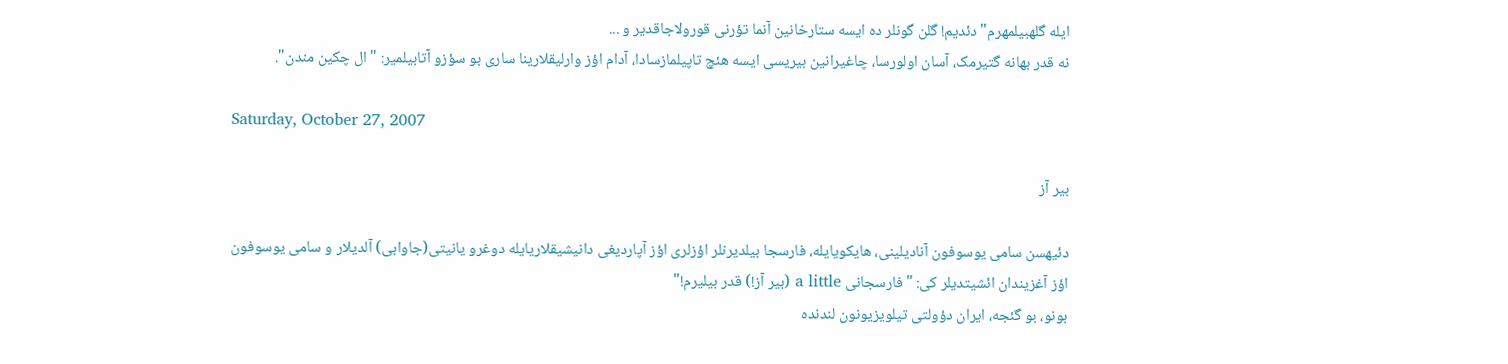ایله گلهبیلمهرم" دئدیم! گلن گونلر ده ایسه ستارخانین آنما تؤرنی قورولاجاقدیر و ...
نه قدر بهانه گتیرمک، آسان اولورسا، چاغیرانین بیریسی ایسه هئچ تاپیلمازسادا، آدام اؤز وارلیقلارینا ساری بو سؤزو آتابیلمیر: "ال چکین مندن".

Saturday, October 27, 2007

بیر آز

دئیهسن سامی یوسوفون آنادیلینی، هایکویایله، فارسجا بیلدیرنلر اؤزلری اؤز آپاردیغی دانیشیقلاریایله دوغرو یانیتی(جاوابی) آلدیلار و سامی یوسوفون اؤز آغزیندان ائشیتدیلر کی: "فارسجانی a little (بیر آز!) قدر بیلیرم!"
بونو، بو گئجه، ایران دؤولتی تیلویزیونون لندنده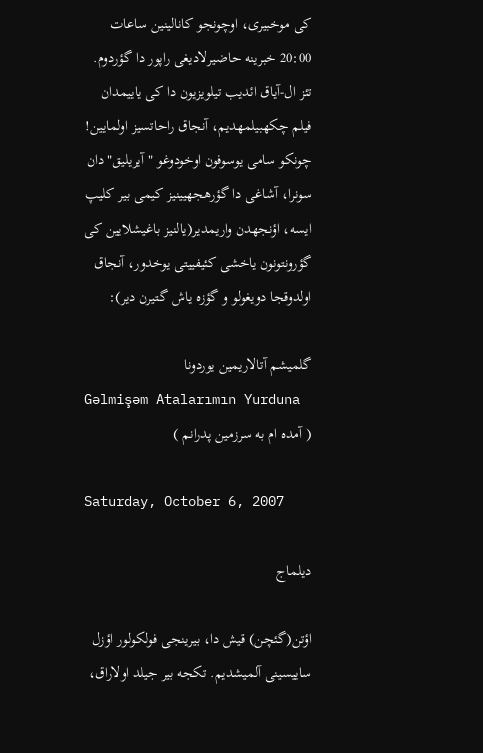کی موخبیری، اوچونجو کانالینین ساعات 20:00 خبرینه حاضیرلادیغی راپور دا گؤردوم. تئز ال-آیاق ائدیب تیلویزیون دا کی یاییمدان فیلم چکهبیلمهدیم، آنجاق راحاتسیز اولمایین! چونکو سامی یوسوفون اوخودوغو "آیریلیق"دان سونرا، آشاغی دا گؤرهجهیینیز کیمی بیر کلیپ ایسه، اؤنجهدن واریمدیر(یالنیز باغیشلایین کی گؤرونتونون یاخشی کئیفییتی یوخدور، آنجاق اولدوقجا دویغولو و گؤزه یاش گـتیرن دیر):

گلمیشم آتالاریمین یوردونا
Gəlmişəm Atalarımın Yurduna
( آمده ام به سرزمين پدرانم )

Saturday, October 6, 2007

دیلماج

اؤتن(گئچن) قیش دا، بیرینجی فولکولور اؤزل ساییسینی آلمیشدیم. تکجه بیر جیلد اولاراق،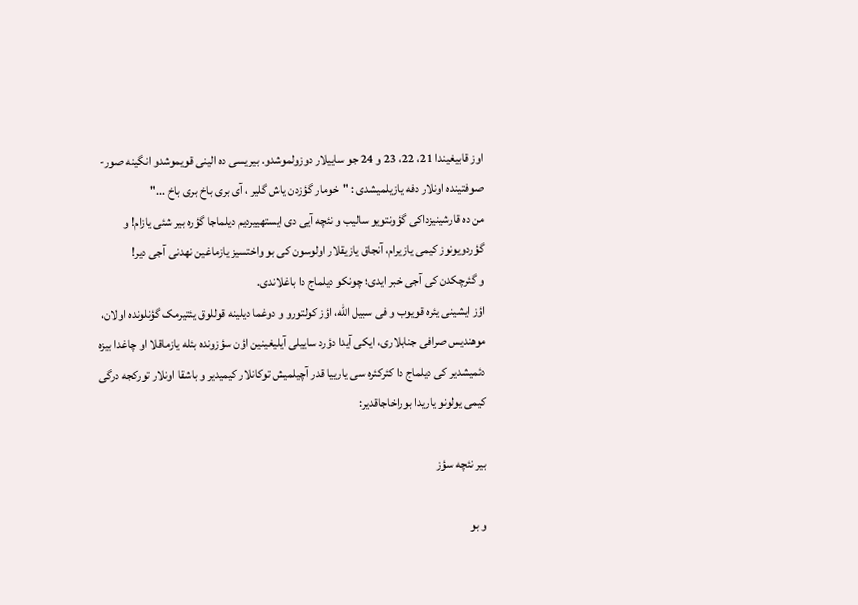اوز قابیغیندا 21، 22، 23 و 24 جو ساییلار دوزولموشدو. بیریسی ده الینی قویموشدو انگینه صور-صوفتینده اونلار دفه یازیلمیشدی : "خومار گؤزدن یاش گلیر ، آی بری باخ بری باخ ..."
من ده قارشینیزداکی گؤونتویو سالیب و نئچه آیی دی ایستهییردیم دیلماجا گؤره بیر شئی یازام! و گؤردویونوز کیمی یازیرام، آنجاق یازیقلار اولوسون کی بو واختسیز یازماغین نهدنی آجی دیر!
و گئرچکدن کی آجی خبر ایدی؛ چونکو دیلماج دا باغلاندی.
اؤز ایشینی یئره قویوب و فی سبیل الله، اؤز کولتورو و دوغما دیلینه قوللوق یئتیرمک گؤنلونده اولان، موهندیس صرافی جنابلاری، ایکی آیدا دؤرد ساییلی آیلیغینین اؤن سؤزونده بئله یازماقلا او چاغدا بیزه دئمیشدیر کی دیلماج دا کئرکئره سی یارییا قدر آچیلمیش توکانلار کیمیدیر و باشقا اونلار تورکجه درگی کیمی یولونو یاریدا بوراخاجاقدیر:

بیر نئچه سؤز

و بو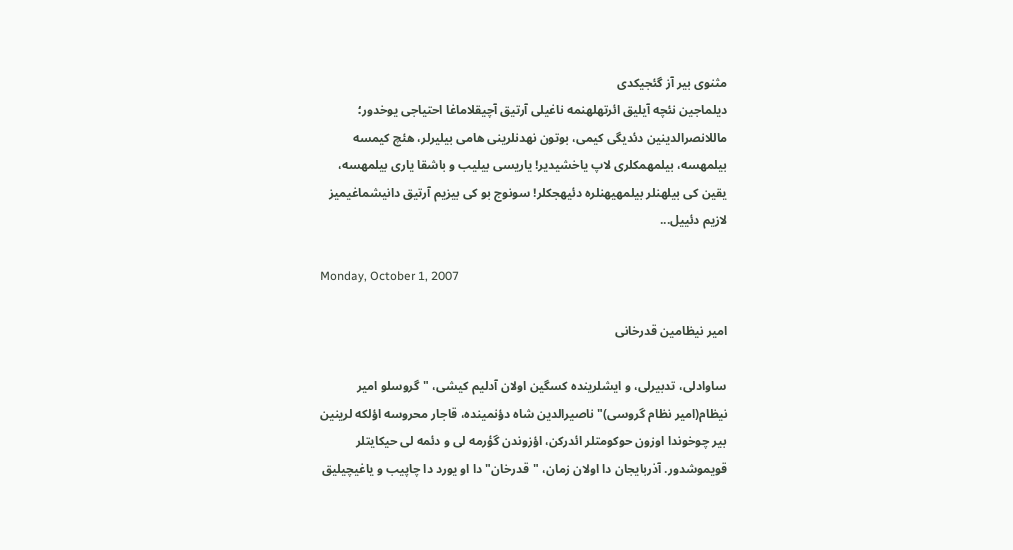مثنوی بیر آز گئجیکدی
دیلماجین نئچه آیلیق ائرتهلهنمه ناغیلی آرتیق آچیقلاماغا احتیاجی یوخدور؛ ماللانصرالدینین دئدیگی کیمی، بوتون نهدنلرینی هامی بیلیرلر، هئچ کیمسه بیلمهسه، بیلمهمکلری لاپ یاخشیدیر! یاریسی بیلیب و باشقا یاری بیلمهسه، یقین کی بیلهنلر بیلمهیهنلره دئیهجکلر! سونوج بو کی بیزیم آرتیق دانیشماغیمیز لازیم دئییل...

Monday, October 1, 2007

امیر نیظامین قدرخانی

ساوادلی، تدبیرلی، و ایشلرینده کسگین اولان آدلیم کیشی، "گروسلو امیر نیظام(امیر نظام گروسی)" ناصیرالدین شاه دؤنمینده، قاجار محروسه اؤلکه لرینین بیر چوخوندا اوزون حوکومتلر ائدرکن، اؤزوندن گؤرمه لی و دئمه لی حیکایتلر قویموشدور. آذربایجان دا اولان زمان، "قدرخان" دا او یورد دا چاپیب و یاغیچیلیق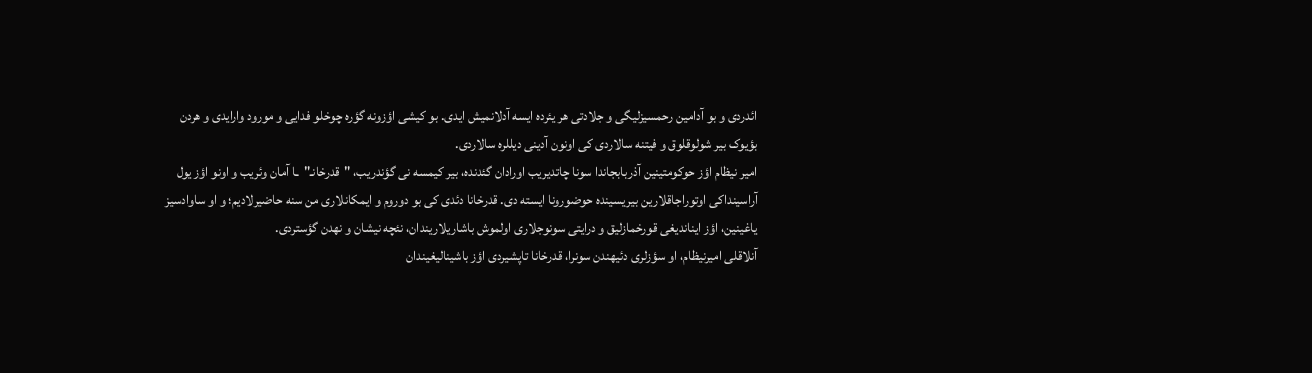ائدردی و بو آدامین رحمسیزلیگی و جلادتی هر یئرده ایسه آدلانمیش ایدی. بو کیشی اؤزونه گؤره چوخلو فدایی و مورود وارایدی و هردن بؤیوک بیر شولوقلوق و فیتنه سالاردی کی اونون آدینی دیللره سالاردی.
امیر نیظام اؤز حوکومتینین آذربابجاندا سونا چاتدیریب اورادان گئدنده، بیر کیمسه نی گؤندریب، "قدرخانـ"ـا آمان وئریب و اونو اؤز یول آراسینداکی اوتوراجاقلارین بیریسینده حوضورونا ایسته دی. قدرخانا دئدی کی بو دوروم و ایمکانلاری من سنه حاضیرلادیم؛ و او ساوادسیز یاغینین، اؤز ایناندیغی قورخمازلیق و درایتی سونوجلاری اولموش باشاریلاریندان، نئچه نیشان و نهدن گؤستردی.
آنلاقلی امیرنیظام، او سؤزلری دئیهندن سونرا، قدرخانا تاپشیردی اؤز باشینالیغیندان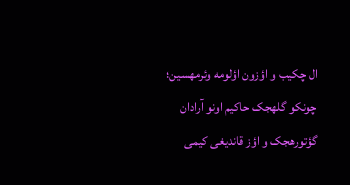ال چکیب و اؤزون اؤلومه وئرمهسین؛ چونکو گلهجک حاکیم اونو آرادان گؤتورهجک و اؤز قاندیغی کیمی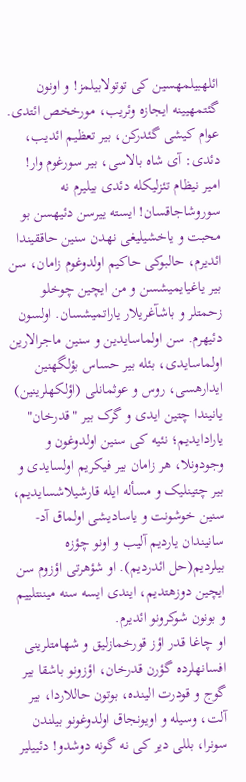ائلهبیلمهسین کی توتولابیلمز! و اونون گئتمهیینه ایجازه وئریب، مورخخص ائتدی.
عوام کیشی گئدرکن، بیر تعظیم ائدیب، دئدی: آی شاه بالاسی، بیر سورغوم وار!
امیر نیظام تئزلیکله دئدی بیلیرم نه سوروشاجاقسان! ایسته ییرسن دئیهسن بو محبت و یاخشیلیغی نهدن سنین حاققیندا ائدیرم، حالبوکی حاکیم اولدوغوم زامان، سن بیر یاغیایمیشسن و من ایچین چوخلو زحمتلر و باشآغریلار یاراتمیشسان. اولسون دئیهرم. سن اولماسایدین و سنین ماجرالارین اولماسایدی، بئله بیر حساس بؤلگهنین ایدارهسی، روس و عوثمانلی (اؤلکهلرینین) یانیندا چتین ایدی و گرک بیر "قدرخان" یارادایدیم؛ نئیه کی سنین اولدوغون و وجودونلا، هر زامان بیر فیکریم اولسایدی و بیر چتینلیک و مسأله ایله قارشیلاشسایدیم، سنین خوشونت و یاسادیشی اولماق آد-سانیندان یاردیم آلیب و اونو چؤزه بیلردیم(حل ائدردیم). او شؤهرتی اؤزوم سن ایچین دوزهتدیم، ایندی ایسه سنه میننتلییم و بونون شوکرونو ائدیرم.
او چاغا قدر اؤز قورخمازلیق و شهامتلرینی افسانهلرده گؤرن قدرخان، اؤزونو باشقا بیر گوج و قودرت الینده، بوتون حاللاردا، بیر آلت، وسیله و اویونجاق اولدوغونو بیلندن سونرا، بللی دیر کی نه گونه دوشدو! دئییلیر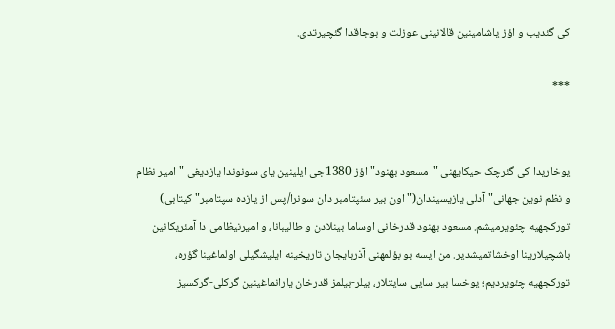کی گئدیب و اؤز یاشامینین قالانینی عوزلت و بوجاقدا گئچیرتدی.

***


یوخاریدا کی گئرچک حیکایهنی "مسعود بهنود" اؤز 1380جی ایلینین یای سونوندا یازدیغی "امیر نظام و نظم نوین جهانی" آدلی یازیسیندان("اون بیر سئپتامبر دان سونرا/پس از یازده سپتامبر" کیتابی) تورکجهیه چئویرمیشم. مسعود بهنود قدرخانی اوساما بینلادن و طالیبانا، و امیرنیظامی دا آمئریکانین باشچیلارینا اوخشاتمیشدیر. من ایسه بو بؤلمهنی آذربایجان تاریخینه ایلیشگیلی اولماغینا گؤره، تورکجهیه چئویردیم؛ یوخسا بیر سایی سایتلار، بیلر-بیلمز قدرخان یارانماغینین گرکلی-گرکسیز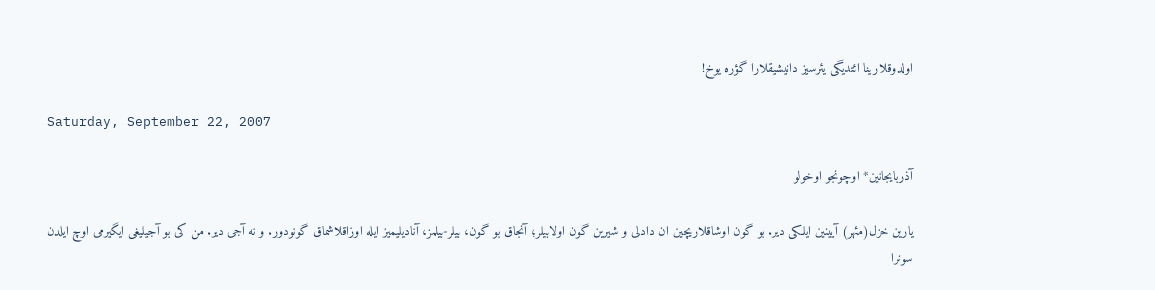اولدوقلارینا ائتدیگی یئرسیز دانیشیقلارا گؤره یوخ!

Saturday, September 22, 2007

آذربایجانین* اوچونجو اوخولو

یارین خزل(مئهر) آیینین ایلکی دیر. بو گون اوشاقلاریچین ان دادلی و شیرین گون اولابیلر؛ آنجاق بو گون، بیلر-بیلمز، آنادیلیمیز ایله اوزاقلاشماق گونودور. و نه آجی دیر. من کی بو آجیلیغی ایگیرمی اوچ ایلدن سونرا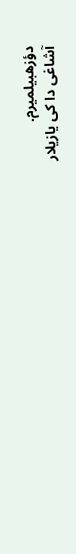دؤزهبیلمیرم.
آشاغی دا کی یازیلار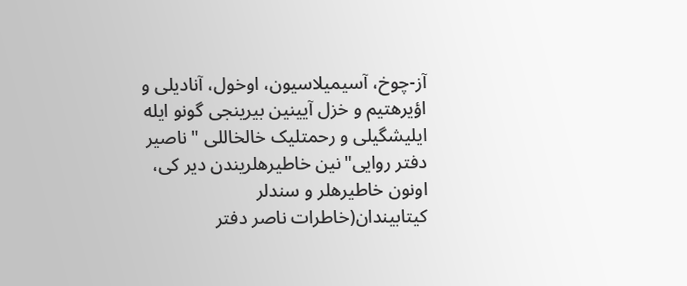آز-چوخ، آسیمیلاسیون، اوخول، آنادیلی و اؤیرهتیم و خزل آیینین بیرینجی گونو ایله ایلیشگیلی و رحمتلیک خالخاللی "ناصیر دفتر روایی"نین خاطیرهلریندن دیر کی، اونون خاطیرهلر و سندلر کیتابیندان(خاطرات ناصر دفتر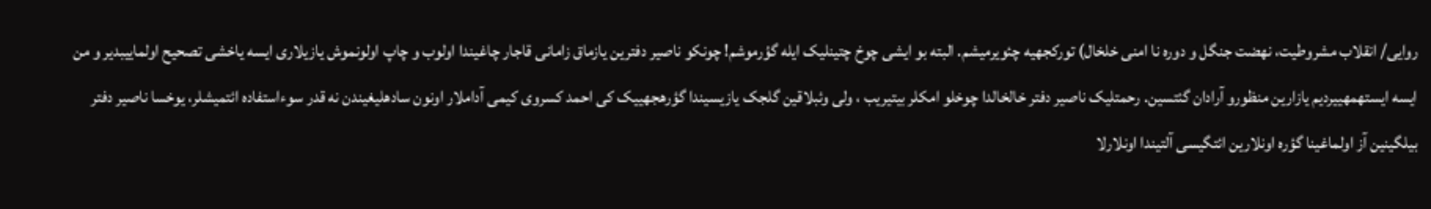روایی/ انقلاب مشروطیت، نهضت جنگل و دوره نا امنی خلخال) تورکجهیه چئویرمیشم. البته بو ایشی چوخ چتینلیک ایله گؤرموشم! چونکو ناصیر دفترین یازماق زامانی قاجار چاغیندا اولوب و چاپ اولونموش یازیلاری ایسه یاخشی تصحیح اولماییبدیر و من ایسه ایستهمهییردیم یازارین منظورو آرادان گئتسین. رحمتلیک ناصیر دفتر خالخالدا چوخلو امکلر بیتیریب ، ولی وئبلاقین گلجک یازیسیندا گؤرهجهییک کی احمد کسروی کیمی آداملار اونون سادهلیغیندن نه قدر سوءاستفاده ائتمیشلر، یوخسا ناصیر دفتر بیلگینین آز اولماغینا گؤره اونلارین ائتگیسی آلتیندا اونلارلا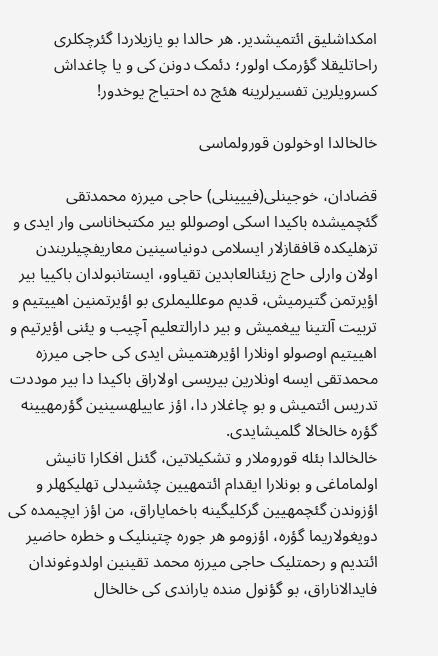امکداشلیق ائتمیشدیر. هر حالدا بو یازیلاردا گئرچکلری راحاتلیقلا گؤرمک اولور؛ دئمک دونن کی و یا چاغداش کسرویلرین تفسیرلرینه هئچ ده احتیاج یوخدور!

خالخالدا اوخولون قورولماسی

قضادان، خوجینلی(فییینلی) حاجی میرزه محمدتقی گئچمیشده باکیدا اسکی اوصوللو بیر مکتبخاناسی وار ایدی و تزهلیکده قافقازلار ایسلامی دونیاسینین معاریفچیلریندن اولان وارلی حاج زیئنالعابدین تقیاوو، ایستانبولدان باکییا بیر اؤیرتمن گتیرمیش، قدیم موعللیملری بو اؤیرتمنین اهییتیم و تربیت آلتینا ییغمیش و بیر دارالتعلیم آچیب و یئنی اؤیرتیم و اهییتیم اوصولو اونلارا اؤیرهتمیش ایدی کی حاجی میرزه محمدتقی ایسه اونلارین بیریسی اولاراق باکیدا دا بیر موددت تدریس ائتمیش و بو چاغلار دا، اؤز عاییلهسینین گؤرمهیینه گؤره خالخالا گلمیشایدی.
خالخالدا بئله قوروملار و تشکیلاتین، گئنل افکارا تانیش اولماماغی و بونلارا ایقدام ائتمهیین چئشیدلی تهلیکهلر و اؤزوندن گئچمهیین گرکلیگینه باخمایاراق، من اؤز ایچیمده کی دویغولاریما گؤره، اؤزومو هر جوره چتینلیک و خطره حاضیر ائتدیم و رحمتلیک حاجی میرزه محمد تقینین اولدوغوندان فایدالاناراق، بو گؤنول منده یاراندی کی خالخال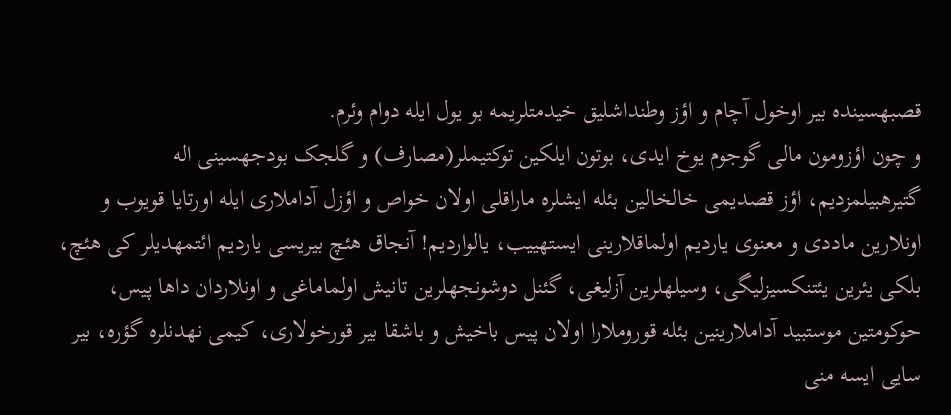قصبهسینده بیر اوخول آچام و اؤز وطنداشلیق خیدمتلریمه بو یول ایله دوام وئرم.
و چون اؤزومون مالی گوجوم یوخ ایدی، بوتون ایلکین توکتیملر(مصارف) و گلجک بودجهسینی اله گتیرهبیلمزدیم، اؤز قصدیمی خالخالین بئله ایشلره ماراقلی اولان خواص و اؤزل آداملاری ایله اورتایا قویوب و اونلارین ماددی و معنوی یاردیم اولماقلارینی ایستهییب، یالواردیم! آنجاق هئچ بیریسی یاردیم ائتمهدیلر کی هئچ، بلکی یئرین یئتنکسیزلیگی، وسیلهلرین آزلیغی، گئنل دوشونجهلرین تانیش اولماماغی و اونلاردان داها پیس، حوکومتین موستبید آداملارینین بئله قوروملارا اولان پیس باخیش و باشقا بیر قورخولاری، کیمی نهدنلره گؤره، بیر سایی ایسه منی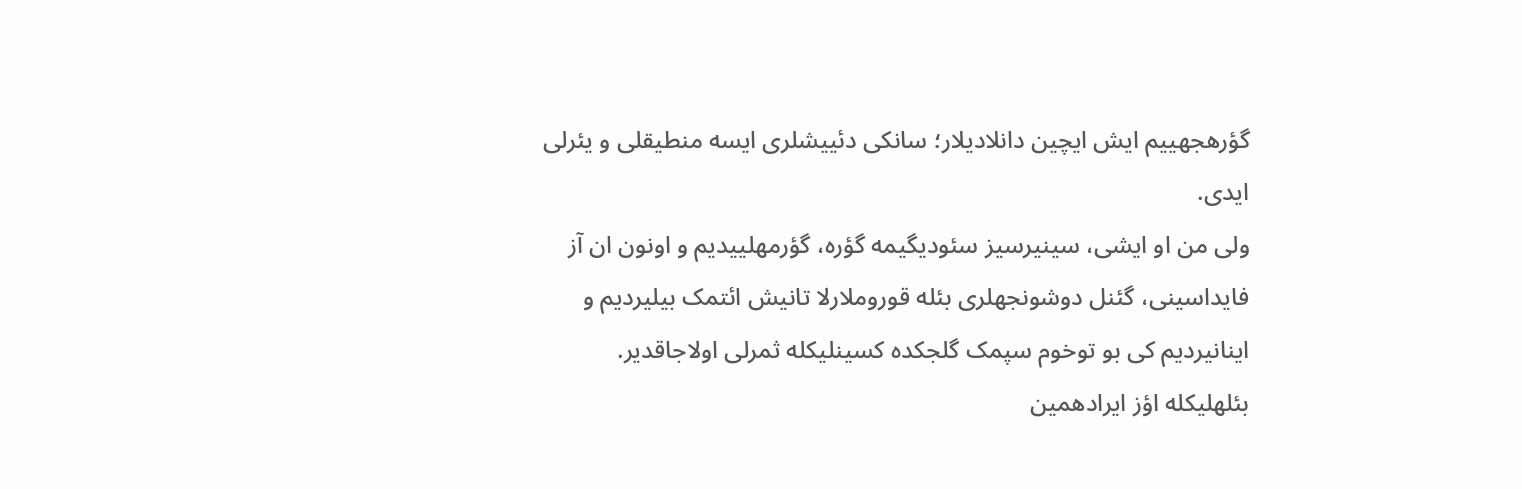گؤرهجهییم ایش ایچین دانلادیلار؛ سانکی دئییشلری ایسه منطیقلی و یئرلی ایدی.
ولی من او ایشی، سینیرسیز سئودیگیمه گؤره، گؤرمهلییدیم و اونون ان آز فایداسینی، گئنل دوشونجهلری بئله قوروملارلا تانیش ائتمک بیلیردیم و اینانیردیم کی بو توخوم سپمک گلجکده کسینلیکله ثمرلی اولاجاقدیر.
بئلهلیکله اؤز ایرادهمین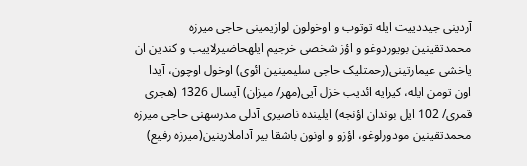آردینی جیددییت ایله توتوب و اوخولون لوازیمینی حاجی میرزه محمدتقینین بویوردوغو و اؤز شخصی خرجیم ایلهحاضیرلاییب و کندین ان یاخشی عیمارتینی(رحمتلیک حاجی سلیمینین ائوی) اوخول اوچون، آیدا اون تومن ایله، کیرایه ائدیب خزل آیی(مهر/ میزان) آیسال 1326 (هجری قمری/ 102 ایل بوندان اؤنجه) ایلینده ناصیری آدلی مدرسهنی حاجی میرزه محمدتقینین مودورلوغو، اؤزو و اونون باشقا بیر آداملارینین(میرزه رفیع)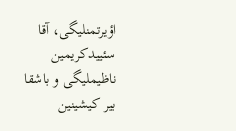اؤیرتمنلیگی، آقا سئییدکریمین ناظیملیگی و باشقا بیر کیشینین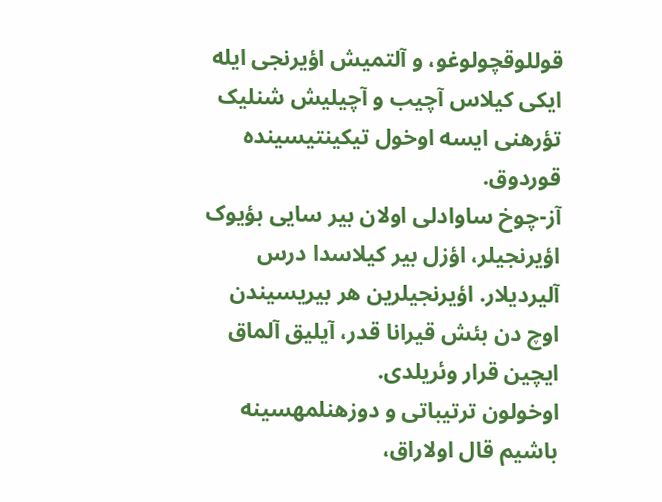قوللوقچولوغو، و آلتمیش اؤیرنجی ایله ایکی کیلاس آچیب و آچیلیش شنلیک تؤرهنی ایسه اوخول تیکینتیسینده قوردوق.
آز-چوخ ساوادلی اولان بیر سایی بؤیوک اؤیرنجیلر، اؤزل بیر کیلاسدا درس آلیردیلار. اؤیرنجیلرین هر بیریسیندن اوچ دن بئش قیرانا قدر، آیلیق آلماق ایچین قرار وئریلدی.
اوخولون ترتیباتی و دوزهنلمهسینه باشیم قال اولاراق،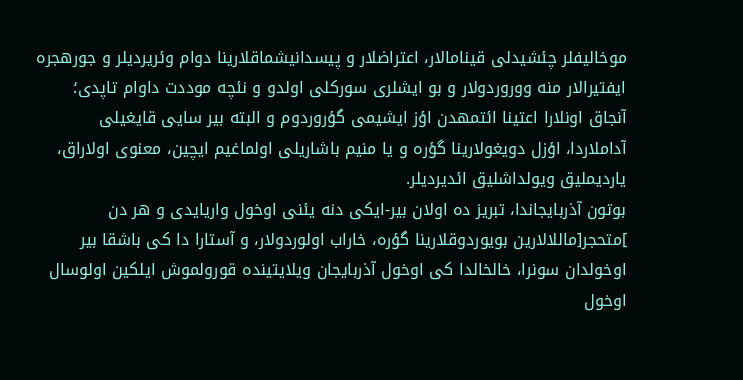موخالیفلر چئشیدلی قینامالار، اعتراضلار و پیسدانیشماقلارینا دوام وئریردیلر و جورهجره ایفتیرالار منه ووروردولار و بو ایشلری سورکلی اولدو و نئچه موددت داوام تاپدی؛ آنجاق اونلارا اعتینا ائتمهدن اؤز ایشیمی گؤروردوم و البته بیر سایی قایغیلی آداملاردا، اؤزل دویغولارینا گؤره و یا منیم باشاریلی اولماغیم ایچین، معنوی اولاراق، یاردیملیق ویولداشلیق ائدیردیلر.
بوتون آذربایجاندا، تبریز ده اولان بیر-ایکی دنه یئنی اوخول واریایدی و هر دن ]متحجر[ماللالارین بویوردوقلارینا گؤره، خاراب اولوردولار، و آستارا دا کی باشقا بیر اوخولدان سونرا، خالخالدا کی اوخول آذربایجان ویلایتینده قورولموش ایلکین اولوسال اوخول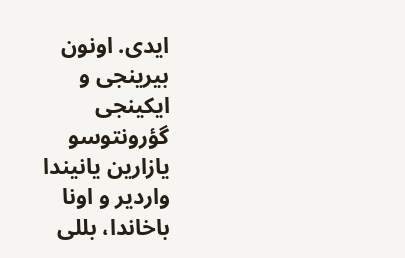ایدی. اونون بیرینجی و ایکینجی گؤرونتوسو یازارین یانیندا واردیر و اونا باخاندا، بللی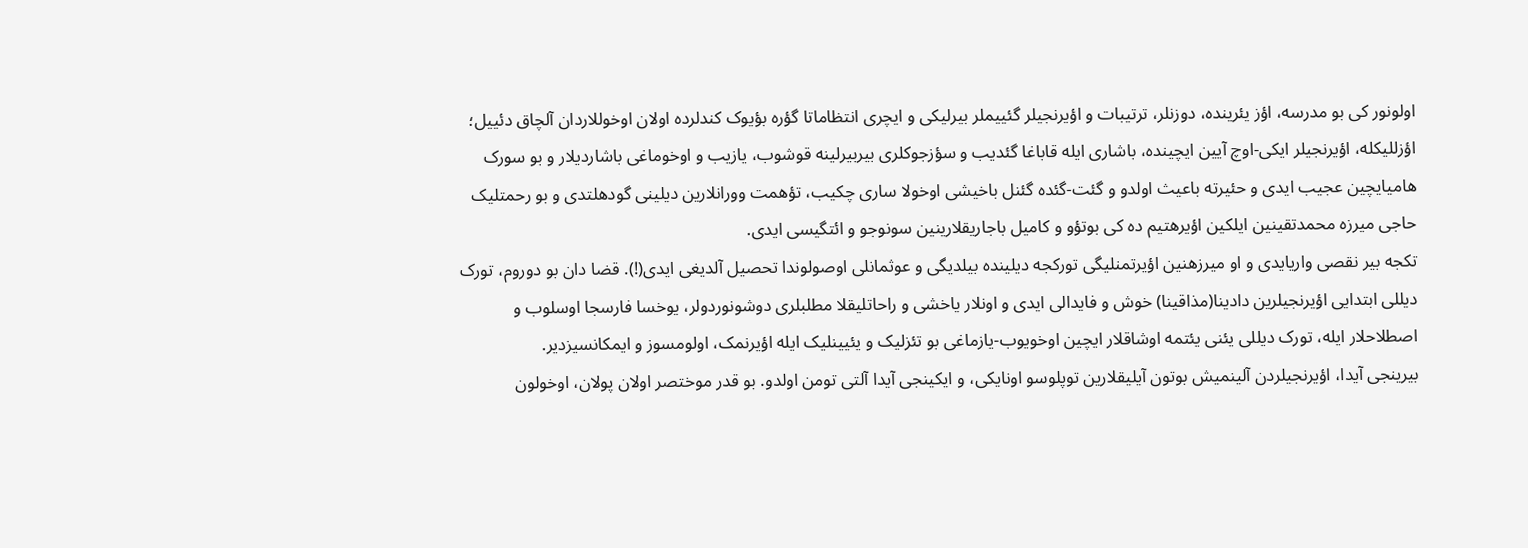اولونور کی بو مدرسه، اؤز یئرینده، دوزنلر، ترتیبات و اؤیرنجیلر گئییملر بیرلیکی و ایچری انتظاماتا گؤره بؤیوک کندلرده اولان اوخوللاردان آلچاق دئییل؛ اؤزللیکله، اؤیرنجیلر ایکی-اوچ آیین ایچینده، باشاری ایله قاباغا گئدیب و سؤزجوکلری بیربیرلینه قوشوب، یازیب و اوخوماغی باشاردیلار و بو سورک هامیایچین عجیب ایدی و حئیرته باعیث اولدو و گئت-گئده گئنل باخیشی اوخولا ساری چکیب، تؤهمت وورانلارین دیلینی گودهلتدی و بو رحمتلیک حاجی میرزه محمدتقینین ایلکین اؤیرهتیم ده کی بوتؤو و کامیل باجاریقلارینین سونوجو و ائتگیسی ایدی.
تکجه بیر نقصی واریایدی و او میرزهنین اؤیرتمنلیگی تورکجه دیلینده بیلدیگی و عوثمانلی اوصولوندا تحصیل آلدیغی ایدی(!). قضا دان بو دوروم، تورک دیللی ابتدایی اؤیرنجیلرین دادینا(مذاقینا) خوش و فایدالی ایدی و اونلار یاخشی و راحاتلیقلا مطلبلری دوشونوردولر، یوخسا فارسجا اوسلوب و اصطلاحلار ایله، تورک دیللی یئنی یئتمه اوشاقلار ایچین اوخویوب-یازماغی بو تئزلیک و یئیینلیک ایله اؤیرنمک، اولومسوز و ایمکانسیزدیر.
بیرینجی آیدا، اؤیرنجیلردن آلینمیش بوتون آیلیقلارین توپلوسو اونایکی، و ایکینجی آیدا آلتی تومن اولدو. بو قدر موختصر اولان پولان، اوخولون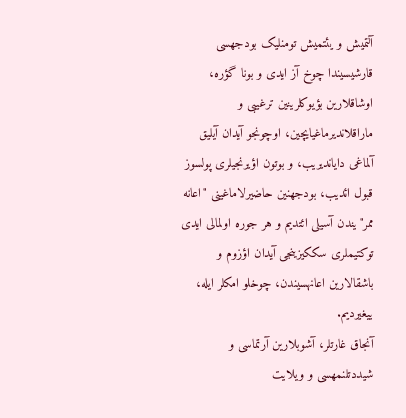آلتمیش و یئتمیش تومنلیک بودجهسی قارشیسیندا چوخ آز ایدی و بونا گؤره، اوشاقلارین بؤیوکلرینین ترغیبی و ماراقلاندیرماغیایچین، اوچونجو آیدان آیلیق آلماغی دایاندیریب، و بوتون اؤیرنجیلری پولسوز قبول ائدیب، بودجهنین حاضیرلاماغینی "اعانه ممر"یندن آسیلی ائتدیم و هر جوره اولمالی ایدی توکتیملری سککیزینجی آیدان اؤزوم و باشقالارین اعانهسیندن، چوخلو امکلر ایله، ییغیردیم.
آنجاق غارتلر، آشوبلارین آرتماسی و شیددتلنمهسی و ویلایت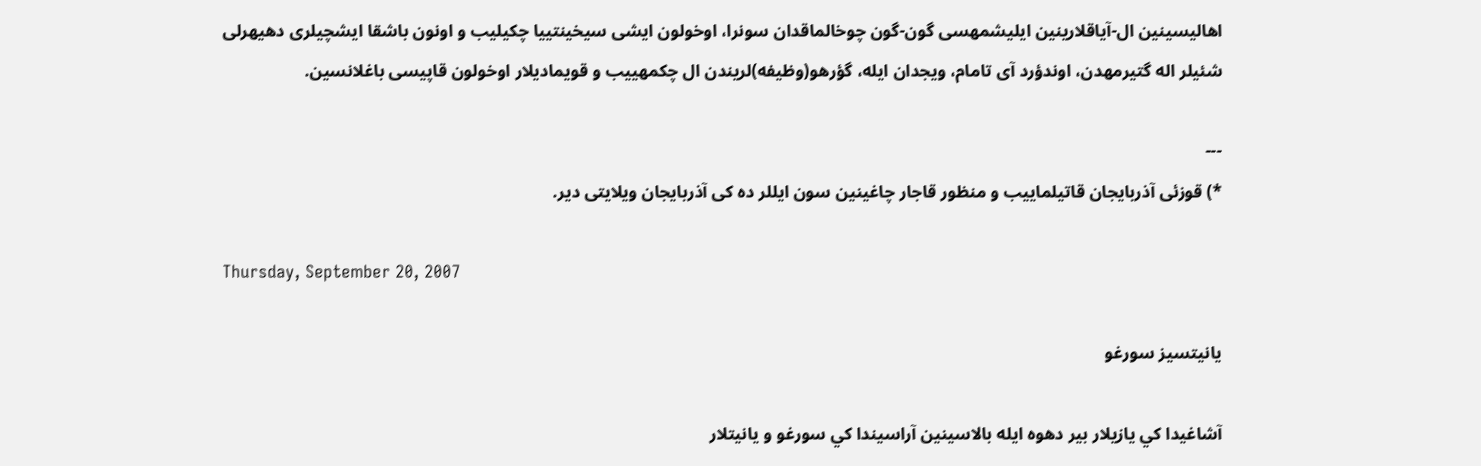اهالیسینین ال-آیاقلارینین ایلیشمهسی گون-گون چوخالماقدان سونرا، اوخولون ایشی سیخینتییا چکیلیب و اونون باشقا ایشچیلری دهیهرلی شئیلر اله گتیرمهدن، اوندؤرد آی تامام، ویجدان ایله، گؤرهو(وظیفه)لریندن ال چکمهییب و قویمادیلار اوخولون قاپیسی باغلانسین.

---
*) قوزئی آذربایجان قاتیلماییب و منظور قاجار چاغینین سون ایللر ده کی آذربایجان ویلایتی دیر.

Thursday, September 20, 2007

يانيتسيز سورغو

آشاغيدا كي يازيلار بير دهوه ايله بالاسينين آراسيندا كي سورغو و يانيتلار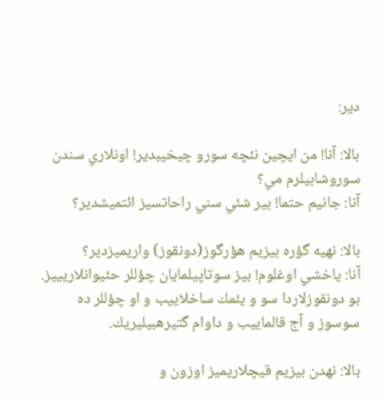دير:

بالا: آنا! من ايچين نئچه سورو چيخيبدير! اونلاري سندن سوروشابيلرم مي؟
آنا: جانيم حتما! بير شئي سني راحاتسيز ائتميشدير؟

بالا: نهيه گؤره بيزيم هؤرگوز(دونقوز) واريميزدير؟
آنا: ياخشي اوغلوم! بيز سوتاپيلمايان چؤللر حئيوانلاريييز. بو دونقوزلاردا سو و يئمك ساخلاييب و او چؤللر ده سوسوز و آج قالماييب و داوام گتيرهبيليريك.

بالا: نهدن بيزيم قيچلاريميز اوزون و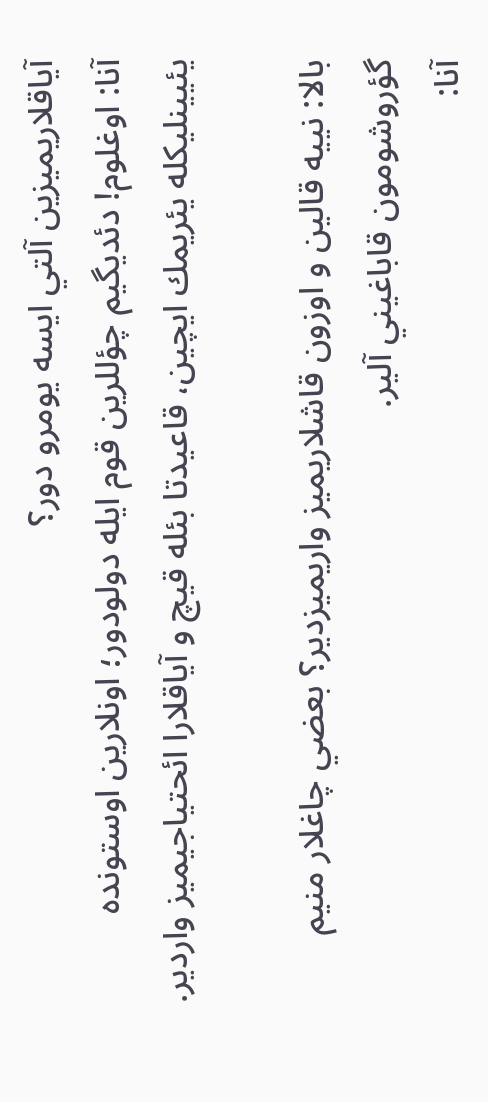آياقلاريميزين آلتي ايسه يومرو دور؟
آنا: اوغلوم! دئديگيم چؤللرين قوم ايله دولودور؛ اونلارين اوستونده يئيينليكله يئريمك ايچين، قاعيدتا بئله قيچ و آياقلارا ائحتياجيميز واردير.

بالا: نييه قالين و اوزون قاشلاريميز واريميزدير؟ بعضي چاغلار منيم گؤروشومون قاباغيني آلير.
آنا: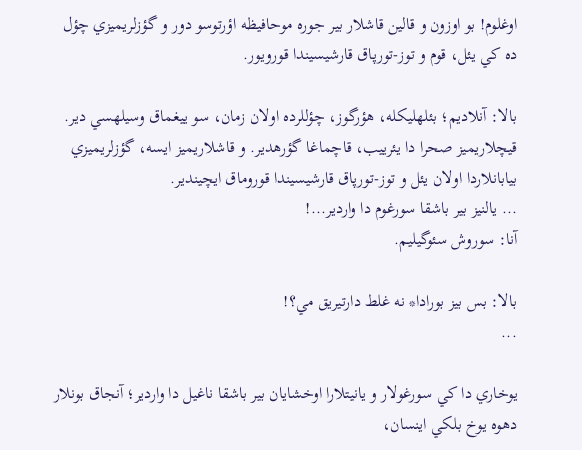اوغلوم! بو اوزون و قالين قاشلار بير جوره موحافيظه اؤرتوسو دور و گؤزلريميزي چؤل ده كي يئل، قوم و توز-تورپاق قارشيسيندا قورويور.

بالا: آنلاديم؛ بئلهليكله، هؤرگوز، چؤللرده اولان زمان، سو ييغماق وسيلهسي دير. قيچلاريميز صحرا دا يئرييب، قاچماغا گؤرهدير. و قاشلاريميز ايسه، گؤزلريميزي بيابانلاردا اولان يئل و توز-تورپاق قارشيسيندا قوروماق ايچيندير.
... يالنيز بير باشقا سورغوم دا واردير...!
آنا: سوروش سئوگيليم.

بالا: بس بيز بورادا* نه غلط دارتيريق مي؟!
...

يوخاري دا كي سورغولار و يانيتلارا اوخشايان بير باشقا ناغيل دا واردير؛ آنجاق بونلار دهوه يوخ بلكي اينسان،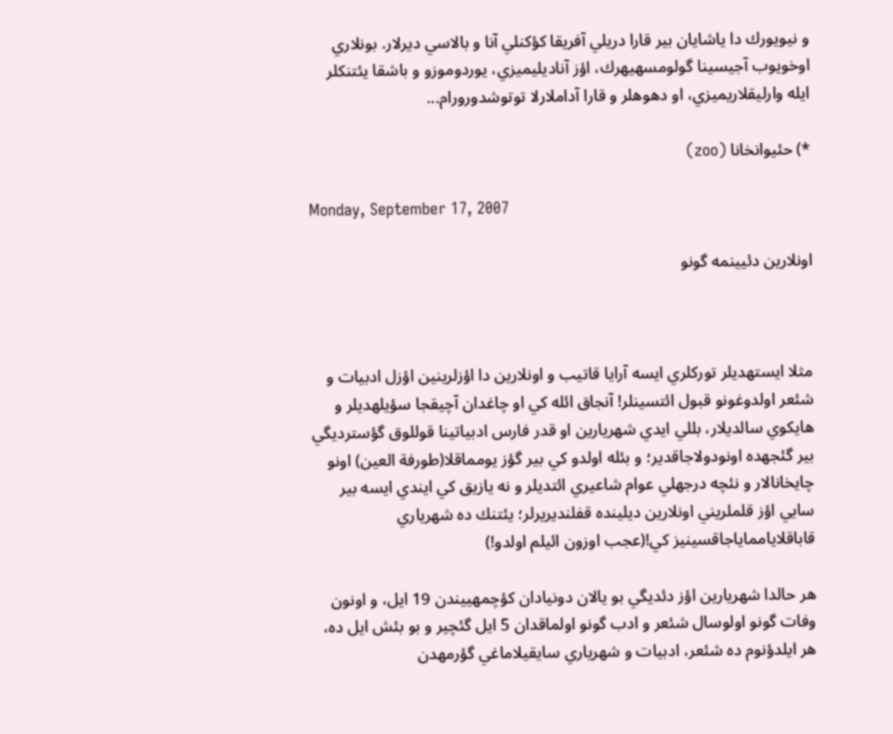و نيويورك دا ياشايان بير قارا دريلي آفريقا كؤكنلي آنا و بالاسي ديرلار. بونلاري اوخويوب آجيسينا گولومسهيهرك، اؤز آناديليميزي، يوردوموزو و باشقا يئتنكلر ايله وارليقلاريميزي، او دهوهلر و قارا آداملارلا توتوشدورورام...

*) حئيوانخانا (zoo)

Monday, September 17, 2007

اونلارين دئيينمه گونو



مثلا ايستهديلر توركلري ايسه آرايا قاتيب و اونلارين دا اؤزلرينين اؤزل ادبيات و شئعر اولدوغونو قبول ائتسينلر! آنجاق ائله كي او چاغدان آچيقجا سؤيلهديلر و هايكوي سالديلار، بللي ايدي شهريارين او قدر فارس ادبياتينا قوللوق گؤسترديگي بير گئجهده اونودولاجاقدير؛ و بئله اولدو كي بير گؤز يومماقلا(طورفة العين) اونو چايخانالار و نئچه درجهلي عوام شاعيري ائتديلر و نه يازيق كي ايندي ايسه بير سايي اؤز قلملريني اونلارين ديلينده قفلنديريرلر؛ يئتنك ده شهرياري قاباقلايامماياجاقسينيز كي!(عجب اوزون ائيلم اولدو‍!)

هر حالدا شهريارين اؤز دئديگي بو يالان دونيادان كؤچمهييندن 19 ايل، و اونون وفات گونو اولوسال شئعر و ادب گونو اولماقدان 5 ايل گئچير و بو بئش ايل ده، هر ايلدؤنوم ده شئعر، ادبيات و شهرياري سايقيلاماغي گؤرمهدن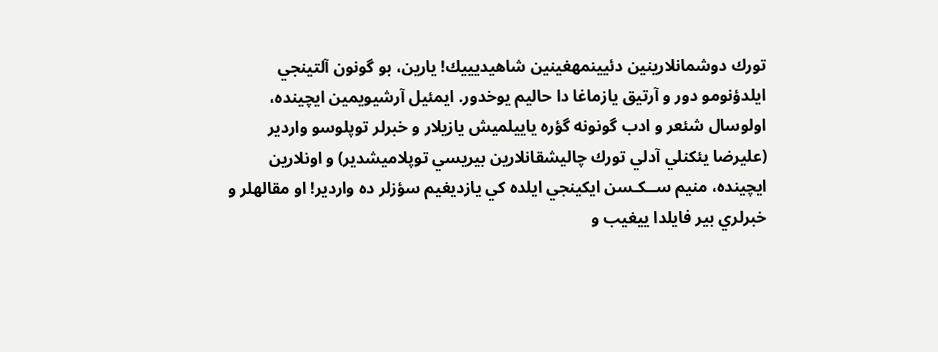تورك دوشمانلارينين دئيينمهغينين شاهيديييك! يارين، بو گونون آلتينجي ايلدؤنومو دور و آرتيق يازماغا دا حاليم يوخدور. ايمئيل آرشيويمين ايچينده، اولوسال شئعر و ادب گونونه گؤره ياييلميش يازيلار و خبرلر توپلوسو واردير (عليرضا يئكنلي آدلي تورك چاليشقانلارين بيريسي توپلاميشدير) و اونلارين ايچينده، منيم ســكـسن ايكينجي ايلده كي يازديغيم سؤزلر ده واردير! او مقالهلر و خبرلري بير فايلدا ييغيب و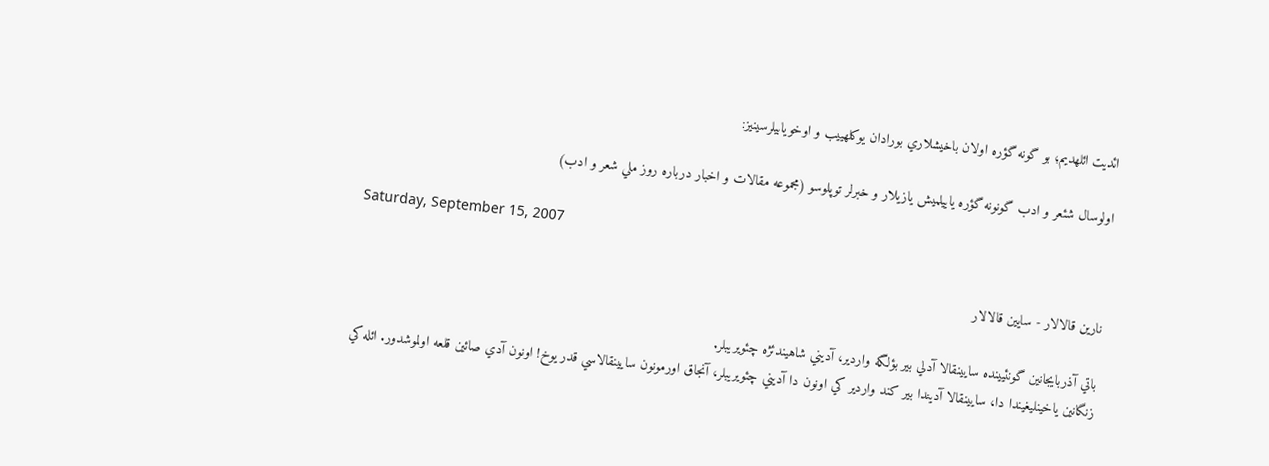ائديت ائلهديم؛ بو گونه گؤره اولان باخيشلاري بورادان يوكلهييب و اوخويابيلرسينيز:

اولوسال شئعر و ادب گونونه گؤره ياييلميش يازيلار و خبرلر توپلوسو (مجموعه مقالات و اخبار درباره روز ملي شعر و ادب)

Saturday, September 15, 2007

نارين قالالار - سايين قالالار

باتي آذربايجانين گونئيينده سايينقالا آدلي بير بؤلگه واردير، آديني شاهيندئژه چئويريبلر.
زنگانين ياخينليغيندا دا، سايينقالا آديندا بير كند واردير كي اونون دا آديني چئويريبلر، آنجاق اورمونون سايينقالاسي قدر يوخ! اونون آدي صائين قلعه اولموشدور‍‍. ائله كي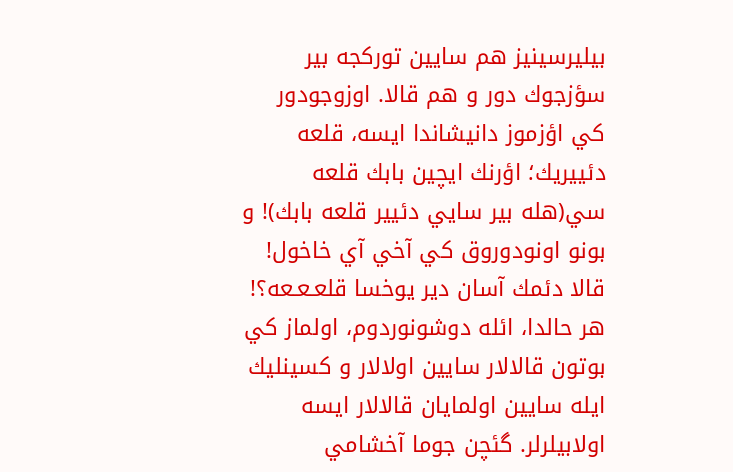بيليرسينيز هم سايين توركجه بير سؤزجوك دور و هم قالا. اوزوجودور كي اؤزموز دانيشاندا ايسه، قلعه دئييريك؛ اؤرنك ايچين بابك قلعه سي(هله بير سايي دئيير قلعه بابك)! و بونو اونودوروق كي آخي آي خاخول! قالا دئمك آسان دير يوخسا قلعـعـعه؟!
هر حالدا، ائله دوشونوردوم، اولماز كي بوتون قالالار سايين اولالار و كسينليك ايله سايين اولمايان قالالار ايسه اولابيلرلر. گئچن جوما آخشامي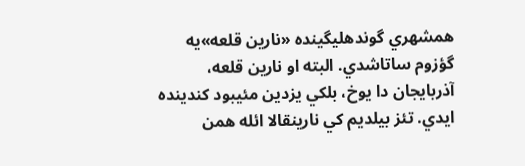همشهري گوندهليگينده «نارين قلعه»يه گؤزوم ساتاشدي. البته او نارين قلعه، آذربايجان دا يوخ، بلكي يزدين مئيبود كندينده ايدي. تئز بيلديم كي نارينقالا ائله همن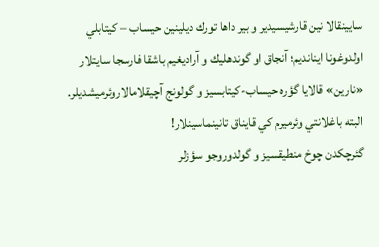سايينقالا نين قارشيسيدير و بير داها تورك ديلينين حيساب – كيتابلي اولدوغونا اينانديم؛ آنجاق او گوندهليك و آراديغيم باشقا فارسجا سايتلار «نارين» قالايا گؤره حيساب-كيتابسيز و گولونج آچيقلامالاروئرميشديلر. البته باغلانتي وئرميرم كي قايناق تانينماسينلار!
گئرچكدن چوخ منطيقسيز و گولدوروجو سؤزلر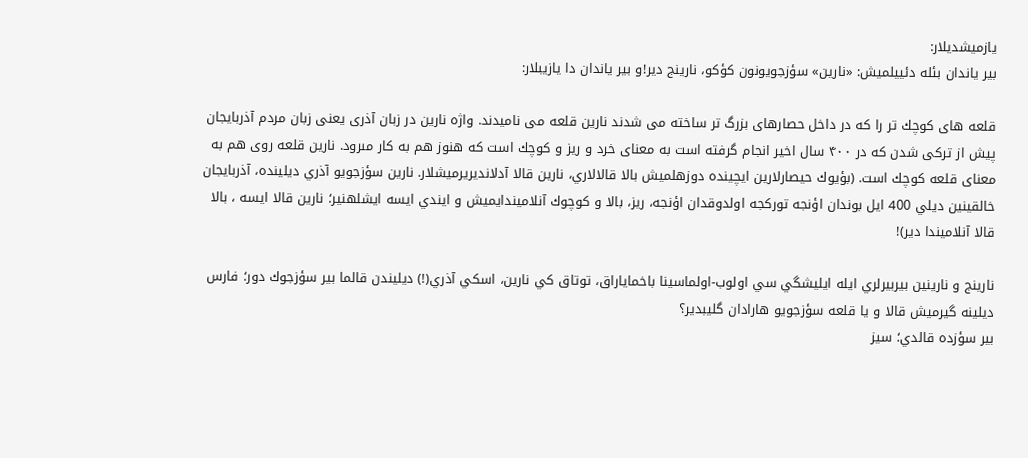يازميشديلار:
بير ياندان بئله دئييلميش: «نارين» سؤزجويونون كؤكو، نارينج دير!و بير ياندان دا يازيبلار:

قلعه هاى كوچك تر را كه در داخل حصارهاى بزرگ تر ساخته مى شدند نارين قلعه مى ناميدند. واژه نارين در زبان آذرى يعنى زبان مردم آذربايجان پيش از تركى شدن كه در ۴۰۰ سال اخير انجام گرفته است به معناى خرد و ريز و كوچك است كه هنوز هم به كار مىرود. نارين قلعه روى هم به معناى قلعه كوچك است. (بؤيوك حيصارلارين ايچينده دوزهلميش بالا قالالاري، نارين قالا آدلانديريرميشلار. نارين سؤزجويو آذري ديلينده، آذربايجان خالقينين ديلي 400 ايل بوندان اؤنجه توركجه اولدوقدان اؤنجه، ريز، بالا و كوچوك آنلاميندايميش و ايندي ايسه ايشلهنير؛ نارين قالا ايسه ، بالا قالا آنلاميندا دير)!

نارينج و نارينين بيربيرلري ايله ايليشگي سي اولوب-اولماسينا باخماياراق، توتاق كي نارين، اسكي آذري(!) ديليندن قالما بير سؤزجوك دور؛ فارس ديلينه گيرميش قالا و يا قلعه سؤزجويو هارادان گليبدير؟
بير سؤزده قالدي؛ سيز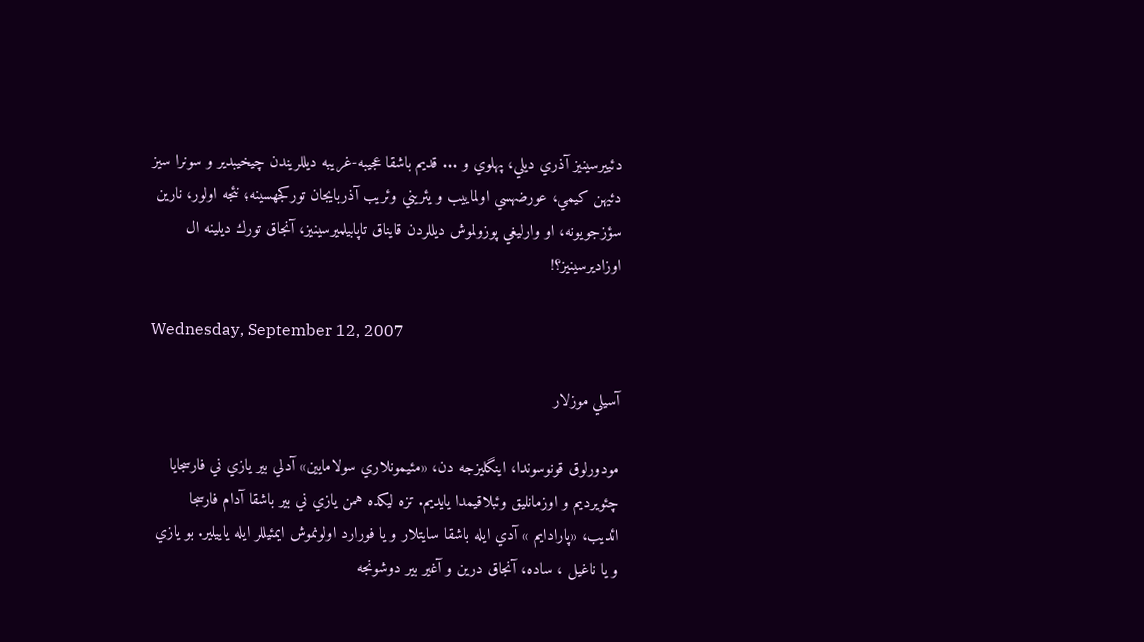دئييرسينيز آذري ديلي، پهلوي و ... قديم باشقا عجيبه-غريبه ديللريندن چيخيبدير و سونرا سيز دئيهن كيمي، عورضهسي اولماييب و يئريني وئريب آذربايجان توركجهسينه؛ نئجه اولور، نارين سؤزجويونه، او وارليغي پوزولموش ديللردن قايناق تاپابيلميرسينيز، آنجاق تورك ديلينه ال اوزاديرسينيز؟!

Wednesday, September 12, 2007

آسيلي موزلار

مودورلوق قونوسوندا، اينگليزجه دن، «مئيمونلاري سولامايين» آدلي بير يازي ني فارسجايا چئويرديم و اوزمانليق وئبلاقيمدا يايديم. تزه ليكده همن يازي ني بير باشقا آدام فارسجا ائديب، «پارادايم » آدي ايله باشقا سايتلار و يا فورارد اولونموش ايمئيللر ايله ياييلير. بو يازي و يا ناغيل ، ساده، آنجاق درين و آغير بير دوشونجه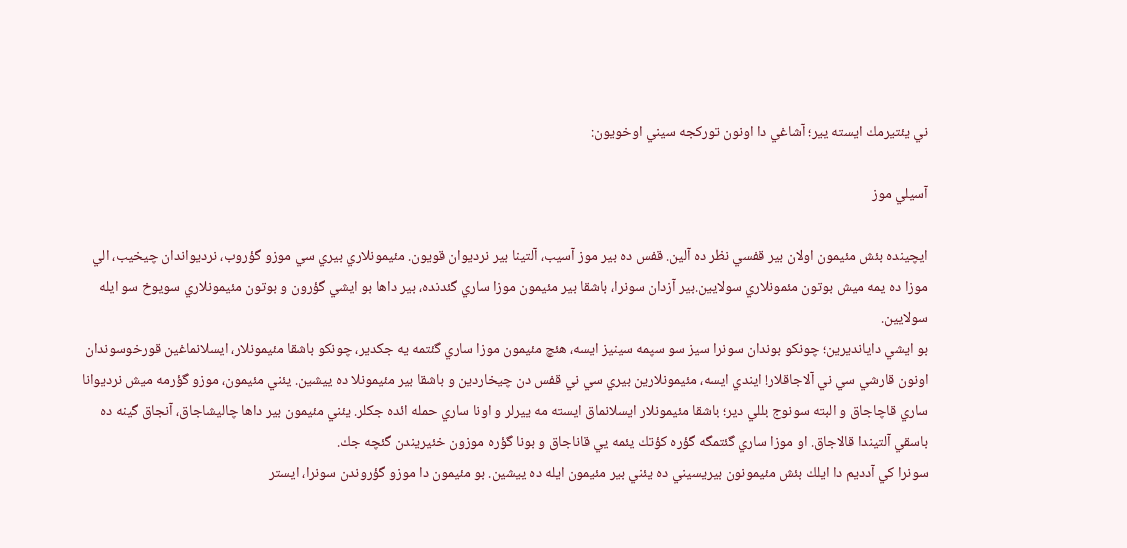ني يئتيرمك ايسته يير؛ آشاغي دا اونون توركجه سيني اوخويون:

آسيلي موز

ايچينده بئش مئيمون اولان بير قفسي نظر ده آلين. قفس ده بير موز آسيب، آلتينا بير نرديوان قويون. مئيمونلاري بيري سي موزو گؤروب، نرديواندان چيخيب، الي موزا ده يمه ميش بوتون مئمونلاري سولايين.بير آزدان سونرا، باشقا بير مئيمون موزا ساري گئدنده، بير داها بو ايشي گؤرون و بوتون مئيمونلاري سويوخ سو ايله سولايين.
بو ايشي دايانديرين؛ چونكو بوندان سونرا سيز سو سپمه سينيز ايسه، هئچ مئيمون موزا ساري گئتمه يه جكدير، چونكو باشقا مئيمونلار، ايسلانماغين قورخوسوندان اونون قارشي سي ني آلاجاقلار! ايندي ايسه، مئيمونلارين بيري سي ني قفس دن چيخاردين و باشقا بير مئيمونلا ده ييشين. يئني مئيمون، موزو گؤرمه ميش نرديوانا ساري قاچاجاق و البته سونوج بللي دير؛ باشقا مئيمونلار ايسلانماق ايسته مه ييرلر و اونا ساري حمله ائده جكلر. يئني مئيمون بير داها چاليشاجاق، آنجاق گينه ده باسقي آلتيندا قالاجاق. او موزا ساري گئتمگه گؤره كؤتك يئمه يي قاناجاق و بونا گؤره موزون خئيريندن گئچه جك.
سونرا كي آدديم دا ايلك بئش مئيمونون بيريسيني ده يئني بير مئيمون ايله ده ييشين. بو مئيمون دا موزو گؤروندن سونرا، ايستر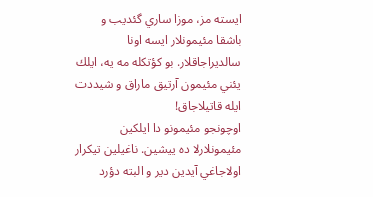ايسته مز، موزا ساري گئديب و باشقا مئيمونلار ايسه اونا سالديراجاقلار. بو كؤتكله مه يه، ايلك يئني مئيمون آرتيق ماراق و شيددت ايله قاتيلاجاق!
اوچونجو مئيمونو دا ايلكين مئيمونلارلا ده ييشين. ناغيلين تيكرار اولاجاغي آيدين دير و البته دؤرد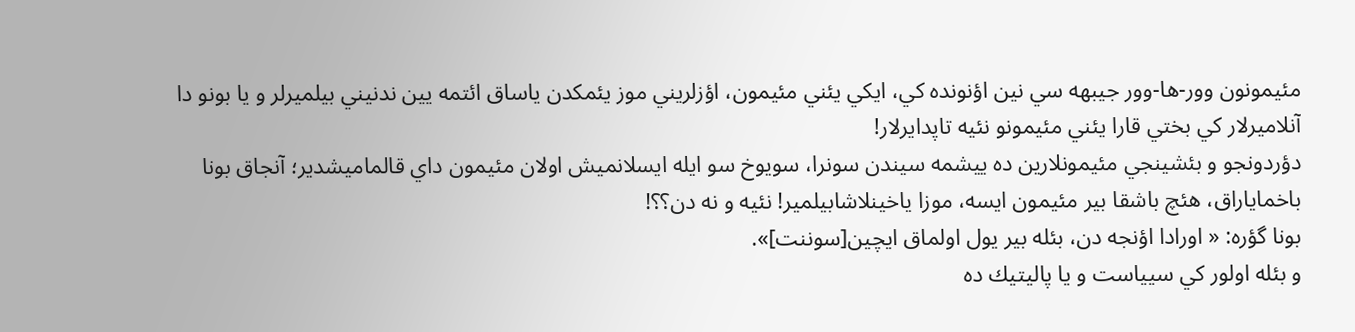مئيمونون وور-ها-وور جيبهه سي نين اؤنونده كي، ايكي يئني مئيمون، اؤزلريني موز يئمكدن ياساق ائتمه يين ندنيني بيلميرلر و يا بونو دا آنلاميرلار كي بختي قارا يئني مئيمونو نئيه تاپدايرلار!
دؤردونجو و بئشينجي مئيمونلارين ده ييشمه سيندن سونرا، سويوخ سو ايله ايسلانميش اولان مئيمون داي قالماميشدير؛ آنجاق بونا باخماياراق، هئچ باشقا بير مئيمون ايسه، موزا ياخينلاشابيلمير! نئيه و نه دن؟؟!
بونا گؤره: « اورادا اؤنجه دن، بئله بير يول اولماق ايچين[سوننت]».
و بئله اولور كي سيياست و يا پاليتيك ده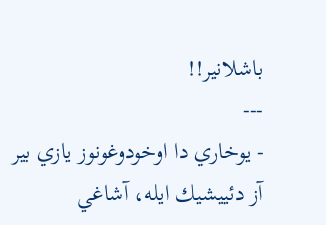باشلانير!!
---
- يوخاري دا اوخودوغونوز يازي بير آز دئييشيك ايله، آشاغي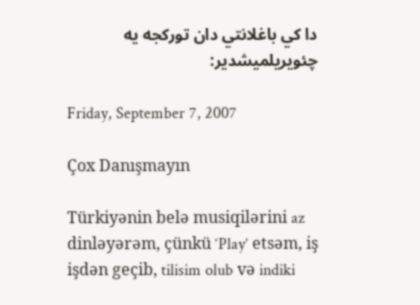دا كي باغلانتي دان توركجه يه چئويريلميشدير:

Friday, September 7, 2007

Çox Danışmayın

Türkiyənin belə musiqilərini az dinləyərəm, çünkü ‘Play’ etsəm, iş işdən geçib, tilisim olub və indiki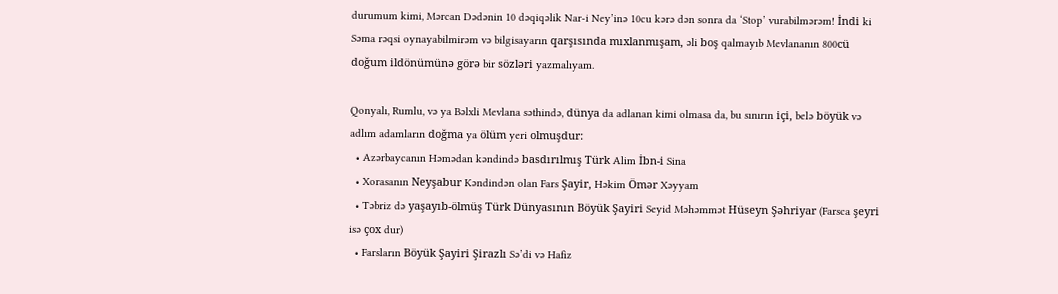durumum kimi, Mərcan Dədənin 10 dəqiqəlik Nar-i Ney’inə 10cu kərə dən sonra da ‘Stop’ vurabilmərəm! İndi ki Səma rəqsi oynayabilmirəm və bilgisayarın qarşısında mıxlanmışam, əli boş qalmayıb Mevlananın 800cü doğum ildönümünə görə bir sözləri yazmalıyam.

Qonyalı, Rumlu, və ya Bəlxli Mevlana səthində, dünya da adlanan kimi olmasa da, bu sınırın içi, belə böyük və adlım adamların doğma ya ölüm yeri olmuşdur:
  • Azərbaycanın Həmədan kəndində basdırılmış Türk Alim İbn-i Sina
  • Xorasanın Neyşabur Kəndindən olan Fars Şayir, Həkim Ömər Xəyyam
  • Təbriz də yaşayıb-ölmüş Türk Dünyasının Böyük Şayiri Seyid Məhəmmət Hüseyn Şəhriyar (Farsca şeyri isə çox dur)
  • Farsların Böyük Şayiri Şirazlı Sə’di və Hafiz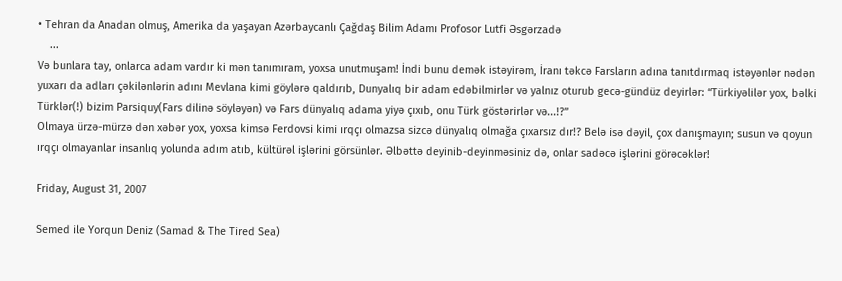• Tehran da Anadan olmuş, Amerika da yaşayan Azərbaycanlı Çağdaş Bilim Adamı Profosor Lutfi Əsgərzadə
    ...
Və bunlara tay, onlarca adam vardır ki mən tanımıram, yoxsa unutmuşam! İndi bunu demək istəyirəm, İranı təkcə Farsların adına tanıtdırmaq istəyənlər nədən yuxarı da adları çəkilənlərin adını Mevlana kimi göylərə qaldırıb, Dunyalıq bir adam edəbilmirlər və yalnız oturub gecə-gündüz deyirlər: “Türkiyəlilər yox, bəlki Türklər(!) bizim Parsiquy(Fars dilinə söyləyən) və Fars dünyalıq adama yiyə çıxıb, onu Türk göstərirlər və...!?”
Olmaya ürzə-mürzə dən xəbər yox, yoxsa kimsə Ferdovsi kimi ırqçı olmazsa sizcə dünyalıq olmağa çıxarsız dır!? Belə isə dəyil, çox danışmayın; susun və qoyun ırqçı olmayanlar insanlıq yolunda adım atıb, kültürəl işlərini görsünlər. Əlbəttə deyinib-deyinməsiniz də, onlar sadəcə işlərini görəcəklər!

Friday, August 31, 2007

Semed ile Yorqun Deniz (Samad & The Tired Sea)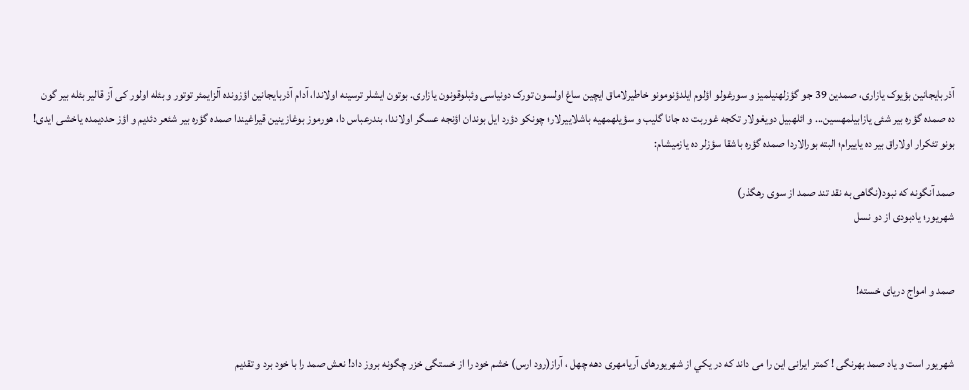آذربایجانین بؤیوک یازاری، صمدین 39 جو گؤزلهنیلمیز و سورغولو اؤلوم ایلدؤنومونو خاطیرلاماق ایچین ساغ اولسون تورک دونیاسی وئبلوقونون یازاری. بوتون ایشلر ترسینه اولاندا، آدام آذربایجانین اؤزونده آلزایمئر توتور و بئله اولور کی آز قالیر بئله بیر گون ده صمده گؤره بیر شئی یازابیلمهسین... و ائلهبیل دویغولار تکجه غوربت ده جانا گلیب و سؤیلهمهیه باشلاییرلار؛ چونکو دؤرد ایل بوندان اؤنجه عسگر اولاندا، بندرعباس دا، هورموز بوغازینین قیراغیندا صمده گؤره بیر شئعر دئدیم و اؤز حددیمده یاخشی ایدی! بونو تئکرار اولاراق بیر ده یاییرام؛ البته بورالاردا صمده گؤره باشقا سؤزلر ده یازمیشام:

صمد آنگونه که نبود(نگاهی به نقد تند صمد از سوی رهگذر)
شهريور؛ يادبودی از دو نسل


صمد و امواج دريای خسته!


شهریور است و یاد صمد بهرنگی ! کمتر ایرانی اين را می داند که در یکي از شهریورهای آريامهری دهه چهل ، آراز(رود ارس) خشم خود را از خستگی خزر چگونه بروز داد! نعش صمد را با خود برد و تقديم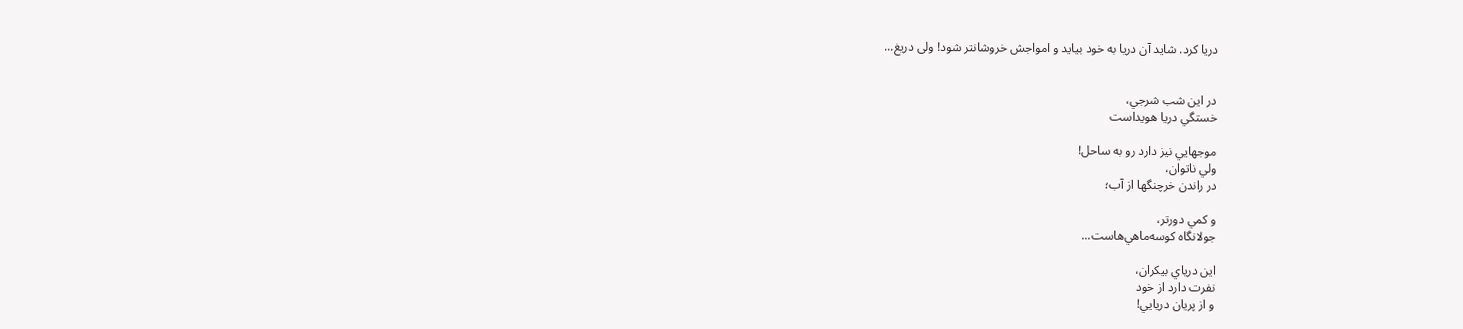دريا کرد. شايد آن دريا به خود بيايد و امواجش خروشانتر شود! ولی دريغ...


در اين شب شرجي،
خستگي دريا هويداست

موجهايي نيز دارد رو به ساحل!
ولي ناتوان،
در راندن خرچنگها از آب؛

و كمي دورتر،
جولانگاه كوسه‌ماهي‌هاست...

اين درياي بيكران،
نفرت دارد از خود
و از پريان دريايي!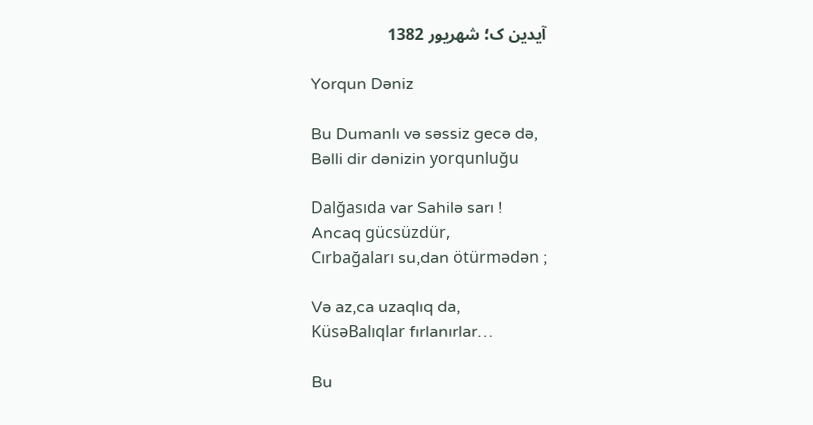آیدین ک؛ شهريور 1382

Yorqun Dəniz

Bu Dumanlı və səssiz gecə də,
Bəlli dir dənizin yorqunluğu

Dalğasıda var Sahilə sarı !
Ancaq gücsüzdür,
Cırbağaları su,dan ötürmədən ;

Və az,ca uzaqlıq da,
KüsəBalıqlar fırlanırlar…

Bu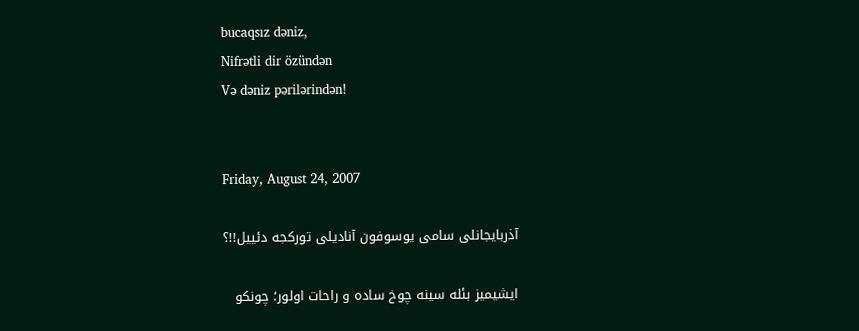bucaqsız dəniz,
Nifrətli dir özündən
Və dəniz pərilərindən!


Friday, August 24, 2007

آذربایجانلی سامی یوسوفون آنادیلی تورکجه دئییل!!؟

ایشیمیز بئله سینه چوخ ساده و راحات اولور؛ چونکو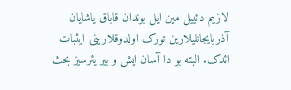لازیم دئییل مین ایل بوندان قاباق یاشایان آذربایجانلیلارین تورک اولدوقلارینی ایثبات ائدک. البته بو دا آسان ایش و بیر یئرسیز بحث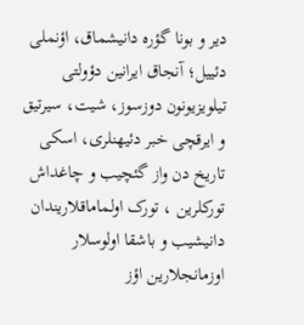دیر و بونا گؤره دانیشماق، اؤنملی دئییل؛ آنجاق ایرانین دؤولتی تیلویزیونون دوزسوز، شیت، سیرتیق و ایرقچی خبر دئیهنلری، اسکی تاریخ دن واز گئچیب و چاغداش تورکلرین ، تورک اولماماقلاریندان دانیشیب و باشقا اولوسلار اوزمانجلارین اؤز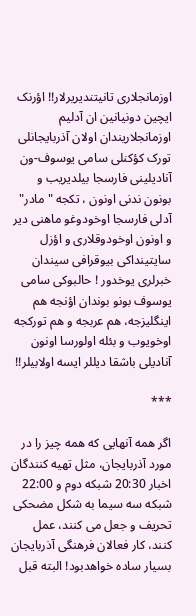اوزمانجلاری تانیتندیریرلار!! اؤرنک ایچین دونیانین ان آدلیم اوزمانجلاریندان اولان آذربایجانلی تورک کؤکنلی سامی یوسوف-ون آنادیلینی فارسجا بیلدیریب و بونون ندنی اونون ، تکجه "مادر" آدلی فارسجا اوخودوغو ماهنی دیر و اونون اوخودوقلاری و اؤزل سایتینداکی بیوقرافی سیندان خبرلری یوخدور ! حالبوکی سامی یوسوف بونو بوندان اؤنجه هم اینگلیزجه، هم عربجه و هم تورکجه اوخویوب و بئله اولورسا اونون آنادیلی باشقا دیللر ایسه اولابیلر!!

***

اگر همه آنهایی که همه چیز را در مورد آذربایجان، مثل تهیه کنندگان اخبار 20:30 شبکه دوم و 22:00 شبکه سه سیما به شکل مضحکی تحریف و جعل می کنند، عمل کنند، کار فعالان فرهنگی آذربایجان بسیار ساده خواهدبود! البته قبل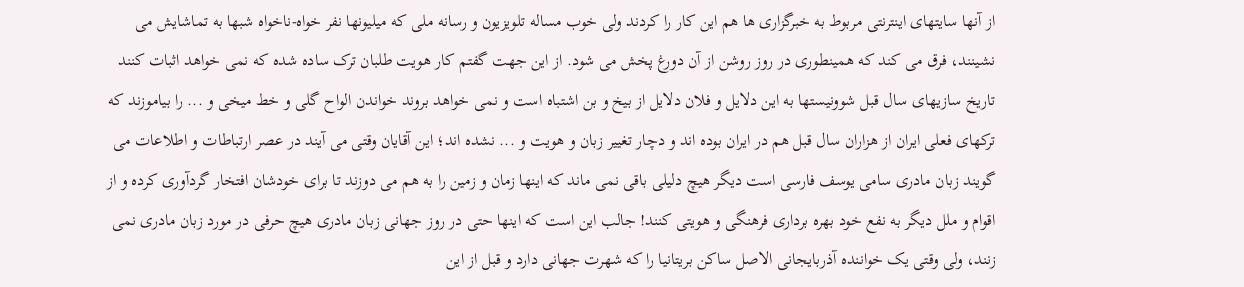از آنها سایتهای اینترنتی مربوط به خبرگزاری ها هم این کار را کردند ولی خوب مساله تلویزیون و رسانه ملی که میلیونها نفر خواه-ناخواه شبها به تماشایش می نشینند، فرق می کند که همینطوری در روز روشن از آن دورغ پخش می شود. از این جهت گفتم کار هویت طلبان ترک ساده شده که نمی خواهد اثبات کنند تاریخ سازیهای سال قبل شوونیستها به این دلایل و فلان دلایل از بیخ و بن اشتباه است و نمی خواهد بروند خواندن الواح گلی و خط میخی و ... را بیاموزند که ترکهای فعلی ایران از هزاران سال قبل هم در ایران بوده اند و دچار تغییر زبان و هویت و ... نشده اند؛ این آقایان وقتی می آیند در عصر ارتباطات و اطلاعات می گویند زبان مادری سامی یوسف فارسی است دیگر هیچ دلیلی باقی نمی ماند که اینها زمان و زمین را به هم می دوزند تا برای خودشان افتخار گردآوری کرده و از اقوام و ملل دیگر به نفع خود بهره برداری فرهنگی و هویتی کنند! جالب این است که اینها حتی در روز جهانی زبان مادری هیچ حرفی در مورد زبان مادری نمی زنند، ولی وقتی یک خواننده آذربایجانی الاصل ساکن بریتانیا را که شهرت جهانی دارد و قبل از این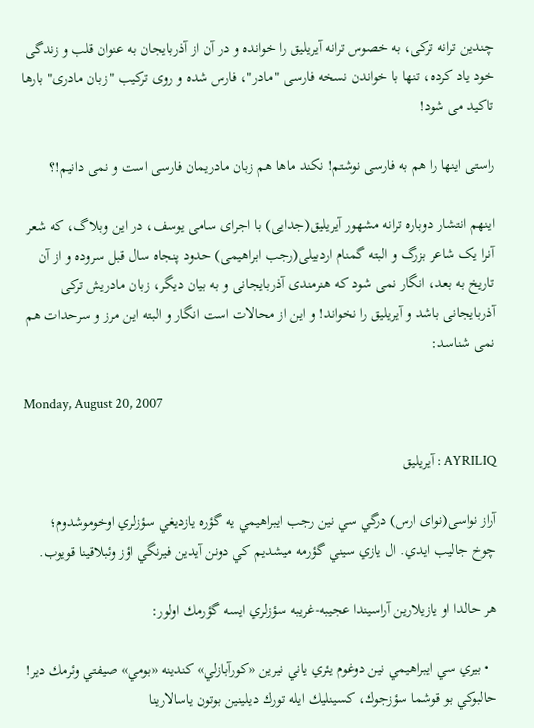چندین ترانه ترکی، به خصوس ترانه آیریلیق را خوانده و در آن از آذربایجان به عنوان قلب و زندگی خود یاد کرده، تنها با خواندن نسخه فارسی "مادر"، فارس شده و روی ترکیب "زبان مادری" بارها تاکید می شود!

راستی اینها را هم به فارسی نوشتم! نکند ماها هم زبان مادریمان فارسی است و نمی دانیم!؟

اینهم انتشار دوباره ترانه مشهور آیریلیق(جدایی) با اجرای سامی یوسف، در این وبلاگ، که شعر آنرا یک شاعر بزرگ و البته گمنام اردبیلی(رجب ابراهیمی) حدود پنجاه سال قبل سروده و از آن تاریخ به بعد، انگار نمی شود که هنرمندی آذربایجانی و به بیان دیگر، زبان مادریش ترکی آذربایجانی باشد و آیریلیق را نخواند! و این از محالات است انگار و البته این مرز و سرحدات هم نمی شناسد:

Monday, August 20, 2007

AYRILIQ : آيريليق

آراز نواسی(نوای ارس) درگي سي نين رجب ايبراهيمي يه گؤره يازديغي سؤزلري اوخوموشدوم؛ چوخ جاليب ايدي. ال يازي سيني گؤرمه ميشديم كي دونن آيدين فيرنگي اؤز وئبلاقينا قويوب.

هر حالدا او يازيلارين آراسيندا عجيبه-غريبه سؤزلري ايسه گؤرمك اولور:

  • بيري سي ايبراهيمي نين دوغوم يئري ياني نيرين «كورآبازلي» كندينه «بومي» صيفتي وئرمك دير! حالبوكي بو قوشما سؤزجوك، كسينليك ايله تورك ديلينين بوتون ياسالارينا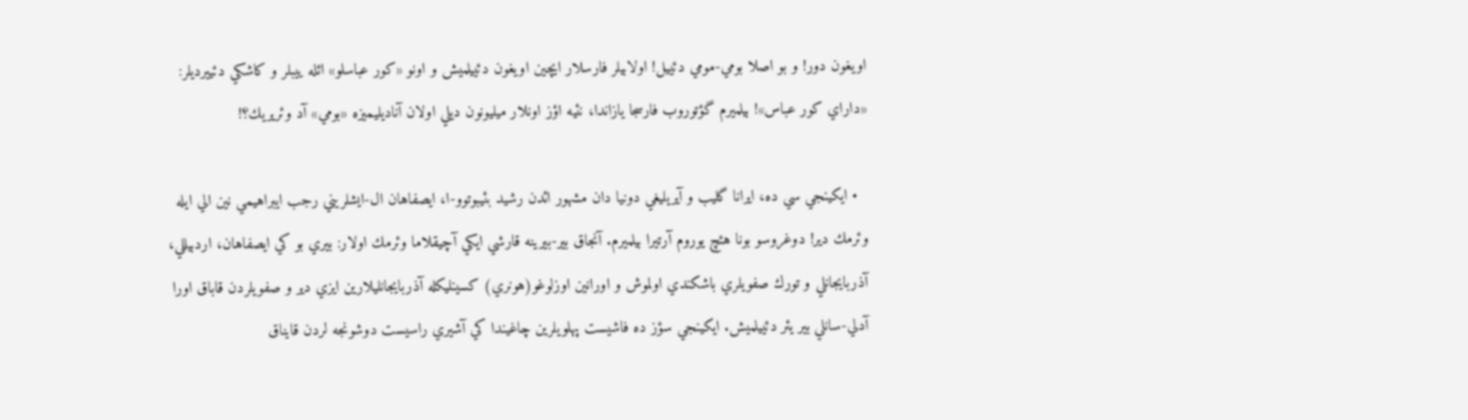اويغون دور‍! و بو اصلا بومي-مومي دئييل! اولابيلر فارسلار ايچين اويغون دئييلميش و اونو «كور عباسلو» ائله ييبلر و كاشكي دئييرديلر: «داراي كور عباس»! بيلميرم گؤتوروب فارسجا يازاندا، نئيه اؤز اونلار ميليونون ديلي اولان آناديليميزه «بومي» آد وئريريك؟!

  • ايكينجي سي ده، ايرانا گليب و آيريليغي دونيا دان مشهور ائدن رشيد بئيبوتوو-ا، ايصفاهان ال-ايشلريني رجب ايبراهيمي نين الي ايله وئرمك دير! دوغروسو بونا هئچ يوروم آرتيرا بيلميرم. آنجاق بير-بيرينه قارشي ايكي آچيقلاما وئرمك اولار: بيري بو كي ايصفاهان، اردبيللي، آذربايجانلي و تورك صفويلري باشكندي اولموش و اورانين اوزلوغو(هونري) كسينليكله آذربايجانليلارين ايزي دير و صفويلردن قاباق اورا آدلي-سانلي بير يئر دئييلميش. ايكينجي سؤز ده فاشيست پهلويلرين چاغيندا كي آشيري راسيست دوشونجه لردن قايناق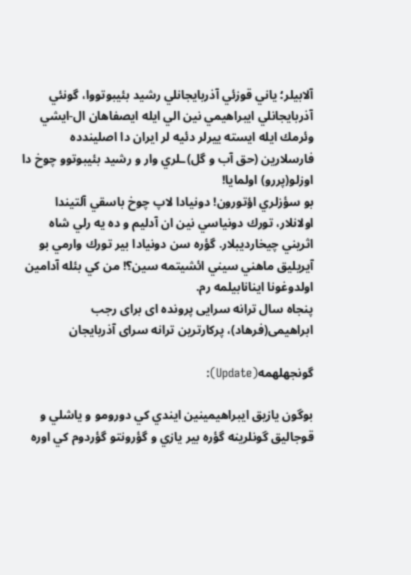آلابيلر؛ ياني قوزئي آذربايجانلي رشيد بئيبوتووا، گونئي آذربايجانلي ايبراهيمي نين الي ايله ايصفاهان ال-ايشي وئرمك ايله ايسته ييرلر دئيه لر ايران دا اصليندده فارسلارين (حق آب و گل)ـلري وار و رشيد بئيبوتوو چوخ دا اوزلو(پررو) اولمايا!
بو سؤزلري اؤتورون! دونيادا لاپ چوخ باسقي آلتيندا اولانلار، تورك دونياسي نين ان آدليم و ده يه رلي شاه اثريني چيخارديبلار. گؤره سن دونيادا بير تورك وارمي بو آيريليق ماهني سيني ائشيتمه سين؟! من كي بئله آدامين اولدوغونا اينانابيلمه رم.
پنجاه سال ترانه سرایی پرونده ای برای رجب ابراهیمی(فرهاد)، پرکارترین ترانه سرای آذربایجان

گونجهلهمه(Update):

بوگون يازيق ايبراهيمينين ايندي كي دورومو و ياشلي و قوجاليق گونلرينه گؤره بير يازي و گؤرونتو گؤردوم كي اوره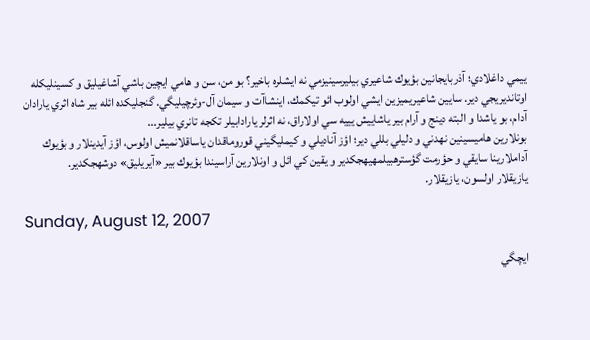ييمي داغلادي؛ آذربايجانين بؤيوك شاعيري بيليرسينيزمي نه ايشلره باخير؟ بو من، سن و هامي ايچين باشي آشاغيليق و كسينليكله اوتانديريجي دير. سايين شاعيريميزين ايشي اولوب ائو تيكمك، اينشاآت و سيمان آل-وئرچيليگي. گنجليكده ائله بير شاه اثري يارادان آدام، بو ياشدا و البته دينج و آرام بير ياشاييش يييه سي اولاراق، نه اثرلر يارادابيلر تكجه تانري بيلير...
بونلارين هاميسينين نهدني و دليلي بللي دير؛ اؤز آناديلي و كيمليگيني قوروماقدان ياساقلانميش اولوس، اؤز آيدينلار و بؤيوك آداملارينا سايقي و حؤرمت گؤسترهبيلمهيهجكدير و يقين كي ائل و اونلارين آراسيندا بؤيوك بير «آيريليق» دوشهجكدير.
يازيقلار اولسون، يازيقلار.

Sunday, August 12, 2007

ايچگي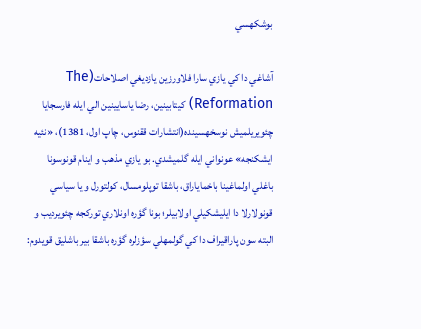بوشكهسي

آشاغي دا كي يازي سارا فلاورزين يازديغي اصلاحات(The Reformation) كيتابينين، رضا ياسايينين الي ايله فارسجايا چئويريلميش نوسخهسينده(انتشارات ققنوس، چاپ اول، 1381)، «نئيه ايشكنجه» عونواني ايله گلميشدي. بو يازي مذهب و اينام قونوسونا باغلي اولماغينا باخماياراق، باشقا توپلومسال، كولتورل و يا سياسي قونولارلا دا ايليشكيلي اولابيلر؛ بونا گؤره اونلاري توركجه چئويرديب و البته سون پاراقيراف دا كي گولمهلي سؤزلره گؤره باشقا بير باشليق قويدوم: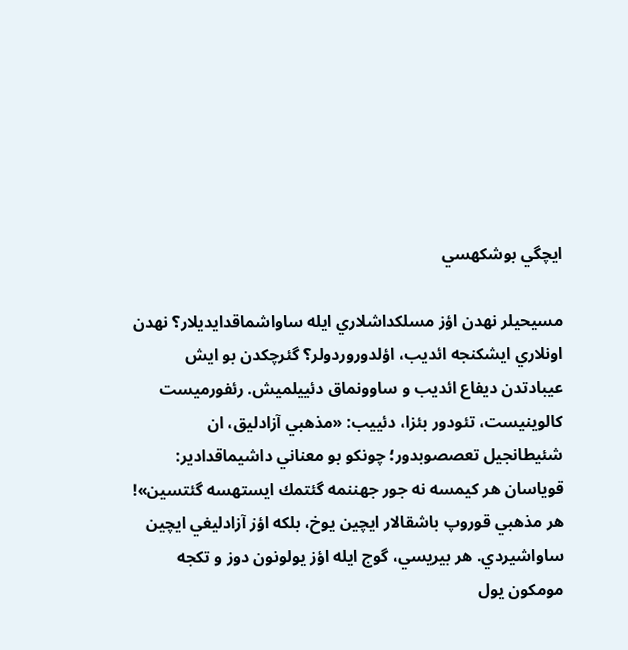ايچگي بوشكهسي

مسيحيلر نهدن اؤز مسلكداشلاري ايله ساواشماقدايديلار؟ نهدن اونلاري ايشكنجه ائديب، اؤلدوروردولر؟ گئرچكدن بو ايش عيبادتدن ديفاع ائديب و ساوونماق دئييلميش. رئفورميست كالوينيست، تئودور بئزا، دئييب: «مذهبي آزادليق، ان شئيطانجيل تعصصوبدور؛ چونكو بو معناني داشيماقدادير: قوياسان هر كيمسه نه جور جهننمه گئتمك ايستهسه گئتسين»! هر مذهبي قوروپ باشقالار ايچين يوخ، بلكه اؤز آزادليغي ايچين ساواشيردي. هر بيريسي، گوج ايله اؤز يولونون دوز و تكجه مومكون يول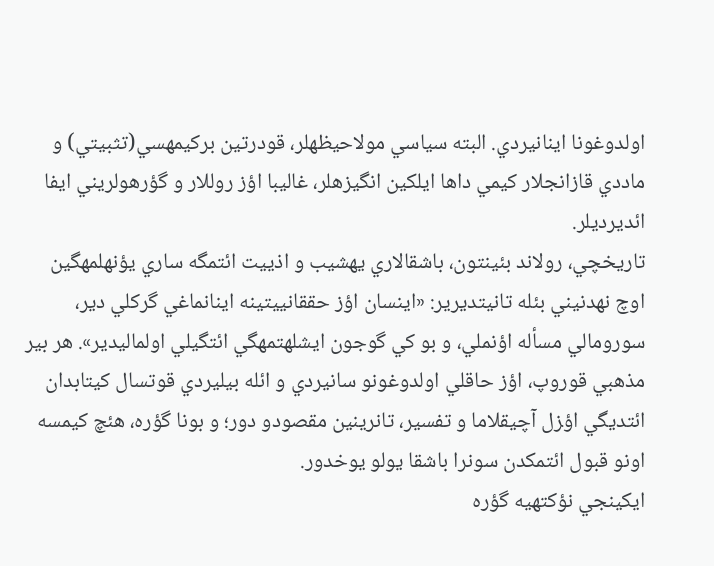اولدوغونا اينانيردي. البته سياسي مولاحيظهلر، قودرتين بركيمهسي(تثبيتي) و ماددي قازانجلار كيمي داها ايلكين انگيزهلر، غاليبا اؤز روللار و گؤرهولريني ايفا ائديرديلر.
تاريخچي، رولاند بئينتون، باشقالاري يهشيب و اذييت ائتمگه ساري يؤنهلمهگين اوچ نهدنيني بئله تانيتديرير: «اينسان اؤز حققانييتينه اينانماغي گركلي دير، سورومالي مسأله اؤنملي، و بو كي گوجون ايشلهتمهگي ائتگيلي اولماليدير». هر بير مذهبي قوروپ، اؤز حاقلي اولدوغونو سانيردي و ائله بيليردي قوتسال كيتابدان ائتديگي اؤ‍زل آچيقلاما و تفسير، تانرينين مقصودو دور؛ و بونا گؤره، هئچ كيمسه اونو قبول ائتمكدن سونرا باشقا يولو يوخدور.
ايكينجي نؤكتهيه گؤره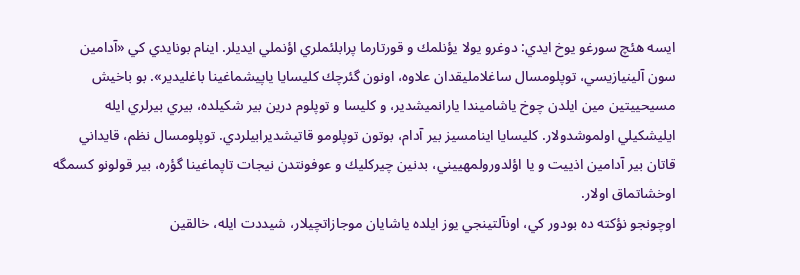ايسه هئچ سورغو يوخ ايدي: دوغرو يولا يؤنلمك و قورتارما پرابلئملري اؤنملي ايديلر. اينام بونايدي كي «آدامين سون آلينيازيسي، توپلومسال ساغلامليقدان علاوه، اونون گئرچك كليسايا ياپيشماغينا باغليدير». بو باخيش مسيحييتين مين ايلدن چوخ ياشاميندا يارانميشدير، و كليسا و توپلوم درين بير شكيلده، بيري بيرلري ايله ايليشكيلي اولموشدولار. كليسايا اينامسيز بير آدام، بوتون توپلومو قاتيشديرابيلردي. توپلومسال نظم، قايداني قاتان بير آدامين اذييت و يا اؤلدورولمهييني، بدنين چيركليك و عوفونتدن نيجات تاپماغينا گؤره، بير قولونو كسمگه اوخشاتماق اولار.
اوچونجو نؤكته ده بودور كي، اونآلتينجي يوز ايلده ياشايان موجازاتچيلار، شيددت ايله، خالقين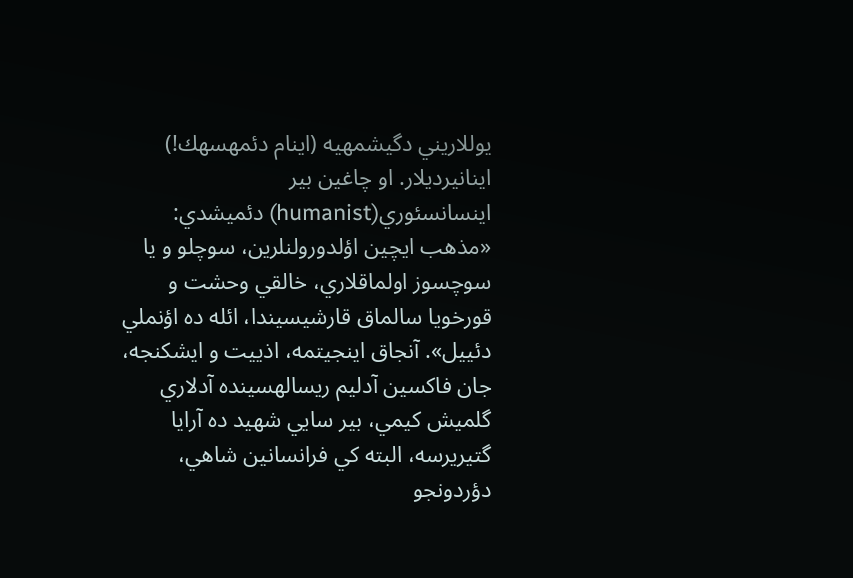يوللاريني دگيشمهيه (اينام دئمهسهك!) اينانيرديلار. او چاغين بير اينسانسئوري(humanist) دئميشدي: «مذهب ايچين اؤلدورولنلرين، سوچلو و يا سوچسوز اولماقلاري، خالقي وحشت و قورخويا سالماق قارشيسيندا، ائله ده اؤنملي دئييل». آنجاق اينجيتمه، اذييت و ايشكنجه، جان فاكسين آدليم ريسالهسينده آدلاري گلميش كيمي، بير سايي شهيد ده آرايا گتيريرسه، البته كي فرانسانين شاهي، دؤردونجو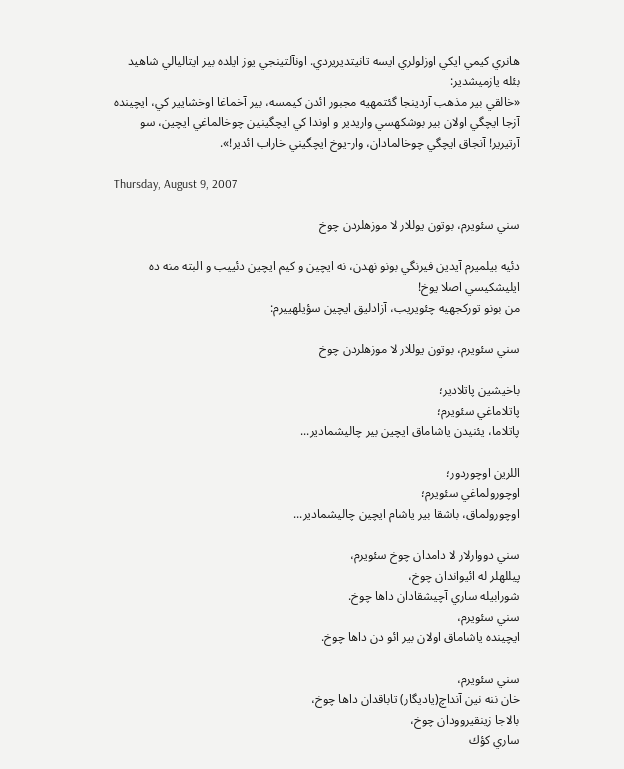هانري كيمي ايكي اوزلولري ايسه تانيتديريردي. اونآلتينجي يوز ايلده بير ايتاليالي شاهيد بئله يازميشدير:
«خالقي بير مذهب آردينجا گئتمهيه مجبور ائدن كيمسه، بير آخماغا اوخشايير كي، ايچينده آزجا ايچگي اولان بير بوشكهسي واريدير و اوندا كي ايچگينين چوخالماغي ايچين، سو آرتيرير! آنجاق ايچگي چوخالمادان، وار-يوخ ايچگيني خاراب ائدير!».

Thursday, August 9, 2007

سني سئويرم، بوتون يوللار لا موزهلردن چوخ

دئيه بيلميرم آيدين فيرنگي بونو نهدن، نه ايچين و كيم ايچين دئييب و البته منه ده ايليشكيسي اصلا يوخ!
من بونو توركجهيه چئويريب، آزادليق ایچین سؤيلهييرم:

سني سئويرم، بوتون يوللار لا موزهلردن چوخ

باخيشين پاتلادير؛
پاتلاماغي سئويرم؛
پاتلاما، يئنيدن ياشاماق ايچين بير چاليشمادير...

اللرين اوچوردور؛
اوچورولماغي سئويرم؛
اوچورولماق، باشقا بير ياشام ايچين چاليشمادير...

سني دووارلار لا دامدان چوخ سئويرم،
پيللهلر له ائيواندان چوخ،
شورابيله ساري آچيشقادان داها چوخ.
سني سئويرم،
ايچينده ياشاماق اولان بير ائو دن داها چوخ.

سني سئويرم،
خان ننه نين آنداچ(ياديگار) تاباقدان داها چوخ،
بالاجا زينقيروودان چوخ،
ساري كؤك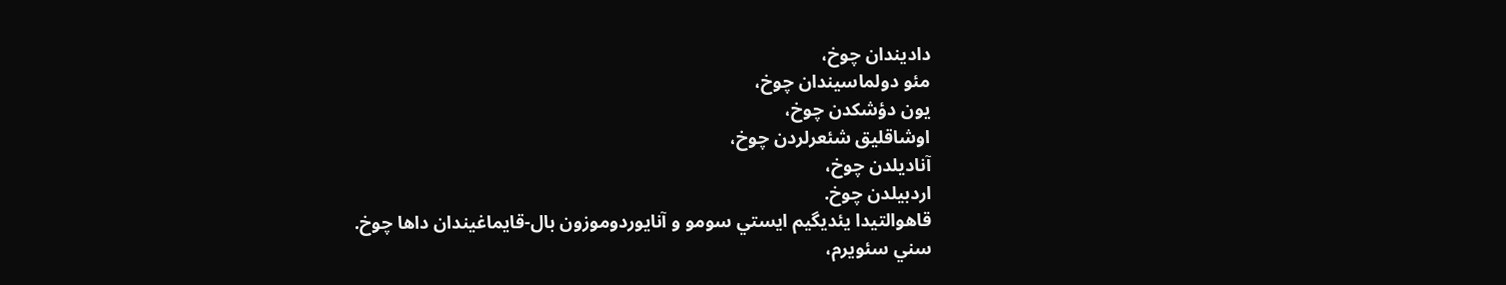داديندان چوخ،
مئو دولماسيندان چوخ،
يون دؤشكدن چوخ،
اوشاقليق شئعرلردن چوخ،
آناديلدن چوخ،
اردبيلدن چوخ.
قاهوالتيدا يئديگيم ايستي سومو و آنايوردوموزون بال-قايماغيندان داها چوخ.
سني سئويرم،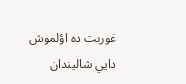غوربت ده اؤلموش دايي شاليندان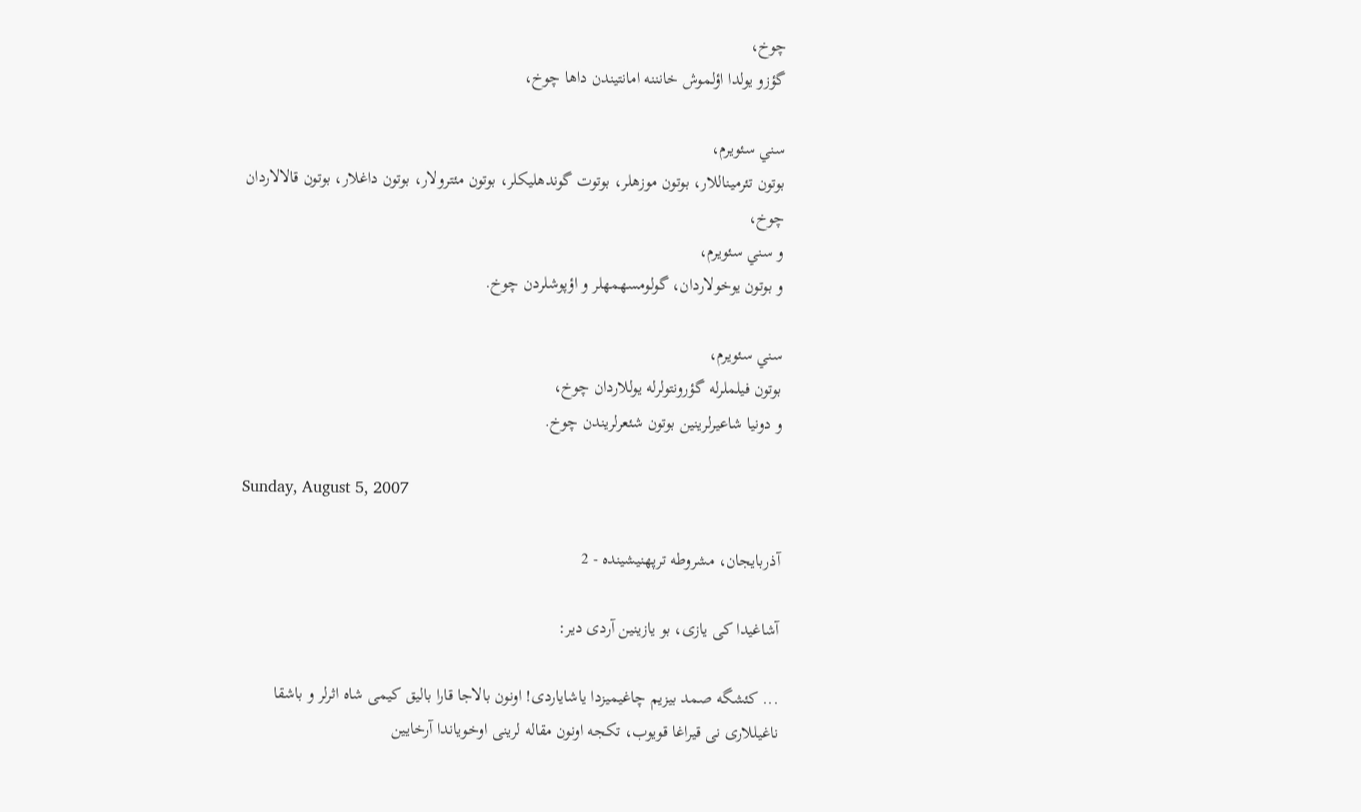چوخ،
گؤزو يولدا اؤلموش خانننه امانتيندن داها چوخ،

سني سئويرم،
بوتون تئرميناللار، بوتون موزهلر، بوتوت گوندهليكلر، بوتون مئترولار، بوتون داغلار، بوتون قالالاردان چوخ،
و سني سئويرم،
و بوتون يوخولاردان، گولومسهمهلر و اؤپوشلردن چوخ.

سني سئويرم،
بوتون فيلملرله گؤرونتولرله يوللاردان چوخ،
و دونيا شاعيرلرينين بوتون شئعرلريندن چوخ.

Sunday, August 5, 2007

آذربایجان، مشروطه ترپهنیشینده - 2

آشاغیدا کی یازی، بو یازینین آردی دیر:

... کئشگه صمد بیزیم چاغیمیزدا یاشایاردی! اونون بالاجا قارا بالیق کیمی شاه اثرلر و باشقا ناغیللاری نی قیراغا قویوب، تکجه اونون مقاله لرینی اوخویاندا آرخایین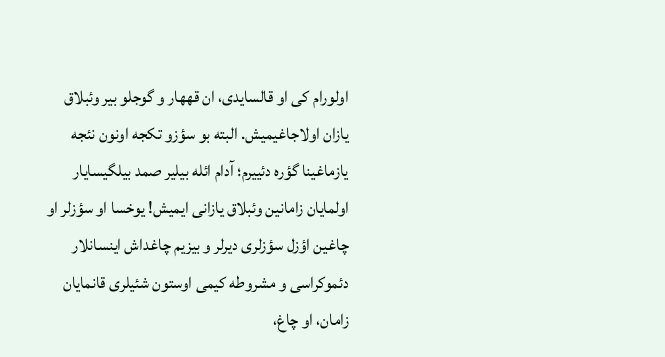اولورام کی او قالسایدی، ان قههار و گوجلو بیر وئبلاق یازان اولاجاغیمیش. البته بو سؤزو تکجه اونون نئجه یازماغینا گؤره دئییرم؛ آدام ائله بیلیر صمد بیلگیسایار اولمایان زامانین وئبلاق یازانی ایمیش! یوخسا او سؤزلر او چاغین اؤزل سؤزلری دیرلر و بیزیم چاغداش اینسانلار دئموکراسی و مشروطه کیمی اوستون شئیلری قانمایان زامان، او چاغ،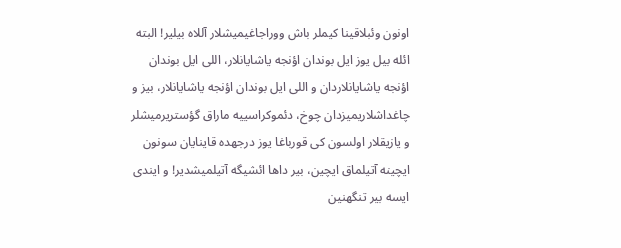اونون وئبلاقینا کیملر باش ووراجاغیمیشلار آللاه بیلیر! البته ائله بیل یوز ایل بوندان اؤنجه یاشایانلار، اللی ایل بوندان اؤنجه یاشایانلاردان و اللی ایل بوندان اؤنجه یاشایانلار، بیز و چاغداشلاریمیزدان چوخ، دئموکراسییه ماراق گؤستریرمیشلر و یازیقلار اولسون کی قورباغا یوز درجهده قاینایان سونون ایچینه آتیلماق ایچین، بیر داها ائشیگه آتیلمیشدیر! و ایندی ایسه بیر تنگهنین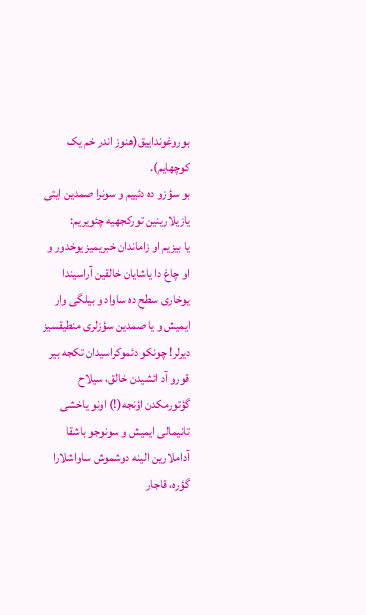بوروغونداییق(هنوز اندر خم یک کوچهایم).
بو سؤزو ده دئییم و سونرا صمدین ایتی یازیلارینین تورکجهیه چئویریم:
یا بیزیم او زاماندان خبریمیز یوخدور و او چاغ دا یاشایان خالقین آراسیندا یوخاری سطح ده ساواد و بیلگی وار ایمیش و یا صمدین سؤزلری منطیقسیز دیرلر! چونکو دئموکراسیدان تکجه بیر قورو آد ائشیدن خالق، سیلاح گؤتورمکدن اؤنجه(!) اونو یاخشی تانیمالی ایمیش و سونوجو باشقا آداملارین الینه دوشموش ساواشلارا گؤره، قاجار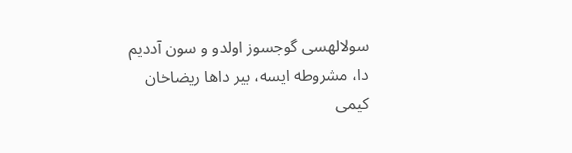سولالهسی گوجسوز اولدو و سون آددیم دا، مشروطه ایسه، بیر داها ریضاخان کیمی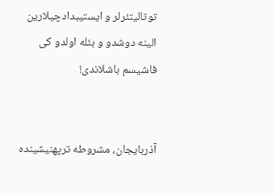توتالیتئرلر و ایستیبدادچیلارین الینه دوشدو و بئله اولدو کی فاشیسم باشلاندی!


آذربایجان، مشروطه ترپهنیشینده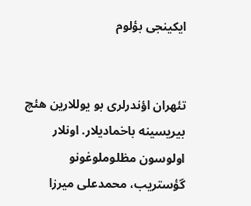ایکینجی بؤلوم


تئهران اؤندرلری بو یوللارین هئچ بیریسینه باخمادیلار. اونلار اولوسون مظلوملوغونو گؤستریب، محمدعلی میرزا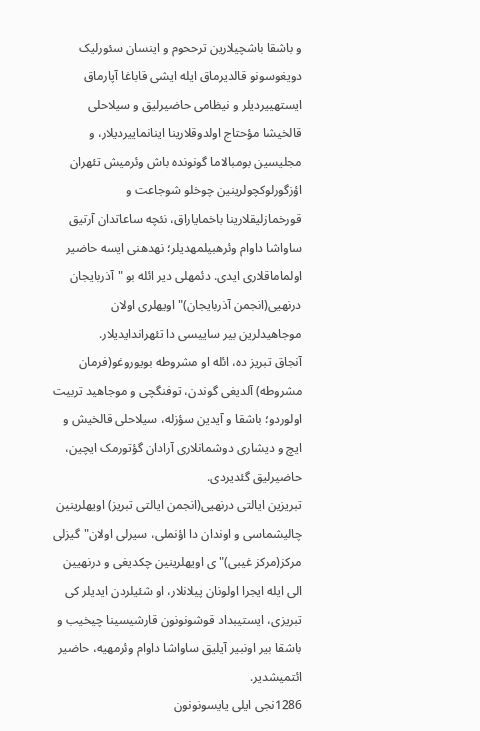و باشقا باشچیلارین ترححوم و اینسان سئورلیک دویغوسونو قالدیرماق ایله ایشی قاباغا آپارماق ایستهییردیلر و نیظامی حاضیرلیق و سیلاحلی قالخیشا مؤحتاج اولدوقلارینا اینانماییردیلار، و مجلیسین بومبالاما گونونده باش وئرمیش تئهران اؤزگورلوکچولرینین چوخلو شوجاعت و قورخمازلیقلارینا باخمایاراق، نئچه ساعاتدان آرتیق ساواشا داوام وئرهبیلمهدیلر؛ نهدهنی ایسه حاضیر اولماماقلاری ایدی. دئمهلی دیر ائله بو "آذربایجان درنهیی(انجمن آذربایجان)" اویهلری اولان موجاهیدلرین بیر ساییسی دا تئهراندایدیلار.
آنجاق تبریز ده، ائله او مشروطه بویوروغو(فرمان مشروطه) آلدیغی گوندن، توفنگچی و موجاهید تربیت اولوردو؛ باشقا و آیدین سؤزله، سیلاحلی قالخیش و ایچ و دیشاری دوشمانلاری آرادان گؤتورمک ایچین، حاضیرلیق گئدیردی.
تبریزین ایالتی درنهیی(انجمن ایالتی تبریز) اویهلرینین چالیشماسی و اوندان دا اؤنملی، سیرلی اولان"گیزلی مرکز(مرکز غیبی)"ی اویهلرینین چکدیغی و درنهیین الی ایله ایجرا اولونان پیلانلار، او شئیلردن ایدیلر کی تبریزی، ایستیبداد قوشونونون قارشیسینا چیخیب و باشقا بیر اونبیر آیلیق ساواشا داوام وئرمهیه، حاضیر ائتمیشدیر.
1286نجی ایلی یایسونونون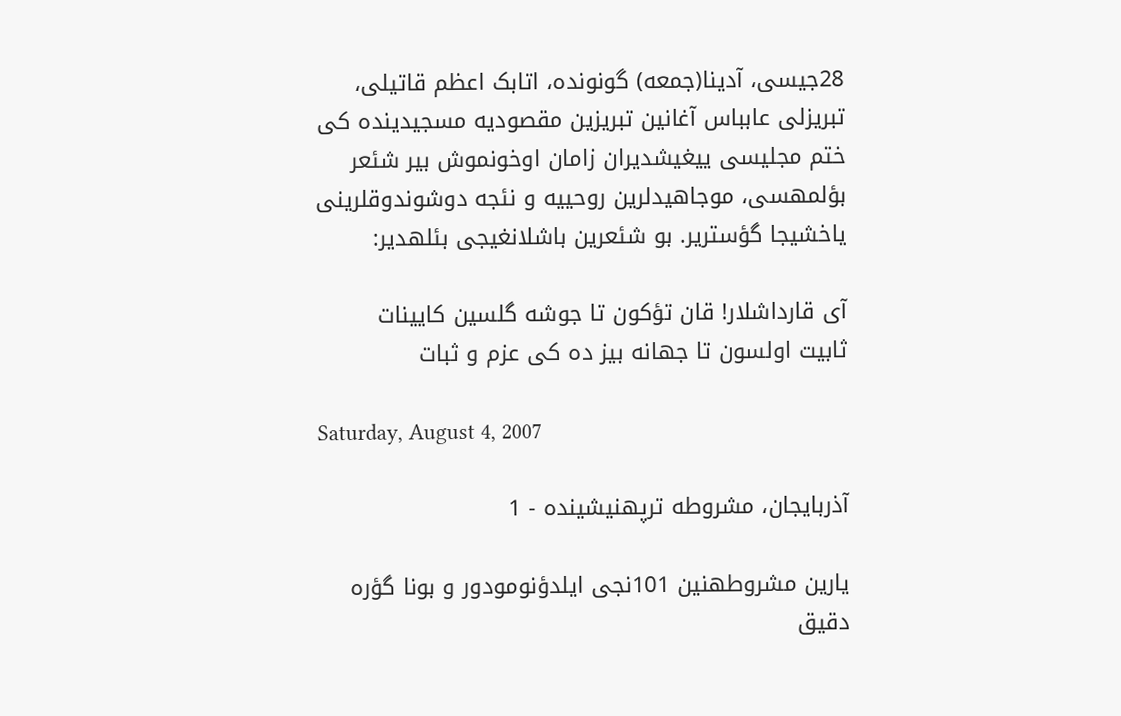28جیسی، آدینا(جمعه) گونونده، اتابک اعظم قاتیلی، تبریزلی عابباس آغانین تبریزین مقصودیه مسجیدینده کی ختم مجلیسی ییغیشدیران زامان اوخونموش بیر شئعر بؤلمهسی، موجاهیدلرین روحییه و نئجه دوشوندوقلرینی یاخشیجا گؤستریر. بو شئعرین باشلانغیجی بئلهدیر:

آی قارداشلار! قان تؤکون تا جوشه گلسین کایینات
ثابیت اولسون تا جهانه بیز ده کی عزم و ثبات

Saturday, August 4, 2007

آذربایجان، مشروطه ترپهنیشینده - 1

یارین مشروطهنین 101نجی ایلدؤنومودور و بونا گؤره دقیق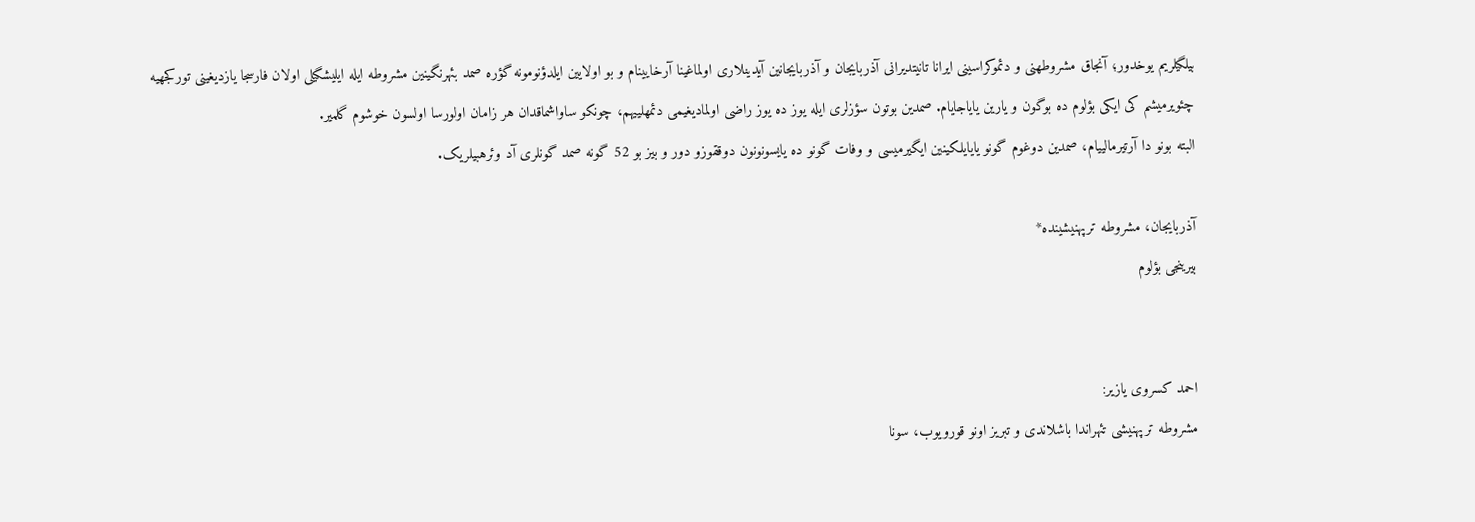بیلگیلریم یوخدور؛ آنجاق مشروطهنی و دئموکراسینی ایرانا تانیتدیرانی آذربایجان و آذربایجانین آیدینلاری اولماغینا آرخایینام و بو اولایین ایلدؤنومونه گؤره صمد بئهرنگینین مشروطه ایله ایلیشگیلی اولان فارسجا یازدیغینی تورکجهیه چئویرمیشم کی ایکی بؤلوم ده بوگون و یارین یایاجایام. صمدین بوتون سؤزلری ایله یوز ده یوز راضی اولمادیغیمی دئمهلییهم، چونکو ساواشماقدان هر زامان اولورسا اولسون خوشوم گلمیر.
البته بونو دا آرتیرمالییام، صمدین دوغوم گونو یایایلکینین ایگیرمیسی و وفات گونو ده یایسونونون دوققوزو دور و بیز بو 52 گونه صمد گونلری آد وئرهبیلریک.

آذربایجان، مشروطه ترپهنیشینده*
بیرینجی بؤلوم


احمد کسروی یازیر:
مشروطه ترپهنیشی تئهراندا باشلاندی و تبریز اونو قورویوب، سونا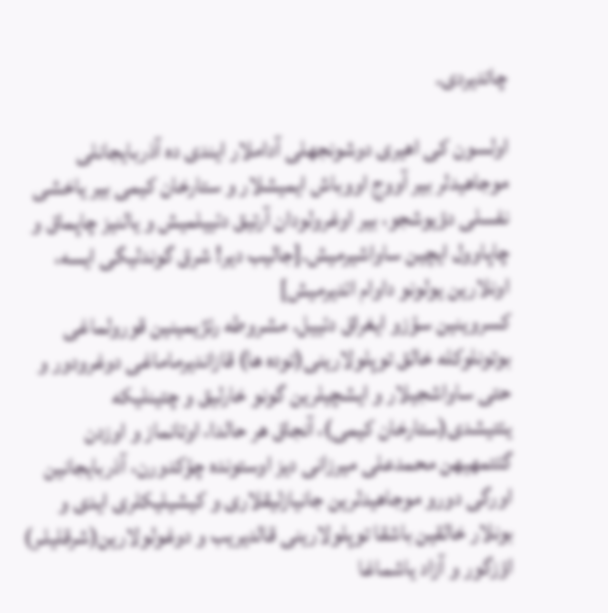چاتدیردی.

اولسون کی اهیری دوشونجهلی آداملار ایندی ده آذربایجانلی موجاهیدلر بیر آووج اووباش ایمیشلار و ستارخان کیمی بیر یاخشی نفسلی دؤیوشجو، بیر اوغرولودان آرتیق دئییلمیش و یالنیز چاپماق و چاپاوول ایچین ساواشیرمیش.[جالیب دیر! شرق گوندلیگی ایسه، اونلارین یولونو داوام ائدیرمیش]
کسروینین سؤزو ایغراق دئییل. مشروطه رئژیمینین قورولماغی بوتونلوکله خالق توپلولارینی(توده ها) قازاندیرماماغی دوغرودور و حتی ساواشجیلار و ایشچیلرین گونو خارلیق و چتینلیکه یئتیشدی(ستارخان کیمی)، آنجاق هر حالدا، اوتانماز و اوزدن گئتمهیهن محمدعلی میرزانی دیز اوستونده چؤکدورن، آذربایجانین اورگی دورو موجاهیدلرین جانیازلیقلاری و کیشیلیکلری ایدی و بونلار خالقین باشقا توپلولارینی قالدیریب و دوغولولارین(شرقلیلـر) اؤزگور و آزاد یاشماغا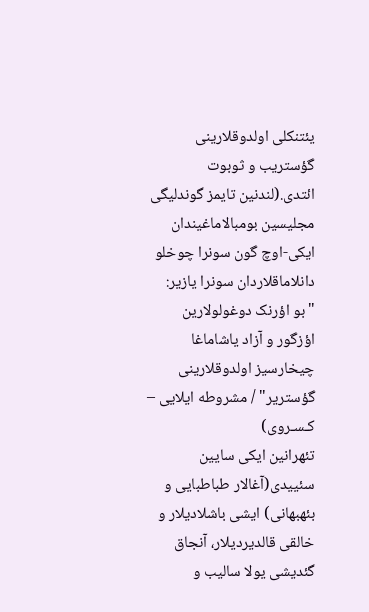یئتنکلی اولدوقلارینی گؤستریب و ثوبوت ائتدی.(لندنین تایمز گوندلیگی مجلیسین بومبالاماغیندان ایکی-اوچ گون سونرا چوخلو دانلاماقلاردان سونرا یازیر: "بو اؤرنک دوغولولارین اؤزگور و آزاد یاشاماغا چیخارسیز اولدوقلارینی گؤستریر" / مشروطه ایلایی – کـسـروی)
تئهرانین ایکی سایین سئییدی(آغالار طباطبایی و بئهبهانی) ایشی باشلادیلار و خالقی قالدیردیلار، آنجاق گئدیشی یولا سالیب و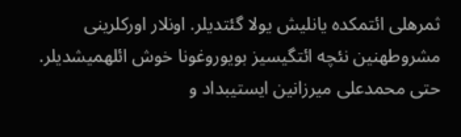ثمرهلی ائتمکده یانلیش یولا گئتدیلر. اونلار اورکلرینی مشروطهنین نئچه ائتگیسیز بویوروغونا خوش ائلهمیشدیلر. حتی محمدعلی میرزانین ایستیبداد و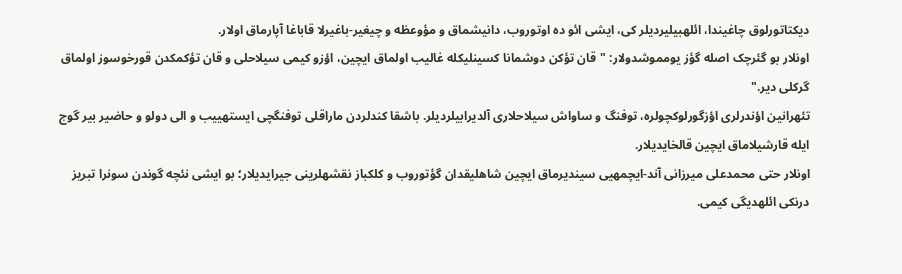دیکتاتورلوق چاغیندا، ائلهبیلیردیلر کی، ایشی ائو ده اوتوروب، دانیشماق و مؤوعظه و چیغیر-باغیرلا قاباغا آپارماق اولار.
اونلار بو گئرچک اصله گؤز یومموشدولار: "قان تؤکن دوشمانا کسینلیکله غالیب اولماق ایچین، اؤزو کیمی سیلاحلی و قان تؤکمکدن قورخوسوز اولماق گرکلی دیر."
تئهرانین اؤندرلری اؤزگورلوکچولره، توفنگ و ساواش سیلاحلاری آلدیرابیلردیلر. باشقا کندلردن ماراقلی توفنگچی ایستهییب و الی دولو و حاضیر بیر گوج ایله قارشیلاماق ایچین قالخایدیلار.
اونلار حتی محمدعلی میرزانی آند-ایچمهیی سیندیرماق ایچین شاهلیقدان گؤتوروب و کلکباز نقشهلرینی جیرایدیلار؛ بو ایشی نئچه گوندن سونرا تبریز درنکی ائلهدیگی کیمی.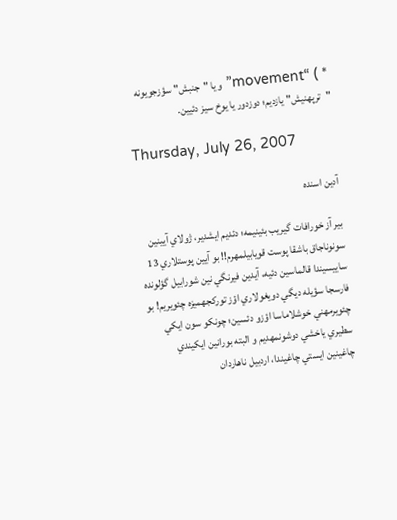* ) “movement” و یا "جنبش" سؤزجویونه "ترپهنیش" یازدیم؛ دوزدور یا یوخ سیز دئیین.

Thursday, July 26, 2007

آدين اسنده

بير آز خورافات گيريب بئينيمه؛ دئديم ايشدير، ژولاي آيينين سونوناجاق باشقا پوست قويابيلمهرم!! بو آيين پوستلاري 13 ساييسيندا قالماسين دئيه، آيدين فيرنگي نين شورابيل گؤلونده فارسجا سؤيله ديگي دويغولاري اؤز توركجهميزه چئويريم! بو چئويرمهني خوشلاماسا اؤزو دئسين؛ چونكو سون ايكي سطيري ياخشي دوشونمهديم و البته بورانين ايكيندي چاغينين ايستي چاغيندا، اردبيل ناهاردان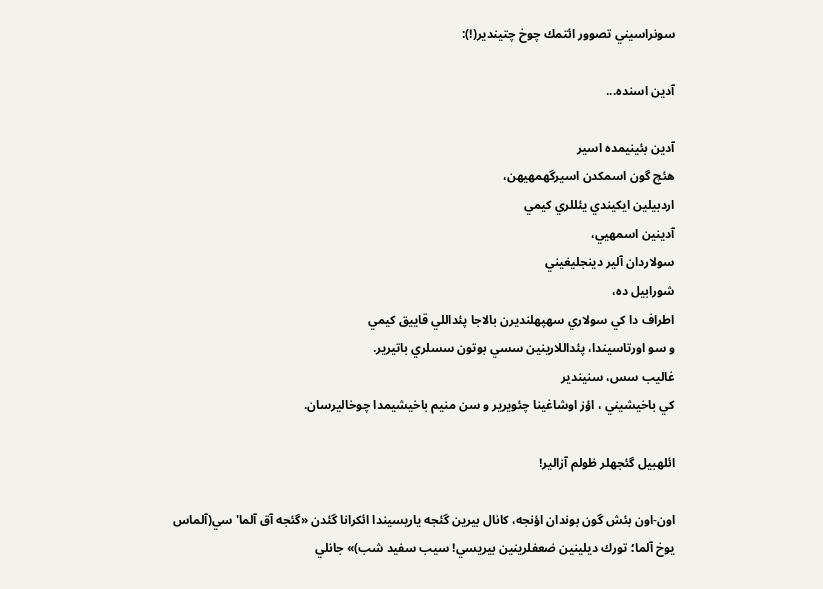سونراسيني تصوور ائتمك چوخ چتيندير(!):

آدين اسنده...

آدين بئينيمده اسير
هئچ گون اسمكدن اسيرگهمهيهن،
اردبيلين ايكيندي يئللري كيمي
آدينين اسمهيي،
سولاردان آلير دينجليغيني
شورابيل ده،
اطراف دا كي سولاري سهپهلنديرن بالاجا پئداللي قاييق كيمي
و سو اورتاسيندا، پئداللارينين سسي بوتون سسلري باتيرير.
غاليب سس، سنيندير
كي باخيشيني ، اؤز اوشاغينا چئويرير و سن منيم باخيشيمدا چوخاليرسان.

ائلهبيل گئجهلر ظولم آزالير!

اون-اون بئش گون بوندان اؤنجه، كانال بيرين گئجه ياريسيندا ائكرانا گئدن «گئجه آق آلما'سي(آلماس يوخ آلما؛ تورك ديلينين ضعفلرينين بيريسي! سيب سفيد شب)» جانلي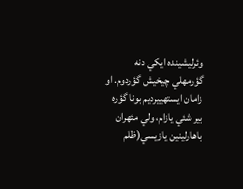وئرليشينده ايكي دنه گؤرمهلي چيخيش گؤردوم. او زامان ايستهييرديم بونا گؤره بير شئي يازام، ولي مئهران باهارلينين يازيسي(ظلم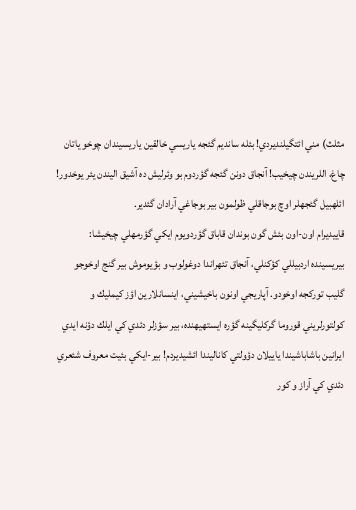مثلث) مني ائتگيلنديردي! بئله سانديم گئجه ياريسي خالقين ياريسيندان چوخو ياتان چاغ، اللريندن چيخيب! آنجاق دونن گئجه گؤردوم بو وئرليش ده آشيق اليندن يئر يوخدور! ائلهبيل گئجهلر اوچ بوجاقلي ظولمون بير بوجاغي آرادان گئدير.
قاييديرام اون-اون بئش گون بوندان قاباق گؤردويوم ايكي گؤرمهلي چيخيشا:
بيريسينده اردبيللي كؤكنلي، آنجاق تئهراندا دوغولوب و بؤيوموش بير گنج اوخوجو گليب توركجه اوخودو. آپاريجي اونون باخيشيني، اينسانلارين اؤز كيمليك و كولتورلريني قوروما گركليگينه گؤره ايستهيهنده، بير سؤزلر دئدي كي ايلك دؤنه ايدي ايرانين باشاباشيندا ياييلان دؤولتي كاناليندا ائشيديردم! بير-ايكي بئيت معروف شئعري دئدي كي آراز و كور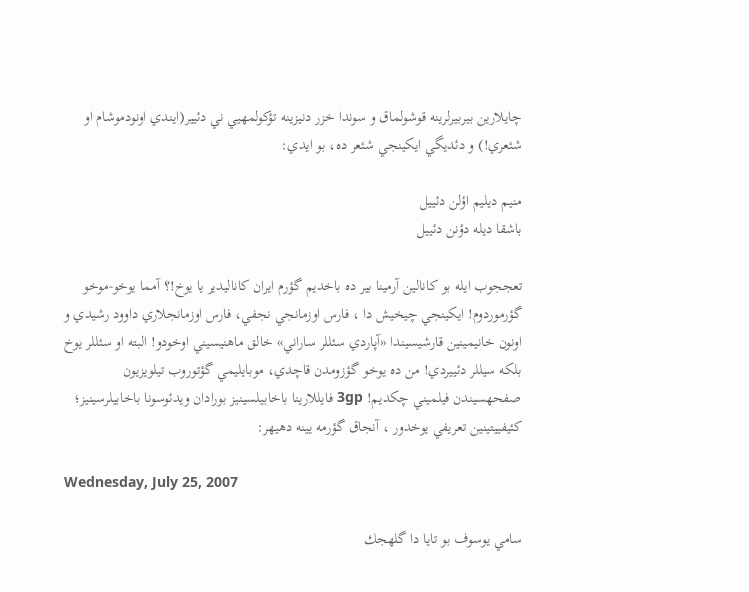چايلارين بيربيرلرينه قوشولماق و سوندا خزر دنيزينه تؤكولمهيي ني دئيير(ايندي اونودموشام او شئعري!) و دئديگي ايكينجي شئعر ده، بو ايدي:

منيم ديليم اؤلن دئييل
باشقا ديله دؤنن دئييل

تعججوب ايله بو كانالين آرمينا بير ده باخديم گؤرم ايران كاناليدير يا يوخ!؟ آمما يوخو-موخو گؤرموردوم! ايكينجي چيخيش دا ، فارس اوزمانجي نجفي، فارس اوزمانجلاري داوود رشيدي و اونون خانيمينين قارشيسيندا «آپاردي سئللر ساراني» خالق ماهنيسيني اوخودو! البته او سئللر يوخ بلكه سيللر دئييردي! من ده يوخو گؤزومدن قاچدي، موبايليمي گؤتوروب تيلويزيون صفحهسيندن فيلميني چكديم! 3gp فايللارينا باخابيلسينيز بورادان ويدئوسونا باخابيلرسينيز؛ كئيفييتينين تعريفي يوخدور ، آنجاق گؤرمه يينه دهيهر:

Wednesday, July 25, 2007

سامي يوسوف بو تايا دا گلهجك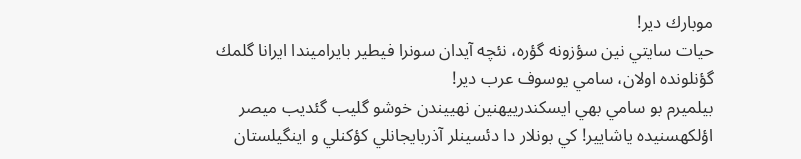موبارك دير!
حيات سايتي نين سؤزونه گؤره، نئچه آيدان سونرا فيطير بايراميندا ايرانا گلمك گؤنلونده اولان، سامي يوسوف عرب دير!
بيلميرم بو سامي بهي ايسكندرييهنين نهييندن خوشو گليب گئديب ميصر اؤلكهسنيده ياشايير! كي بونلار دا دئسينلر آذربايجانلي كؤكنلي و اينگيلستان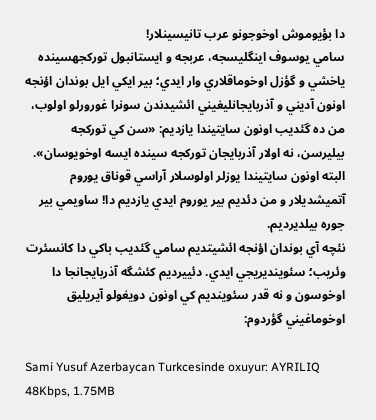دا بؤيوموش اوخوجونو عرب تانيسينلار!
سامي يوسوف اينگليسجه، عربجه و ايستانبول توركجهسينده ياخشي و گؤزل اوخوماقلاري وار ايدي؛ بير ايكي ايل بوندان اؤنجه اونون آديني و آذربايجانليغيني ائشيدندن سونرا غورورلو اولوب، من ده گئديب اونون سايتيندا يازديم: «سن كي توركجه بيليرسن، نه اولار آذربايجان توركجه سينده ايسه اوخويوسان». البته اونون سايتيندا يوزلر اولوسلار آراسي قوناق يوروم آتميشديلار و من دئديم بير يوروم ايدي يازديم دا! ساويمي بير جوره بيلديرديم.
نئچه آي بوندان اؤنجه ائشيتديم سامي گئديب باكي دا كانسئرت وئريب؛ سئوينديريجي ايدي. دئييرديم كئشگه آذربايجانجا دا اوخوسون و نه قدر سئوينديم كي اونون دويغولو آيريليق اوخوماغيني گؤردوم:

Sami Yusuf Azerbaycan Turkcesinde oxuyur: AYRILIQ
48Kbps, 1.75MB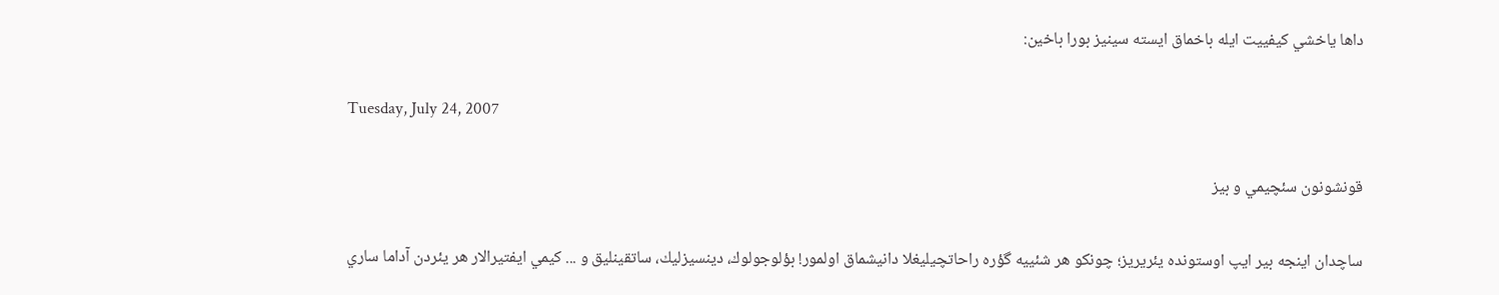داها ياخشي كيفييت ايله باخماق ايسته سينيز بورا باخين:

Tuesday, July 24, 2007

قونشونون سئچيمي و بيز

ساچدان اينجه بير ايپ اوستونده يئريريز؛ چونكو هر شئييه گؤره راحاتچيليغلا دانيشماق اولمور! بؤلوجولوك، دينسيزليك، ساتقينليق و ... كيمي ايفتيرالار هر يئردن آداما ساري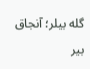گله بيلر؛ آنجاق بير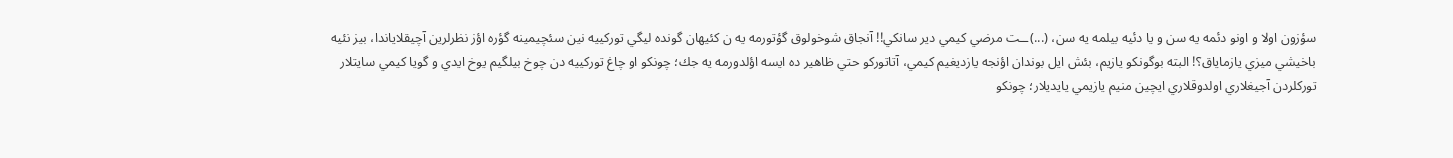سؤزون اولا و اونو دئمه يه سن و يا دئيه بيلمه يه سن، (...)ــت مرضي كيمي دير سانكي!! آنجاق شوخولوق گؤتورمه يه ن كئيهان گونده ليگي توركييه نين سئچيمينه گؤره اؤز نظرلرين آچيقلاياندا، بيز نئيه باخيشي ميزي يازماياق؟! البته بوگونكو يازيم، بئش ايل بوندان اؤنجه يازديغيم كيمي، آتاتوركو حتي ظاهير ده ايسه اؤلدورمه يه جك؛ چونكو او چاغ توركييه دن چوخ بيلگيم يوخ ايدي و گويا كيمي سايتلار توركلردن آجيغلاري اولدوقلاري ايچين منيم يازيمي يايديلار؛ چونكو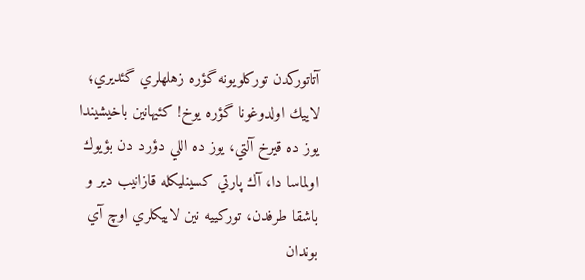آتاتوركدن توركلويونه گؤره زهلهلري گئديري؛ لاييك اولدوغونا گؤره يوخ! كئيهانين باخيشيندا يوز ده قيرخ آلتي، يوز ده اللي دؤرد دن بؤيوك اولماسا دا، آك پارتي كسينليكله قازانيب دير و باشقا طرفدن، توركييه نين لاييكلري اوچ آي بوندان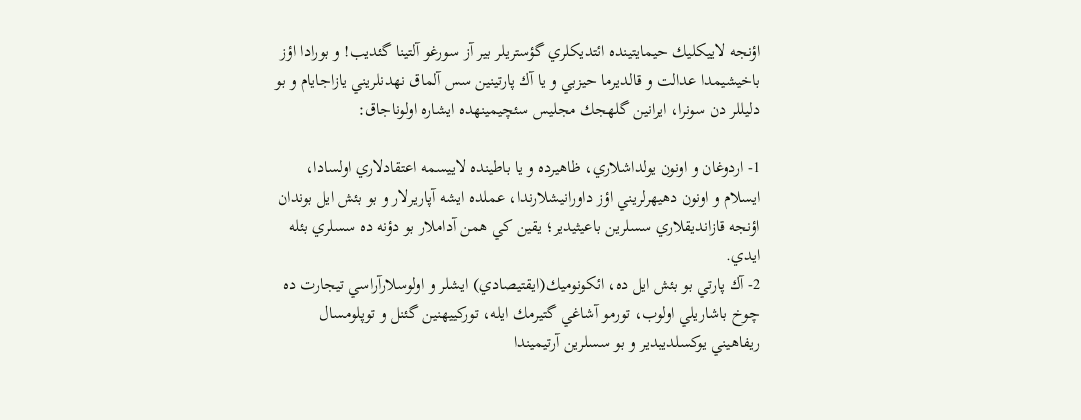اؤنجه لاييكليك حيمايتينده ائتديكلري گؤستريلر بير آز سورغو آلتينا گئديب! و بورادا اؤز باخيشيمدا عدالت و قالديرما حيزبي و يا آك پارتينين سس آلماق نهدنلريني يازاجايام و بو دليللر دن سونرا، ايرانين گلهجك مجليس سئچيمينهده ايشاره اولوناجاق:

1- اردوغان و اونون يولداشلاري، ظاهيرده و يا باطينده لاييسمه اعتقادلاري اولسادا، ايسلام و اونون دهيهرلريني اؤز داورانيشلارندا، عملده ايشه آپاريرلار و بو بئش ايل بوندان اؤنجه قازانديقلاري سسلرين باعيثيدير؛ يقين كي همن آداملار بو دؤنه ده سسلري بئله ايدي.
2- آك پارتي بو بئش ايل ده، ائكونوميك(ايقتيصادي) ايشلر و اولوسلارآراسي تيجارت ده چوخ باشاريلي اولوب، تورمو آشاغي گتيرمك ايله، توركييهنين گئنل و توپلومسال ريفاهيني يوكسلديبدير و بو سسلرين آرتيميندا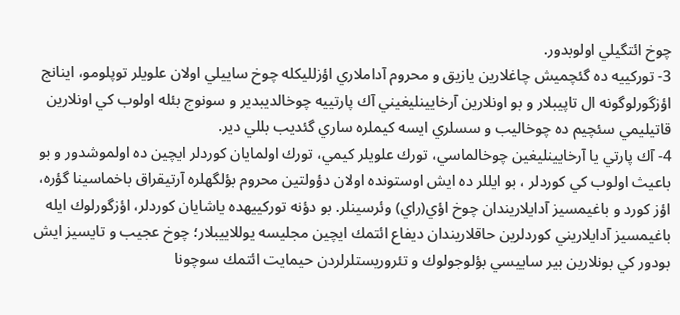چوخ ائتگيلي اولوبدور.
3- توركييه ده گئچميش چاغلارين يازيق و محروم آداملاري اؤزلليكله چوخ ساييلي اولان علويلر توپلومو، اينانج اؤزگورلوگونه ال تاپيبلار و بو اونلارين آرخايينليغيني آك پارتييه چوخالديبدير و سونوج بئله اولوب كي اونلارين قاتيليمي سئچيم ده چوخاليب و سسلري ايسه كيملره ساري گئديب بللي دير.
4- آك پارتي يا آرخايينليغين چوخالماسي، تورك علويلر كيمي، تورك اولمايان كوردلر ايچين ده اولموشدور و بو باعيث اولوب كي كوردلر ، بو ايللر ده ايش اوستونده اولان دؤولتين محروم بؤلگهلره آرتيقراق باخماسينا گؤره، اؤز كورد و باغيمسيز آدايلاريندان چوخ اؤي(راي) وئرسينلر. بو دؤنه توركييهده ياشايان كوردلر، اؤزگورلوك ايله باغيمسيز آدايلاريني كوردلرين حاقلاريندان ديفاع ائتمك ايچين مجليسه يوللاييبلار؛ چوخ عجيب و تايسيز ايش بودور كي بونلارين بير ساييسي بؤلوجولوك و تئروريستلرلردن حيمايت ائتمك سوچونا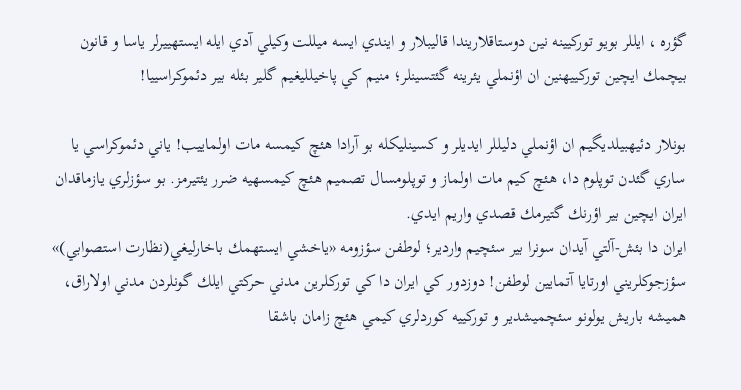گؤره ، ايللر بويو توركيينه نين دوستاقلاريندا قاليبلار و ايندي ايسه ميللت وكيلي آدي ايله ايستهييرلر ياسا و قانون بيچمك ايچين توركييهنين ان اؤنملي يئرينه گئتسينلر؛ منيم كي پاخيلليغيم گلير بئله بير دئموكراسييا!

بونلار دئيهبيلديگيم ان اؤنملي دليللر ايديلر و كسينليكله بو آرادا هئچ كيمسه مات اولماييب! ياني دئموكراسي يا ساري گئدن توپلوم دا، هئچ كيم مات اولماز و توپلومسال تصميم هئچ كيمسهيه ضرر يئتيرمز. بو سؤزلري يازماقدان ايران ايچين بير اؤرنك گتيرمك قصدي واريم ايدي.
ايران دا بئش-آلتي آيدان سونرا بير سئچيم واردير؛ لوطفن سؤزومه «ياخشي ايستهمك باخارليغي(نظارت استصوابي)» سؤزجوكلريني اورتايا آتمايين لوطفن! دوزدور كي ايران دا كي توركلرين مدني حركتي ايلك گونلردن مدني اولاراق، هميشه باريش يولونو سئچميشدير و توركييه كوردلري كيمي هئچ زامان باشقا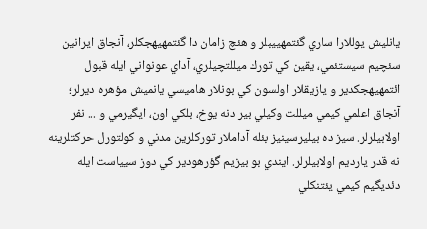يانليش يوللارا ساري گئتمهييبلر و هئچ زامان دا گئتمهيهجكلر، آنجاق ايرانين سئچيم سيستئمي، يقين كي تورك ميللتچيلري، آداي عونواني ايله قبول ائتمهيهجكدير و يازيقلار اولسون كي بونلار هاميسي يانميش مؤهره ديرلر؛ آنجاق اعلمي كيمي ميللت وكيلي بير دنه يوخ، بلكي اون، ايگيرمي و ... نفر اولابيلرلر. سيز ده بيليرسينيز بئله آداملار توركلرين مدني و كولتورل حركتلرينه نه قدر يارديم اولابيلرلر. ايندي بو بيزيم گؤرهودير كي دوز سيياست ايله دئديگيم كيمي يئتنكلي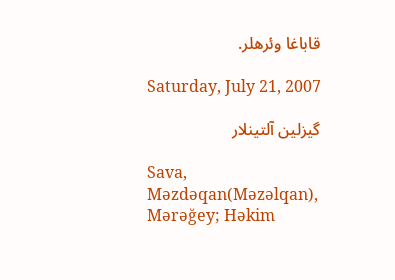قاباغا وئرهلر.

Saturday, July 21, 2007

گيزلين آلتينلار

Sava, Məzdəqan(Məzəlqan), Mərəğey; Həkim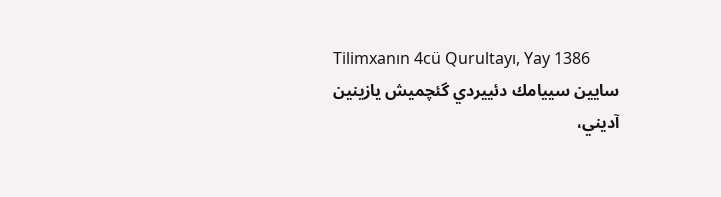Tilimxanın 4cü Qurultayı, Yay 1386
سايين سييامك دئييردي گئچميش يازينين آديني،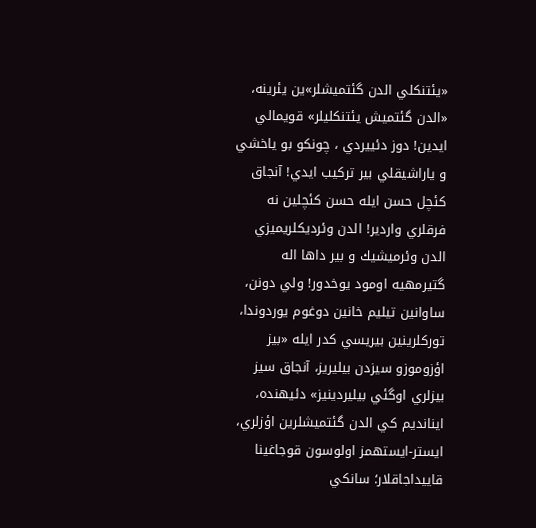«يئتنكلي الدن گئتميشلر»ين يئرينه، «الدن گئتميش يئتنكليلر» قويمالي ايدين! دوز دئييردي ، چونكو بو ياخشي و ياراشيقلي بير تركيب ايدي! آنجاق كئچل حسن ايله حسن كئچلين نه فرقلري واردير! الدن وئرديكلريميزي الدن وئرميشيك و بير داها اله گتيرمهيه اومود يوخدور! ولي دونن، ساوانين تيليم خانين دوغوم يوردوندا، توركلرينين بيريسي كدر ايله «بيز اؤزوموزو سيزدن بيليريز، آنجاق سيز بيزلري اوگئي بيليردينيز» دئيهنده، اينانديم كي الدن گئتميشلرين اؤزلري، ايستر-ايستهمز اولوسون قوجاغينا قاييداجاقلار؛ سانكي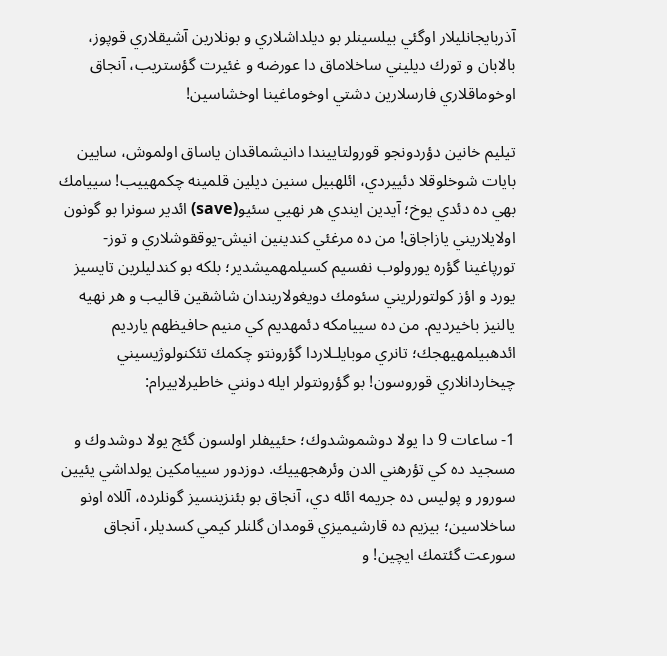آذربايجانليلار اوگئي بيلسينلر بو ديلداشلاري و بونلارين آشيقلاري قوپوز، بالابان و تورك ديليني ساخلاماق دا عورضه و غئيرت گؤستريب، آنجاق اوخوماقلاري فارسلارين دشتي اوخوماغينا اوخشاسين!

تيليم خانين دؤردونجو قورولتاييندا دانيشماقدان ياساق اولموش، سايين بايات شوخلوقلا دئييردي، ائلهبيل سنين ديلين قلمينه چكمهييب! سييامك بهي ده دئدي يوخ؛ آيدين ايندي هر نهيي سئيو(save) ائدير سونرا بو گونون اولايلاريني يازاجاق! من ده مرغئي كندينين انيش-يوققوشلاري و توز-تورپاغينا گؤره يورولوب نفسيم كسيلمهميشدير؛ بلكه بو كندليلرين تايسيز يورد و اؤز كولتورلريني سئومك دويغولاريندان شاشقين قاليب و هر نهيه يالنيز باخيرديم. من ده سييامكه دئمهديم كي منيم حافيظهم يارديم ائدهبيلمهيهجك؛ تانري موبايلـلاردا گؤرونتو چكمك تئكنولوژيسيني چيخاردانلاري قوروسون! بو گؤرونتولر ايله دونني خاطيرلاييرام:

1- ساعات 9 دا يولا دوشموشدوك؛ حئييفلر اولسون گئج يولا دوشدوك و مسجيد ده كي تؤرهني الدن وئرهجهييك. دوزدور سييامكين يولداشي يئيين سورور و پوليس ده جريمه ائله دي، آنجاق بو بئنزينسيز گونلرده، آللاه اونو ساخلاسين؛ بيزيم ده قارشيميزي قومدان گلنلر كيمي كسديلر، آنجاق سورعت گئتمك ايچين! و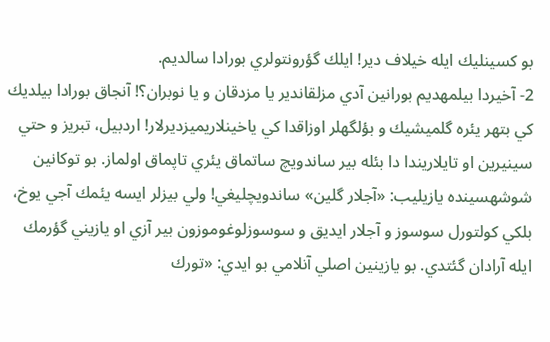بو كسينليك ايله خيلاف دير! ايلك گؤرونتولري بورادا سالديم.
2- آخيردا بيلمهديم بورانين آدي مزلقاندير يا مزدقان و يا نوبران؟! آنجاق بورادا بيلديك كي بتهر يئره گلميشيك و بؤلگهلر اوزاقدا كي ياخينلاريميزديرلار! اردبيل، تبريز و حتي سينيرين او تايلاريندا دا بئله بير ساندويچ ساتماق يئري تاپماق اولماز. بو توكانين شوشهسينده يازيليب: «آجلار گلين» ساندويچليغي! ولي بيزلر ايسه يئمك آجي يوخ، بلكي كولتورل سوسوز و آجلار ايديق و سوسوزلوغوموزون بير آزي او يازيني گؤرمك ايله آرادان گئتدي. بو يازينين اصلي آنلامي بو ايدي: «تورك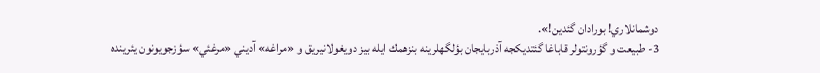دوشمانلاري! بورادان گئدين!».
3- طبيعت و گؤرونتولر قاباغا گئتديكجه آذربايجان بؤلگهلرينه بنزهمك ايله بيز دويغولانيريق و «مراغه» آديني «مرغئي» سؤزجويونون يئرينده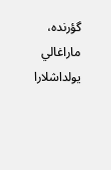گؤرنده، ماراغالي يولداشلارا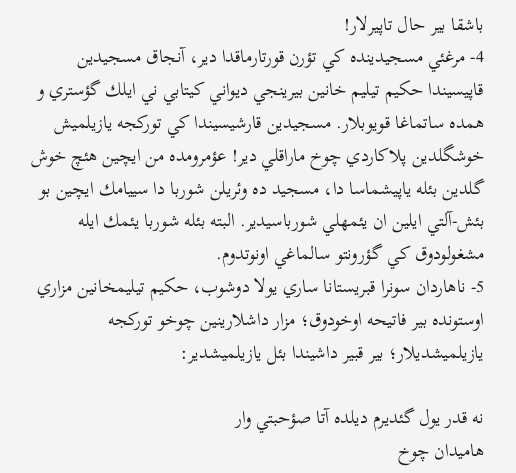باشقا بير حال تاپيرلار!
4- مرغئي مسجيدينده كي تؤرن قورتارماقدا دير، آنجاق مسجيدين قاپيسيندا حكيم تيليم خانين بيرينجي ديواني كيتابي ني ايلك گؤستري و همده ساتماغا قويوبلار. مسجيدين قارشيسيندا كي توركجه يازيلميش خوشگلدين پلاكاردي چوخ ماراقلي دير! عؤمرومده من ايچين هئچ خوش گلدين بئله ياپيشماسا دا، مسجيد ده وئريلن شوربا دا سييامك ايچين بو بئش-آلتي ايلين ان يئمهلي شورباسيدير. البته بئله شوربا يئمك ايله مشغولودوق كي گؤرونتو سالماغي اونوتدوم.
5- ناهاردان سونرا قبريستانا ساري يولا دوشوب، حكيم تيليمخانين مزاري اوستونده بير فاتيحه اوخودوق؛ مزار داشلارينين چوخو توركجه يازيلميشديلار؛ بير قبير داشيندا بئل يازيلميشدير:

نه قدر يول گئديرم ديلده آتا صؤحبتي وار
هاميدان چوخ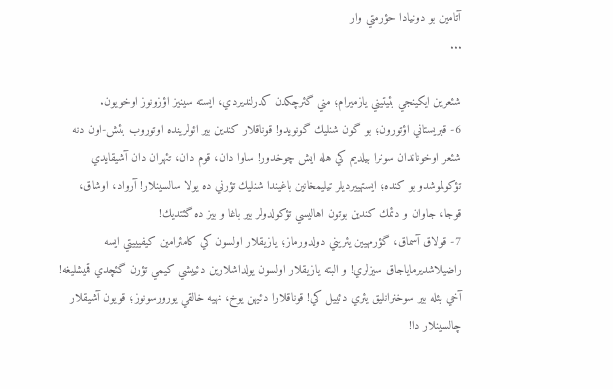آتامين بو دونيادا حؤرمتي وار
...

شئعرين ايكينجي بئيتيني يازميرام؛ مني گئرچكدن كدرلنديردي، ايسته سينيز اؤزونوز اوخويون.
6- قبريستاني اؤتورون؛ بو گون شنليك گونويدو! قوناقلار كندين بير ائولرينده اوتوروب بئش-اون دنه شئعر اوخوناندان سونرا بيلديم كي هله ايش چوخدور! ساوا دان، قوم دان، تئهران دان آشيقايدي تؤكولموشدو بو كنده؛ ايستهييرديلر تيليمخانين باغيندا شنليك تؤرني ده يولا سالسينلار! آرواد، اوشاق، قوجا، جاوان و دئمك كندين بوتون اهاليسي تؤكولدولر بير باغا و بيز ده گئتديك!
7- قولاق آسماق، گؤرمهيين يئريني دولدورماز؛ يازيقلار اولسون كي كامئرامين كيفيييتي ايسه راضيلاشديرماياجاق سيزلري! و البته يازيقلار اولسون يولداشلارين دئييشي كيمي تؤرن گئچدي قميشليغه! آخي بئله بير سوخنرانليق يئري دئييل كي! قوناقلارا دئيهن يوخ، نهيه خالقي يورورسونوز؛ قويون آشيقلار چالسينلار دا‍!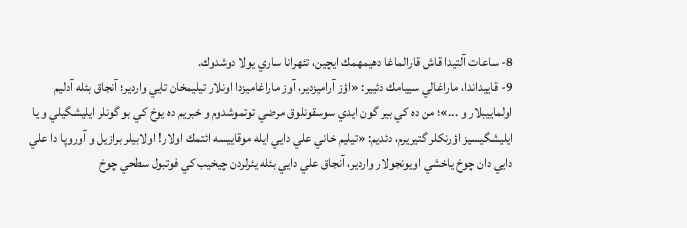8- ساعات آلتيدا قاش قارالماغا دهيمهمك ايچين، تئهرانا ساري يولا دوشدوك.
9- قاييداندا، ماراغالي سييامك دئيير: «اؤز آراميزدير، آوز ماراغاميزدا اونلار تيليمخان تايي واردير؛ آنجاق بئله آدليم اولماييبلار و ...»؛ من ده كي بير گون ايدي سوسقونلوق مرضي توتموشدوم و خبريم ده يوخ كي بو گونلر ايليشگيلي و يا ايليشگيسيز اؤرنكلر گتيريرم، دئديم: «تيليم خاني علي دايي ايله موقاييسه ائتمك اولار! اولابيلر برازيل و آوروپا دا علي دايي دان چوخ ياخشي اويونجولار واردير، آنجاق علي دايي بئله يئرلردن چيخيب كي فوتبول سطحي چوخ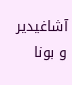آشاغيدير و بونا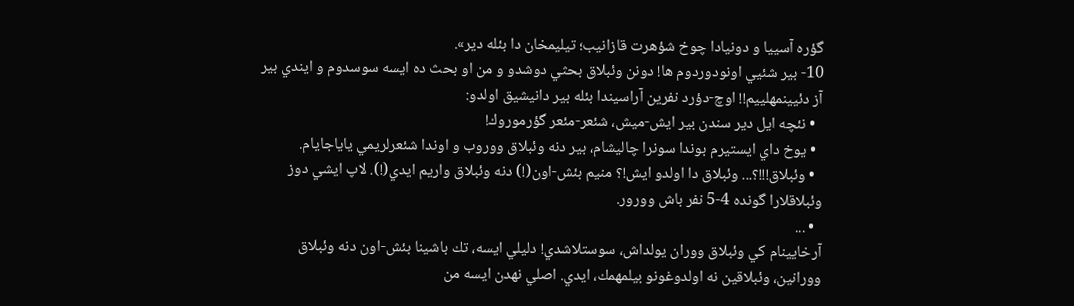گؤره آسييا و دونيادا چوخ شؤهرت قازانيب؛ تيليمخان دا بئله دير».
10- بير شئيي اونودوردوم ها! دونن وئبلاق بحثي دوشدو و من او بحث ده ايسه سوسدوم و ايندي بير آز دئيينمهلييم!! اوچ-دؤرد نفرين آراسيندا بئله بير دانيشيق اولدو:
  • نئچه ايل دير سندن بير ايش-ميش، شئعر-مئعر گؤرموروك!
  • يوخ داي ايستيرم بوندا سونرا چاليشام، بير دنه وئبلاق ووروب و اوندا شئعرلريمي ياياجايام.
  • وئبلاق!!!؟... وئبلاق دا اولدو ايش!؟ منيم بئش-اون(!) دنه وئبلاق واريم ايدي(!). لاپ ايشي دوز وئبلاقلارا گونده 4-5 نفر باش وورور.
  • ...
آرخايينام كي وئبلاق ووران يولداش، سوستلاشدي! دليلي ايسه، تك باشينا بئش-اون دنه وئبلاق وورانين، وئبلاقين نه اولدوغونو بيلمهمك، ايدي. اصلي نهدن ايسه من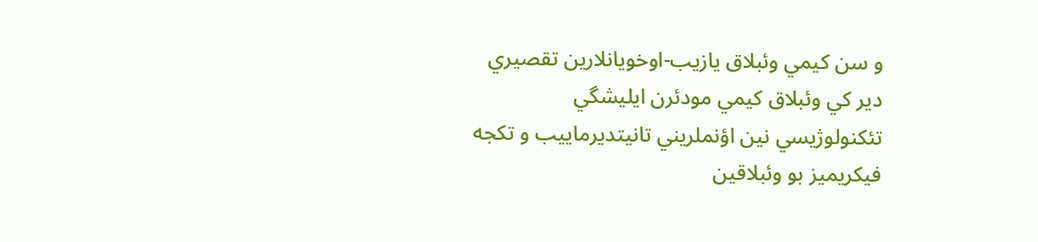و سن كيمي وئبلاق يازيب-اوخويانلارين تقصيري دير كي وئبلاق كيمي مودئرن ايليشگي تئكنولوژيسي نين اؤنملريني تانيتديرماييب و تكجه فيكريميز بو وئبلاقين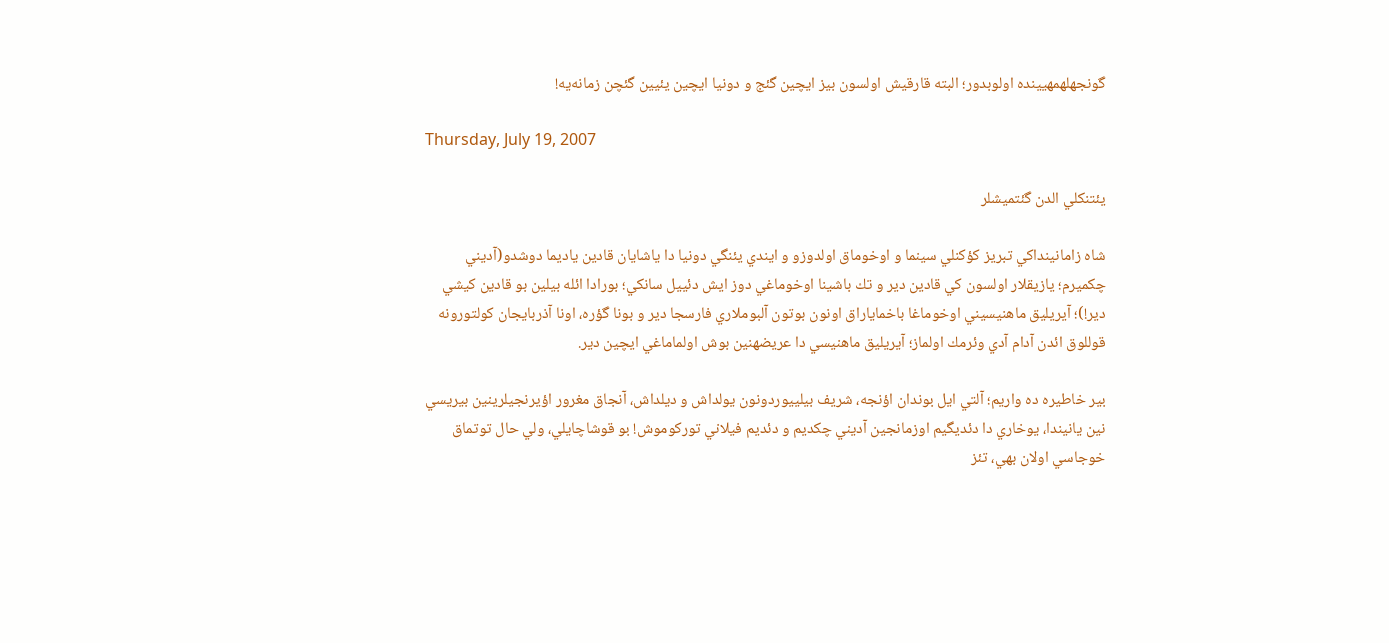گونجهلهمهيينده اولوبدور؛ البته قارقيش اولسون بيز ايچين گئج و دونيا ايچين يئيين گئچن زمانه‌يه!

Thursday, July 19, 2007

يئتنكلي الدن گئتميشلر

شاه زامانينداكي تبريز كؤكنلي سينما و اوخوماق اولدوزو و ايندي يئنگي دونيا دا ياشايان قادين ياديما دوشدو(آديني چكميرم؛ يازيقلار اولسون كي قادين دير و تك باشينا اوخوماغي دوز ايش دئييل سانكي؛ بورادا ائله بيلين بو قادين كيشي دير!)؛ آيريليق ماهنيسيني اوخوماغا باخماياراق اونون بوتون آلبوملاري فارسجا دير و بونا گؤره، اونا آذربايجان كولتورونه قوللوق ائدن آدام آدي وئرمك اولماز؛ آيريليق ماهنيسي دا عريضهنين بوش اولماماغي ايچين دير.

بير خاطيره ده واريم؛ آلتي ايل بوندان اؤنجه، شريف بيلييوردونون يولداش و ديلداش، آنجاق مغرور اؤيرنجيلرينين بيريسي نين يانيندا، يوخاري دا دئديگيم اوزمانجين آديني چكديم و دئديم فيلاني توركوموش! بو قوشاچايلي، ولي حال توتماق خوجاسي اولان بهي، تئز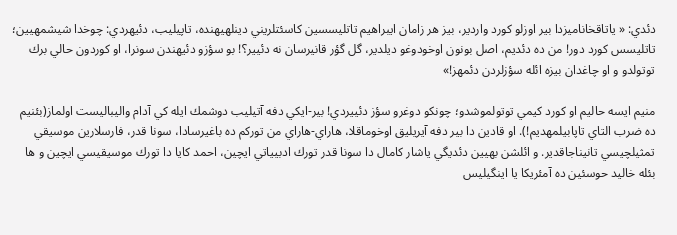دئدي: « ياتاقخاناميزدا بير اوزلو كورد واردير، بيز هر زامان ايبراهيم تاتليسسين كاسئتلريني دينلهيهنده، تاپيليب، دئيهردي: چوخدا شيشمهيين؛ تاتليسس كورد دور! من ده دئديم، اصل بونون اوخودوغو ديلدير، گل گؤر قانيرسان نه دئيير؟! بو سؤزو دئيهندن سونرا، او كوردون حالي برك توتولدو و او چاغدان بيزه ائله سؤزلردن دئمهز!»

منيم ايسه حاليم او كورد كيمي توتولموشدو؛ چونكو دوغرو سؤز دئييردي! بير-ايكي دفه آتيليب دوشمك ايله كي آدام واليباليست اولماز(بئنيم ده ضرب التاي تاپابيلمهديم!). او قادين دا بير دفه آيريليق اوخوماقلا، هاراي-هاراي من توركم ده باغيرسادا، سونا قدر، فارسلارين موسيقي تمثيلچيسي تانيناجاقدير. و ائلشن بهيين دئديگي ياشار كامال دا سونا قدر تورك ادبيياتي ايچين، احمد كايا دا تورك موسيقيسي ايچين و ها بئله خاليد حوسئين ده آمئريكا يا اينگيليس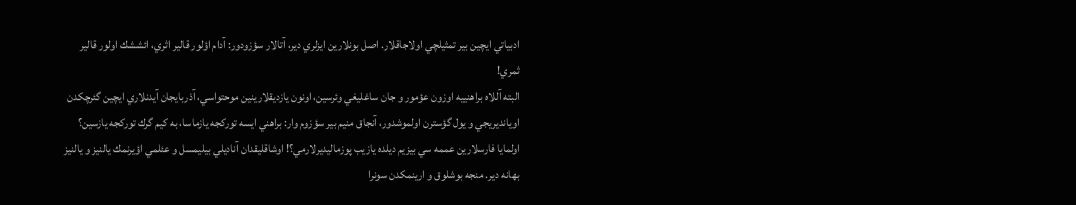ادبياتي ايچين بير تمثيلچي اولاجاقلار. اصل بونلارين ايزلري دير، آتالار سؤزودور: آدام اؤلور قالير اثري، ائششك اولور قالير ثمري!
البته آللاه براهنييه اوزون عؤمور و جان ساغليغي وئرسين، اونون يازديقلارينين موحتواسي، آذربايجان آيدنلاري ايچين گئرچكدن اويانديريجي و يول گؤسترن اولموشدور، آنجاق منيم بير سؤزوم وار: براهني ايسه توركجه يازماسا، به كيم گرك توركجه يازسين؟ اولمايا فارسلارين عممه سي بيزيم ديلده يازيب پوزماليديرلارمي؟! اوشاقليقدان آناديلي بيليمسل و عئلمي اؤيرنمك يالنيز و يالنيز بهانه دير. منجه بوشلوق و ارينمكدن سونرا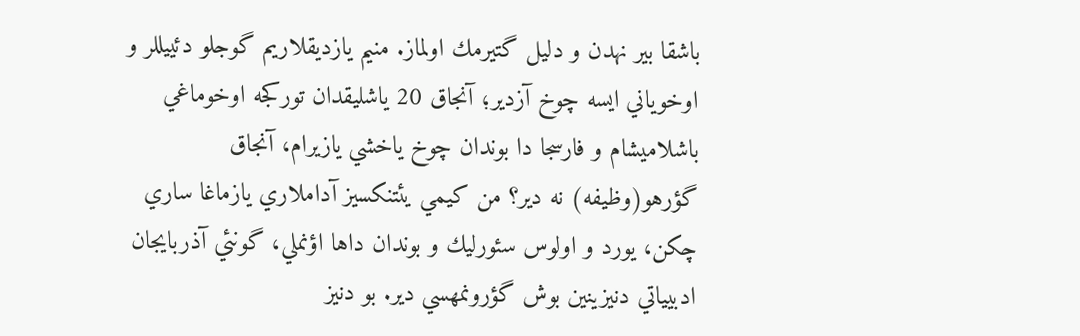باشقا بير نهدن و دليل گتيرمك اولماز. منيم يازديقلاريم گوجلو دئييللر و اوخوياني ايسه چوخ آزدير؛ آنجاق 20 ياشليقدان توركجه اوخوماغي باشلاميشام و فارسجا دا بوندان چوخ ياخشي يازيرام، آنجاق گؤرهو(وظيفه) نه دير؟ من كيمي يئتنكسيز آداملاري يازماغا ساري چكن، يورد و اولوس سئورليك و بوندان داها اؤنملي، گونئي آذربايجان ادبيياتي دنيزينين بوش گؤرونمهسي دير. بو دنيز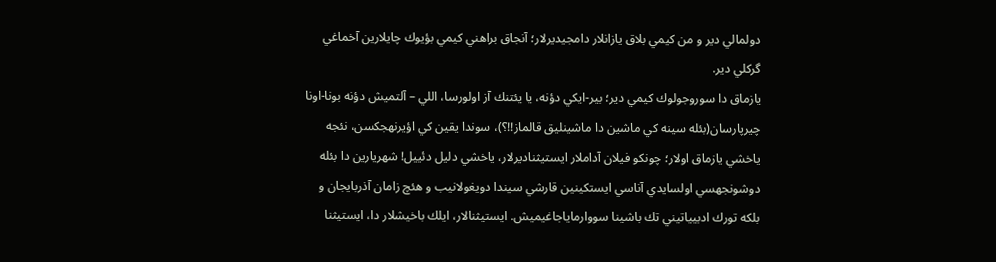دولمالي دير و من كيمي بلاق يازانلار دامجيديرلار؛ آنجاق براهني كيمي بؤيوك چايلارين آخماغي گركلي دير.
يازماق دا سوروجولوك كيمي دير؛ بير-ايكي دؤنه، يا يئتنك آز اولورسا، اللي – آلتميش دؤنه بونا-اونا چيرپارسان(بئله سينه كي ماشين دا ماشينليق قالماز!!؟)، سوندا يقين كي اؤيرنهجكسن، نئجه ياخشي يازماق اولار؛ چونكو فيلان آداملار ايستيثناديرلار، ياخشي دليل دئييل! شهريارين دا بئله دوشونجهسي اولسايدي آناسي ايستكينين قارشي سيندا دويغولانيب و هئچ زامان آذربايجان و بلكه تورك ادبيياتيني تك باشينا سووارماياجاغيميش. ايستيثنالار، ايلك باخيشلار دا، ايستيثنا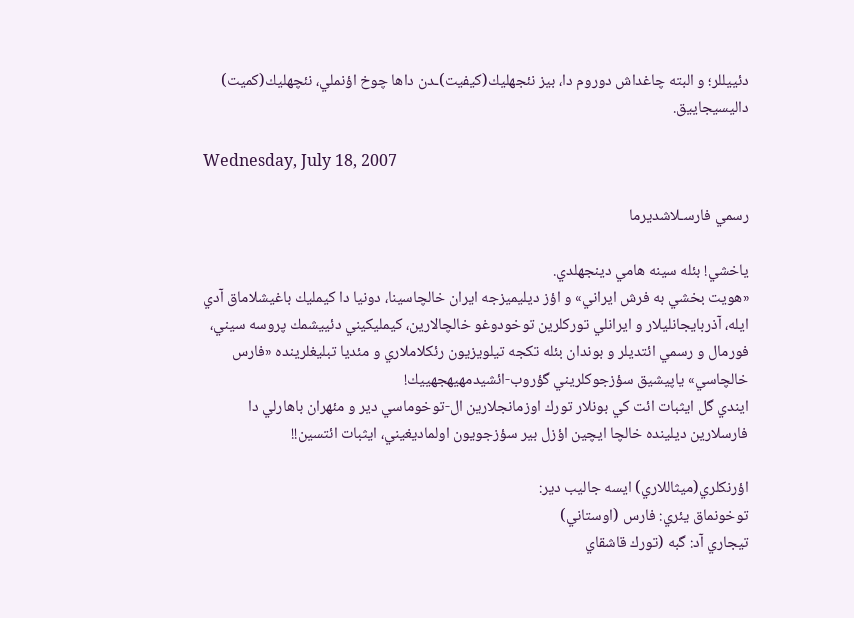دئييللر؛ و البته چاغداش دوروم دا، بيز نئجهليك(كيفيت)ـدن داها چوخ اؤنملي، نئچهليك(كميت) داليسيجاييق.

Wednesday, July 18, 2007

رسمي فارسـلاشديرما

ياخشي! بئله سينه هامي دينجهلدي.
«هويت بخشي به فرش ايراني» و اؤز ديليميزجه ايران خالچاسينا، دونيا دا كيمليك باغيشلاماق آدي ايله، آذربايجانليلار و ايرانلي توركلرين توخودوغو خالچالارين، كيمليكيني دئييشمك پروسه سيني، فورمال و رسمي ائتديلر و بوندان بئله تكجه تيلويزيون رئكلاملاري و مئديا تبليغلرينده «فارس خالچاسي» ياپيشيق سؤزجوكلريني گؤروب-ائشيدمهيهجهييك!
ايندي گل ايثبات ائت كي بونلار تورك اوزمانجلارين ال-توخوماسي دير و مئهران باهارلي دا فارسلارين ديلينده خالچا ايچين اؤزل بير سؤزجويون اولماديغيني، ايثبات ائتسين!!

اؤرنكلري(ميثاللاري) ايسه جاليب دير:
توخونماق يئري: فارس (اوستاني)
تيجاري آد: گبه (تورك قاشقاي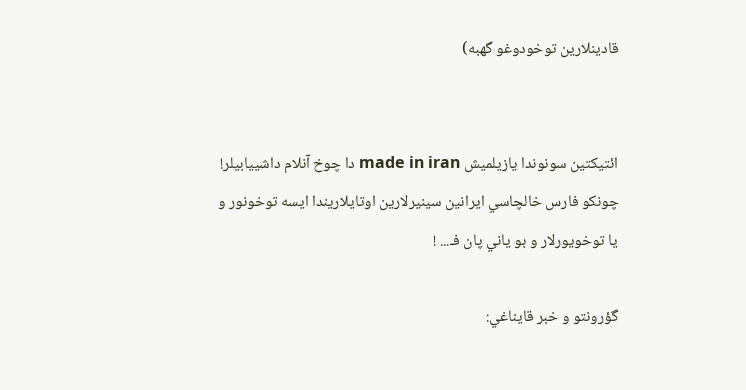قادينلارين توخودوغو گهبه)


ائتيكتين سونوندا يازيلميش made in iran دا چوخ آنلام داشييابيلر! چونكو فارس خالچاسي ايرانين سينيرلارين اوتايلاريندا ايسه توخونور و يا توخويورلار و بو ياني پان فـ... !

گؤرونتو و خبر قايناغي: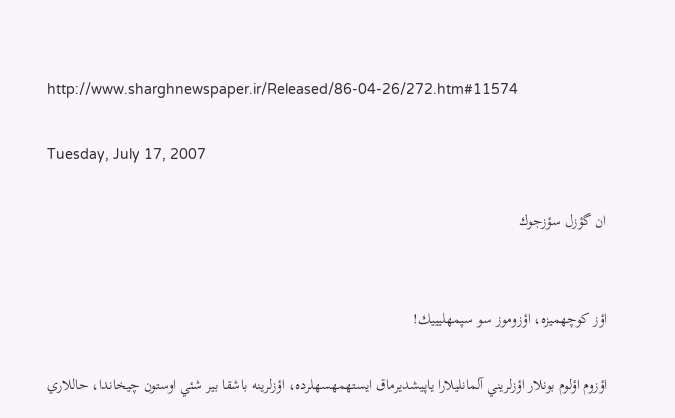http://www.sharghnewspaper.ir/Released/86-04-26/272.htm#11574

Tuesday, July 17, 2007

ان گؤزل سؤزجوك


اؤز كوچهميزه، اؤزوموز سو سپمهليييك!

اؤزوم اؤلوم بونلار اؤزلريني آلمانليلارا ياپيشديرماق ايستهمهسهلرده، اؤزلرينه باشقا بير شئي اوستون چيخاندا، حاللاري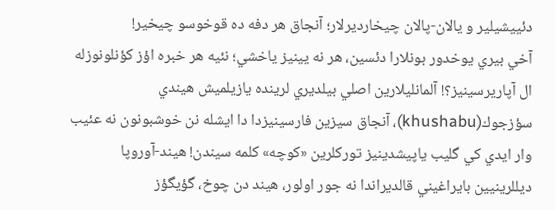دئييشيلير و يالان-پالان چيخارديرلار؛ آنجاق هر دفه ده قوخوسو چيخير!
آخي بيري يوخدور بونلارا دئسين، هر نه يينيز ياخشي؛ نئيه هر خبره اؤز كؤنلونوزله ال آپاريرسينيز؟! آلمانليلارين اصلي بيلديري لرينده يازيلميش هيندي سؤزجوك(khushabu)، آنجاق سيزين فارسينيزدا دا ايشله نن خوشبونون نه عئيب وار ايدي كي گليب ياپيشدينيز توركلرين «كوچه» كلمه سيندن! هيند-آوروپا ديللرينيين بايراغيني قالديراندا نه جور اولور، هيند دن چوخ، گؤيگؤز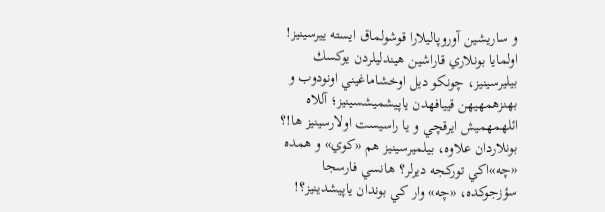و ساريشين آوروپاليلارا قوشولماق ايسته ييرسينيز! اولمايا بونلاري قاراشين هيندليلردن يوكسك بيليرسينيز، چونكو ديل اوخشاماغيني اونودوب و بهنزهمهيهن قييافهدن ياپيشميشسينيز؛ آللاه ائلهمهميش ايرقچي و يا راسيست اولارسينيز ها!؟ بونلاردان علاوه، بيلميرسينيز هم «كوي» و همده «چه»اكي توركجه ديرلر؟ هانسي فارسجا سؤزجوكده، «چه» وار كي بوندان ياپيشدينيز؟!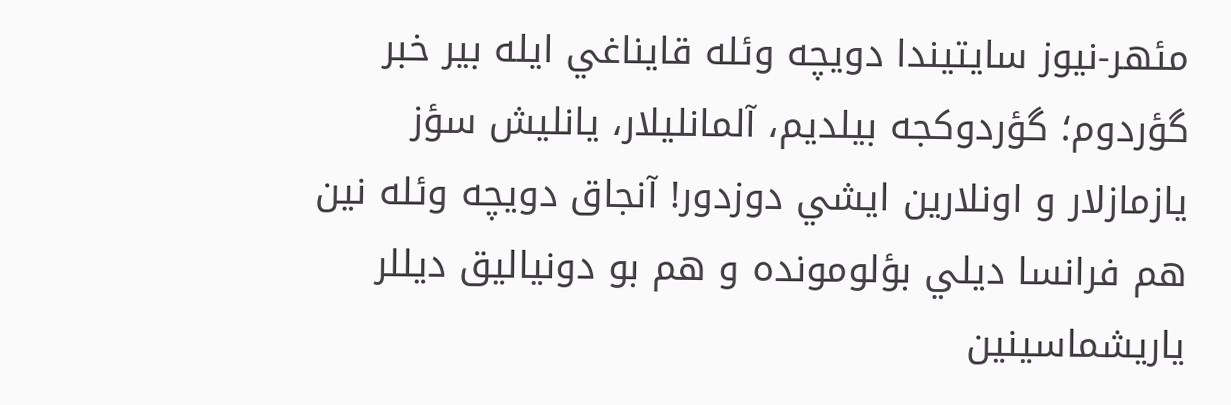مئهر-نيوز سايتيندا دويچه وئله قايناغي ايله بير خبر گؤردوم؛ گؤردوكجه بيلديم، آلمانليلار، يانليش سؤز يازمازلار و اونلارين ايشي دوزدور! آنجاق دويچه وئله نين هم فرانسا ديلي بؤلومونده و هم بو دونياليق ديللر ياريشماسينين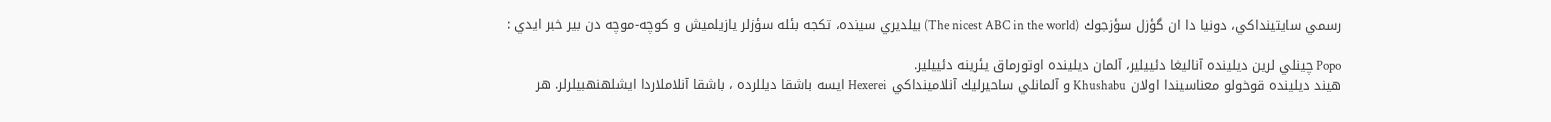رسمي سايتينداكي، دونيا دا ان گؤزل سؤزجوك (The nicest ABC in the world) بيلديري سينده، تكجه بئله سؤزلر يازيلميش و كوچه-موچه دن بير خبر ايدي :

Popo چينلي لرين ديلينده آناليغا دئييلير، آلمان ديلينده اوتورماق يئرينه دئييلير.
هيند ديلينده قوخولو معناسيندا اولان Khushabu و آلمانلي ساحيرليك آنلامينداكي Hexerei ايسه باشقا ديللرده ، باشقا آنلاملاردا ايشلهنهبيلرلر. هر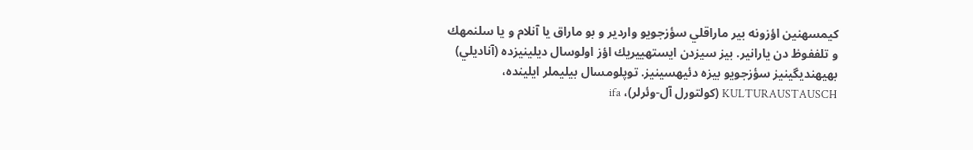كيمسهنين اؤزونه بير ماراقلي سؤزجويو واردير و بو ماراق يا آنلام و يا سلنمهك و تلففوظ دن يارانير. بيز سيزدن ايستهييريك اؤز اولوسال ديلينيزده (آناديلي) بهيهنديگينيز سؤزجويو بيزه دئيهسينيز. توپلومسال بيليملر ايلينده، KULTURAUSTAUSCH (كولتورل آل-وئرلر)، ifa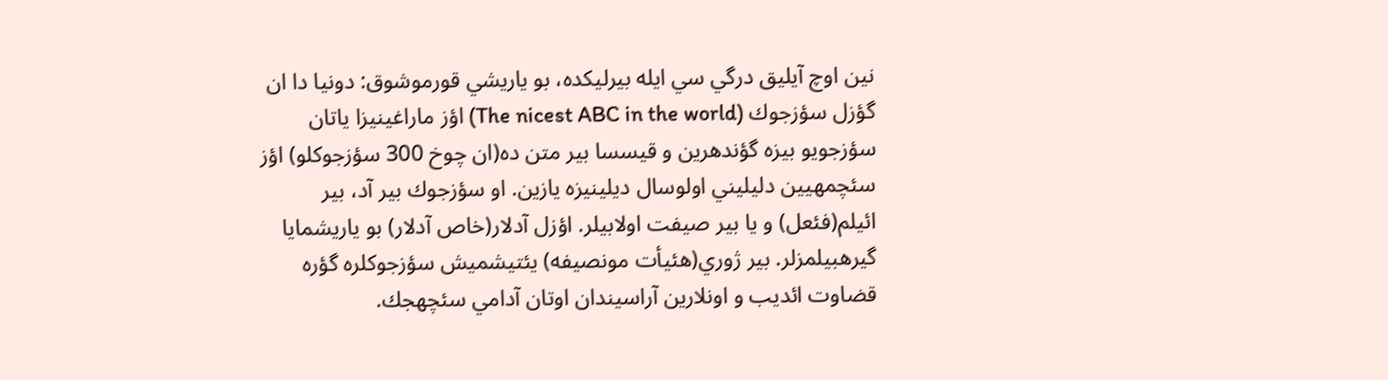نين اوچ آيليق درگي سي ايله بيرليكده، بو ياريشي قورموشوق: دونيا دا ان گؤزل سؤزجوك (The nicest ABC in the world) اؤز ماراغينيزا ياتان سؤزجويو بيزه گؤندهرين و قيسسا بير متن ده(ان چوخ 300 سؤزجوكلو) اؤز سئچمهيين دليليني اولوسال ديلينيزه يازين. او سؤزجوك بير آد، بير ائيلم(فئعل) و يا بير صيفت اولابيلر. اؤزل آدلار(خاص آدلار) بو ياريشمايا گيرهبيلمزلر. بير ژوري(هئيأت مونصيفه) يئتيشميش سؤزجوكلره گؤره قضاوت ائديب و اونلارين آراسيندان اوتان آدامي سئچهجك.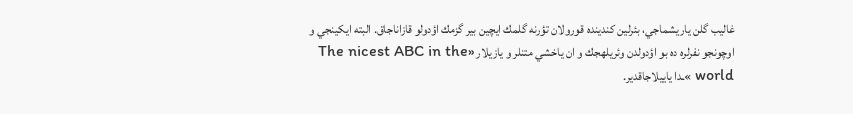غاليب گلن ياريشماجي، بئرلين كندينده قورولان تؤرنه گلمك ايچين بير گزمك اؤدولو قازاناجاق. البته ايكينجي و اوچونجو نفرلره ده بو اؤدولدن وئريلهجك و ان ياخشي متنلر و يازيلار «The nicest ABC in the world »ـدا ياييلاجاقدير.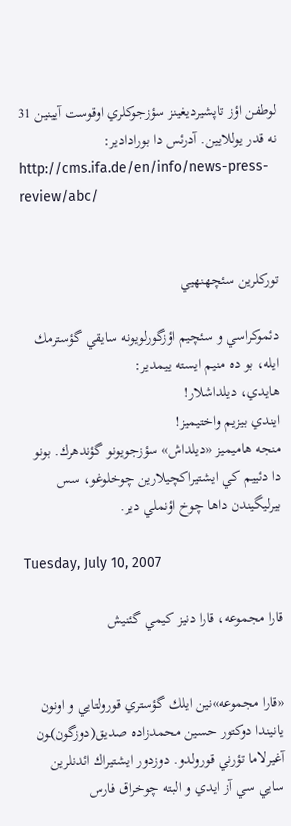لوطفن اؤز تاپشيرديغينز سؤزجوكلري اوقوست آيينين 31 نه قدر يوللايين. آدرئس دا بورادادير:
http://cms.ifa.de/en/info/news-press-review/abc/


توركلرين سئچهنهيي

دئموكراسي و سئچيم اؤزگورلويونه سايقي گؤسترمك ايله، بو ده منيم ايسته ييمدير:
هايدي، ديلداشلار!
ايندي بيزيم واختيميز!
منجه هاميميز «ديلداش» سؤزجويونو گؤندهرك. بونو دا دئييم كي ايشتيراكچيلارين چوخلوغو، سس بيرليگيندن داها چوخ اؤنملي دير.

Tuesday, July 10, 2007

قارا مجموعه، قارا دنيز كيمي گئنيش


«قارا مجموعه»نين ايلك گؤستري قورولتايي و اونون يانيندا دوكتور حسين محمدزاده صديق(دوزگون)ـون آغيرلاما تؤرني قورولدو. دوزدور ايشتيراك ائدنلرين سايي سي آز ايدي و البته چوخراق فارس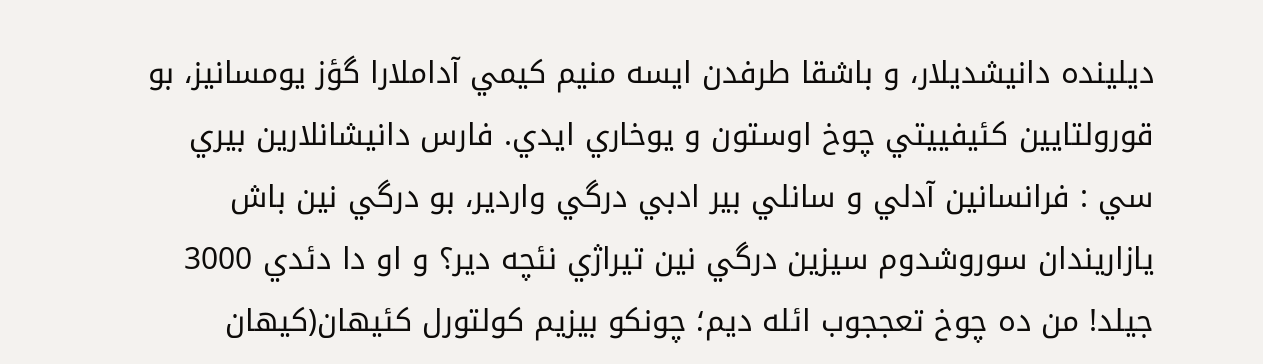ديلينده دانيشديلار، و باشقا طرفدن ايسه منيم كيمي آداملارا گؤز يومسانيز، بو قورولتايين كئيفييتي چوخ اوستون و يوخاري ايدي. فارس دانيشانلارين بيري سي : فرانسانين آدلي و سانلي بير ادبي درگي واردير، بو درگي نين باش يازاريندان سوروشدوم سيزين درگي نين تيراژي نئچه دير؟ و او دا دئدي 3000 جيلد! من ده چوخ تعججوب ائله ديم؛ چونكو بيزيم كولتورل كئيهان(كيهان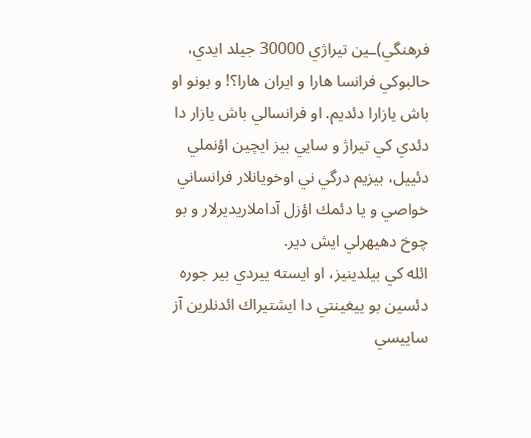فرهنگي)ـين تيراژي 30000 جيلد ايدي، حالبوكي فرانسا هارا و ايران هارا؟! و بونو او باش يازارا دئديم. او فرانسالي باش يازار دا دئدي كي تيراژ و سايي بيز ايچين اؤنملي دئييل، بيزيم درگي ني اوخويانلار فرانساني خواصي و يا دئمك اؤزل آداملاريديرلار و بو چوخ دهيهرلي ايش دير.
ائله كي بيلدينيز، او ايسته ييردي بير جوره دئسين بو ييغينتي دا ايشتيراك ائدنلرين آز ساييسي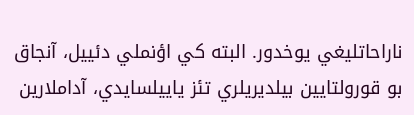ناراحاتليغي يوخدور. البته كي اؤنملي دئييل، آنجاق بو قورولتايين بيلديريلري تئز ياييلسايدي، آداملارين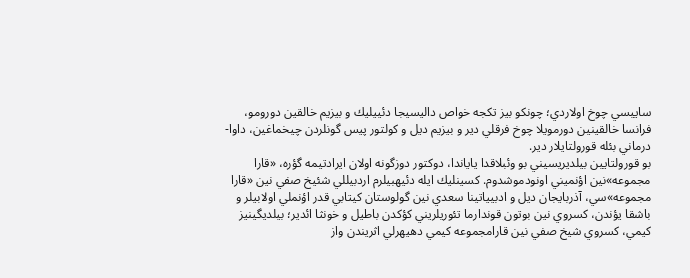ساييسي چوخ اولاردي؛ چونكو بيز تكجه خواص داليسيجا دئييليك و بيزيم خالقين دورومو، فرانسا خالقينين دورمويلا چوخ فرقلي دير و بيزيم ديل و كولتور پيس گونلردن چيخماغين، داوا-درماني بئله قورولتايلار دير.
بو قورولتايين بيلديريسيني بو وئبلاقدا ياياندا، دوكتور دوزگونه اولان ايرادتيمه گؤره، «قارا مجموعه»نين اؤنميني اونودموشدوم. كسينليك ايله دئيهبيلرم اردبيللي شئيخ صفي نين «قارا مجموعه»سي، آذربايجان ديل و ادبيياتينا سعدي نين گولوستان كيتابي قدر اؤنملي اولابيلر و باشقا يؤندن، كسروي نين بوتون قوندارما تئوريلريني كؤكدن باطيل و خونثا ائدير؛ بيلديگينيز كيمي، كسروي شيخ صفي نين قارامجموعه كيمي دهيهرلي اثريندن واز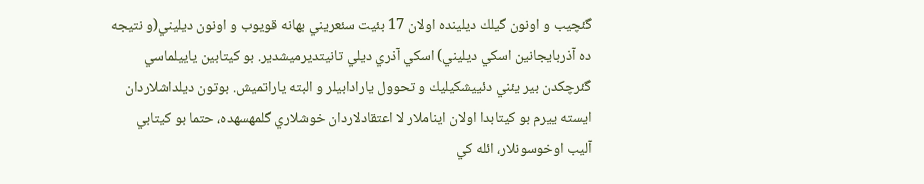گئچيب و اونون گيلك ديلينده اولان 17 بئيت سئعريني بهانه قويوب و اونون ديليني(و نتيجه ده آذربايجانين اسكي ديليني) اسكي آذري ديلي تانيتديرميشدير. بو كيتابين ياييلماسي گئرچكدن بير يئني دئييشكيليك و تحوول يارادابيلر و البته ياراتميش. بوتون ديلداشلاردان ايسته ييرم بو كيتابدا اولان ايناملار لا اعتقادلاردان خوشلاري گلمهسهده، حتما بو كيتابي آليب اوخوسونلار، ائله كي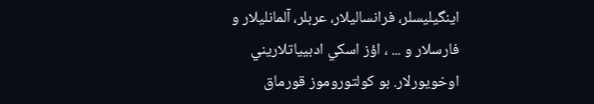اينگيليسلر، فرانساليلار، عربلر، آلمانليلار و فارسلار و ... ، اؤز اسكي ادبيياتلاريني اوخويورلار. بو كولتوروموز قورماق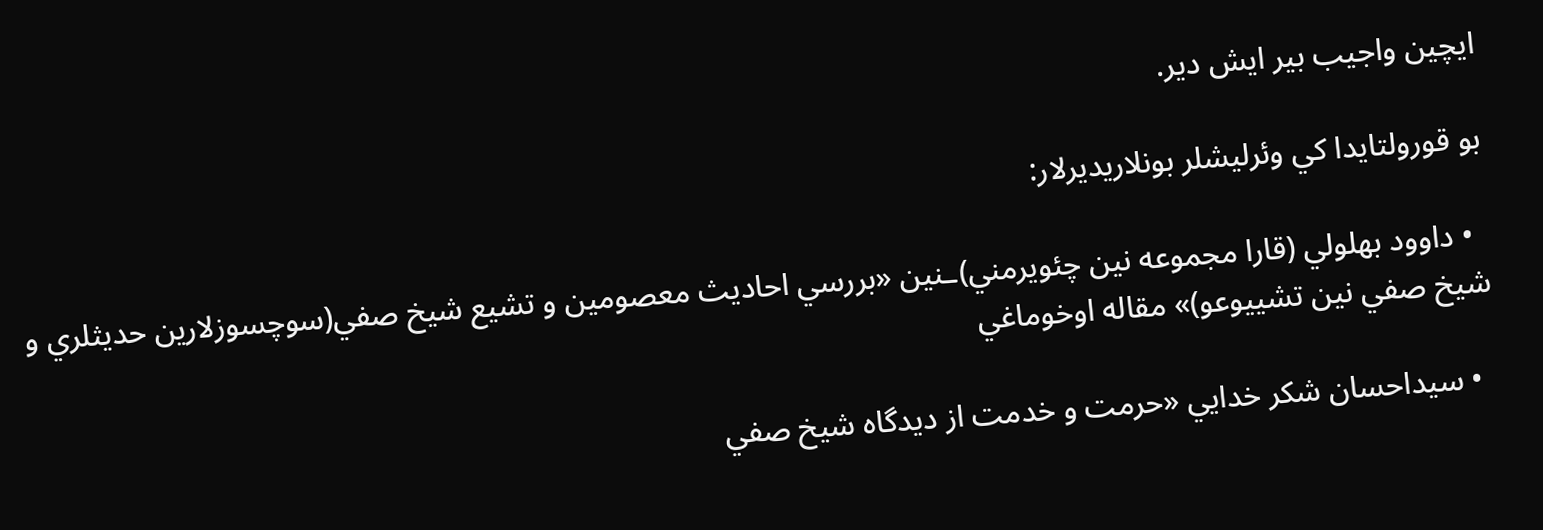ايچين واجيب بير ايش دير.

بو قورولتايدا كي وئرليشلر بونلاريديرلار:

  • داوود بهلولي (قارا مجموعه نين چئويرمني)ـنين «بررسي احاديث معصومين و تشيع شيخ صفي(سوچسوزلارين حديثلري و شيخ صفي نين تشييوعو)» مقاله اوخوماغي

  • سيداحسان شكر خدايي «حرمت و خدمت از ديدگاه شيخ صفي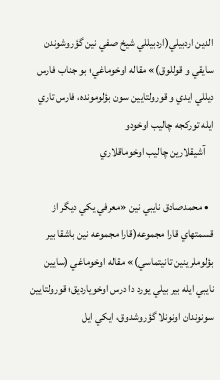الدين اردبيلي(اردبيللي شيخ صفي نين گؤروشوندن سايقي و قوللوق)» مقاله اوخوماغي؛ بو جناب فارس ديللي ايدي و قورولتايين سون بؤلومونده، فارس تاري ايله توركجه چاليب اوخودو
    آشيقلارين چاليب اوخوماقلاري

  • محمدصادق نايبي نين «معرفي يكي ديگر از قسمتهاي قارا مجموعه(قارا مجموعه نين باشقا بير بؤلوملرينين تانيتماسي)» مقاله اوخوماغي (سايين نايبي ايله بير بيلي يورد دا درس اوخويارديق؛ قورولتايين سونوندان اونونلا گؤروشدوق، ايكي ايل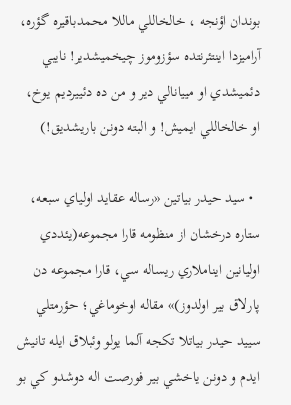بوندان اؤنجه ، خالخاللي ماللا محمدباقيره گؤره، آراميزدا اينتئرنتده سؤزوموز چيخميشدير! نايبي دئميشدي او مييانالي دير و من ده دئييرديم يوخ، او خالخاللي ايميش! و البته دونن باريشديق!)

  • سيد حيدر بياتين «رساله عقايد اولياي سبعه، ستاره درخشان از منظومه قارا مجموعه(يئددي اوليانين ايناملاري ريساله سي، قارا مجموعه دن پارلاق بير اولدوز)» مقاله اوخوماغي؛ حؤرمتلي سييد حيدر بياتلا تكجه آلما يولو وئبلاق ايله تانيش ايدم و دونن ياخشي بير فورصت اله دوشدو كي بو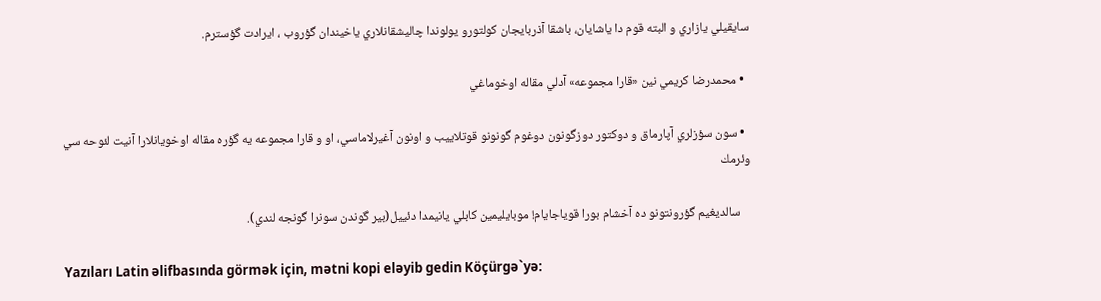سايقيلي يازاري و البته قوم دا ياشايان، باشقا آذربايجان كولتورو يولوندا چاليشقانلاري ياخيندان گؤروب ، ايرادت گؤسترم.

  • محمدرضا كريمي نين «قارا مجموعه» آدلي مقاله اوخوماغي

  • سون سؤزلري آپارماق و دوكتور دوزگونون دوغوم گونونو قوتلاييب و اونون آغيرلاماسي، او و قارا مجموعه يه گؤره مقاله اوخويانلارا آنيت لئوحه سي وئرمك

    سالديغيم گؤرونتونو ده آخشام بورا قوياجايام! موبايليمين كابلي يانيمدا دئييل(بير گوندن سونرا گونجه لندي).

Yazıları Latin əlifbasında görmək için, mətni kopi eləyib gedin Köçürgə`yə: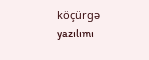köçürgə yazılımı